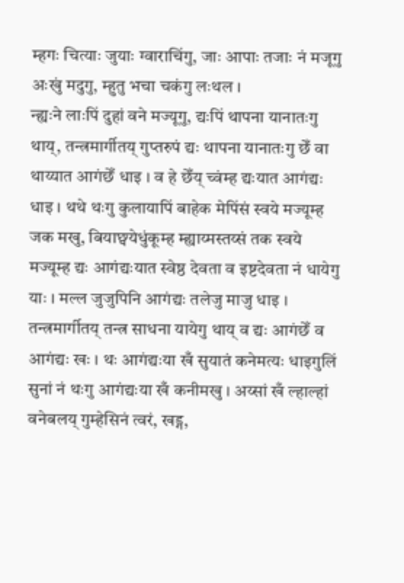म्हगः चित्याः जुयाः ग्वाराचिंगु, जाः आपाः तजाः नं मजूगु अःखुं मदुगु, म्हुतु भचा चकंगु लःथल ।
न्ह्यःने लाःपिं दुहां वने मज्यूगु, द्यःपिं थापना यानातःगु थाय्, तन्त्रमार्गीतय् गुप्तरुपं द्यः थापना यानातःगु छेँ वा थाय्यात आगंछेँ धाइ । व हे छेँय् च्वंम्ह द्यःयात आगंद्यः धाइ । थथे थःगु कुलायापिं बाहेक मेपिंसं स्वये मज्यूम्ह जक मखु, बियाछ्वयेधुंकूम्ह म्ह्याय्मस्तय्सं तक स्वये मज्यूम्ह द्यः आगंद्यःयात स्वेष्ठ देवता व इष्टदेवता नं धायेगु याः । मल्ल जुजुपिनि आगंद्यः तलेजु माजु धाइ । तन्त्रमार्गीतय् तन्त्र साधना यायेगु थाय् व द्यः आगंछेँ व आगंद्यः खः । थः आगंद्यःया खँ सुयातं कनेमत्यः धाइगुलिं सुनां नं थःगु आगंद्यःया खँ कनीमखु । अय्सां खँ ल्हाल्हां वनेबलय् गुम्हेसिनं त्वरं, खड्ग,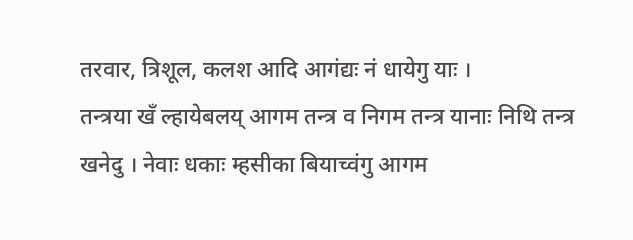तरवार, त्रिशूल, कलश आदि आगंद्यः नं धायेगु याः ।
तन्त्रया खँ ल्हायेबलय् आगम तन्त्र व निगम तन्त्र यानाः निथि तन्त्र खनेदु । नेवाः धकाः म्हसीका बियाच्वंगु आगम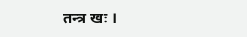तन्त्र खः ।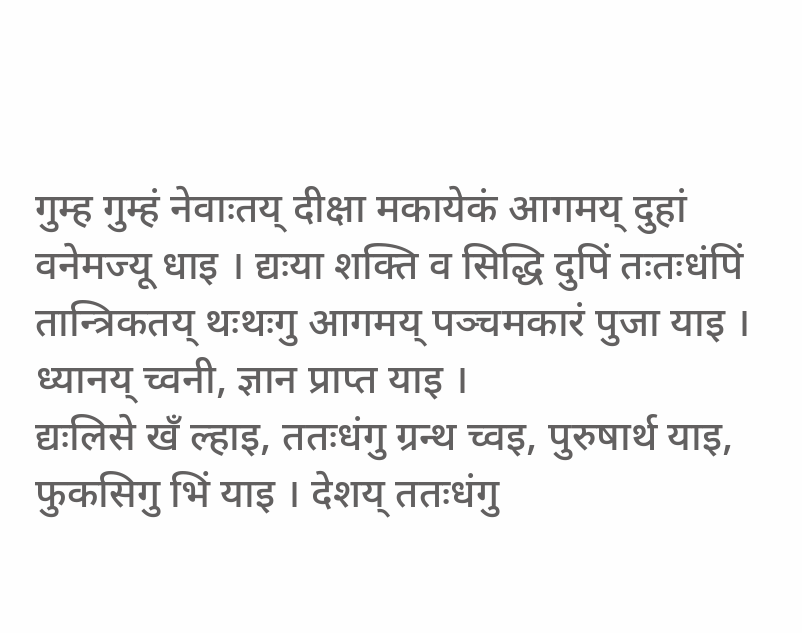गुम्ह गुम्हं नेवाःतय् दीक्षा मकायेकं आगमय् दुहां वनेमज्यू धाइ । द्यःया शक्ति व सिद्धि दुपिं तःतःधंपिं तान्त्रिकतय् थःथःगु आगमय् पञ्चमकारं पुजा याइ । ध्यानय् च्वनी, ज्ञान प्राप्त याइ ।
द्यःलिसे खँ ल्हाइ, ततःधंगु ग्रन्थ च्वइ, पुरुषार्थ याइ, फुकसिगु भिं याइ । देशय् ततःधंगु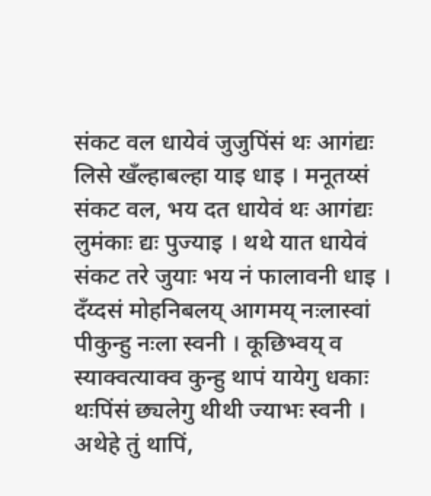संकट वल धायेवं जुजुपिंसं थः आगंद्यः लिसे खँल्हाबल्हा याइ धाइ । मनूतय्सं संकट वल, भय दत धायेवं थः आगंद्यः लुमंकाः द्यः पुज्याइ । थथे यात धायेवं संकट तरे जुयाः भय नं फालावनी धाइ । दँय्दसं मोहनिबलय् आगमय् नःलास्वां पीकुन्हु नःला स्वनी । कूछिभ्वय् व स्याक्वत्याक्व कुन्हु थापं यायेगु धकाः थःपिंसं छ्यलेगु थीथी ज्याभः स्वनी । अथेहे तुं थापिं,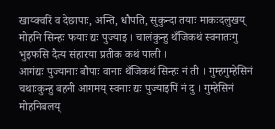खाय्क्वरिं व देछापाः, अन्ति, धौपति, सुकुन्दा तयाः माकःदलुखय् मोहनि सिन्हः फयाः द्यः पुज्याइ । चालंकुन्हु थँजिकथं स्वनातःगु भुइफसि दैत्य संहारया प्रतीक कथं पाली ।
आगंद्यः पुज्यानाः बौपाः वानाः थँजिकथं सिन्हः नं ती । गुम्हगुम्हेसिनं चथाःकुन्हु बहनी आगमय् स्वनाः द्यः पुज्याइपिं नं दु । गुम्हेसिनं मोहनिबलय्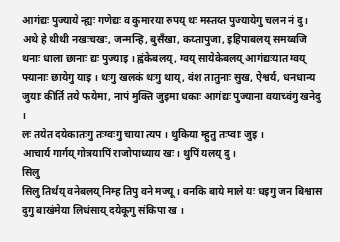आगंद्यः पुज्याये न्ह्यः गणेद्यः व कुमारया रुपय् थः मस्तय्त पुज्यायेगु चलन नं दु। अथे हे थीथी नखःचखः, जन्मन्हि, बुसँखा, कय्तापुजा, इहिपाबलय् समय्बजि थनाः धाला छानाः द्यः पुज्याइ । ह्वंकेबलय्, ग्वय् सायेकेबलय् आगंद्यःयात ग्वय् फ्यानाः छायेगु याइ । थःगु खलकं थःगु थाय्, वंश तातुनाः सुख, ऐश्वर्य, धनधान्य जुयाः कीर्ति तये फयेमा, नापं मुक्ति जुइमा धकाः आगंद्यः पुज्याना वयाच्वंगु खनेदु ।
लः तयेत दयेकातःगु तःग्वःगु चाया त्यप । थुकिया म्हुतु तःप्वाः जुइ ।
आचार्य गार्गय् गोत्रयापिं राजोपाध्याय खः। थुपिं यलय् दु ।
सिलु
सिलु तिर्थय् वनेबलय् निम्ह तिपु वने मज्यू । वनकि बाये माले यः धइगु जन बिश्वास दुगु बाखंमेया लिधंसाय् दयेकूगु संकिपा ख ।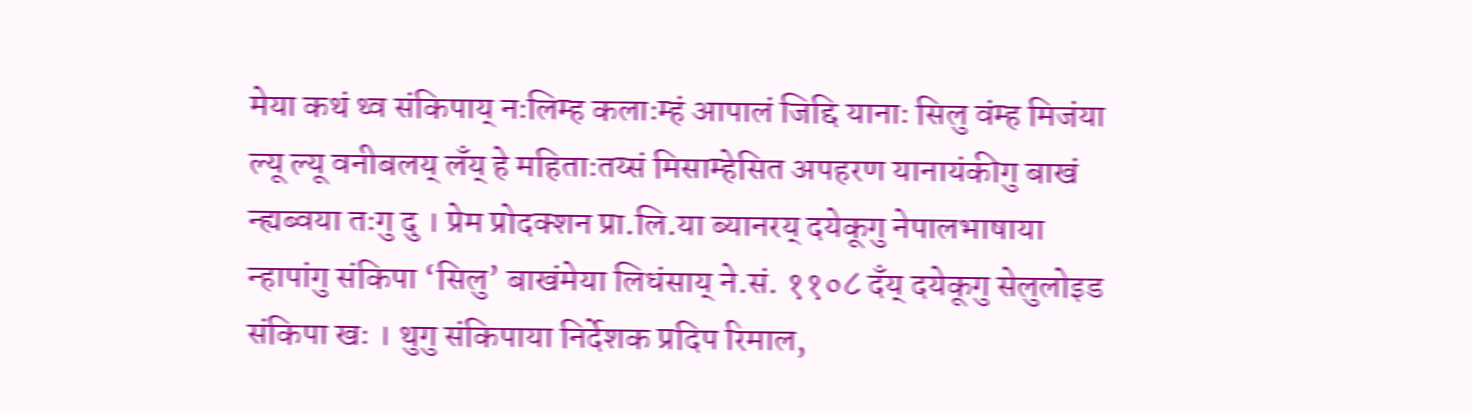मेया कथं थ्व संकिपाय् नःलिम्ह कलाःम्हं आपालं जिद्दि यानाः सिलु वंम्ह मिजंया ल्यू ल्यू वनीबलय् लँय् हे महिताःतय्सं मिसाम्हेसित अपहरण यानायंकीगु बाखं न्ह्यब्वया तःगु दु । प्रेम प्रोदक्शन प्रा.लि.या ब्यानरय् दयेकूगु नेपालभाषाया न्हापांगु संकिपा ‘सिलु’ बाखंमेया लिधंसाय् ने.सं. ११०८ दँय् दयेकूगु सेलुलोइड संकिपा खः । थुगु संकिपाया निर्देशक प्रदिप रिमाल,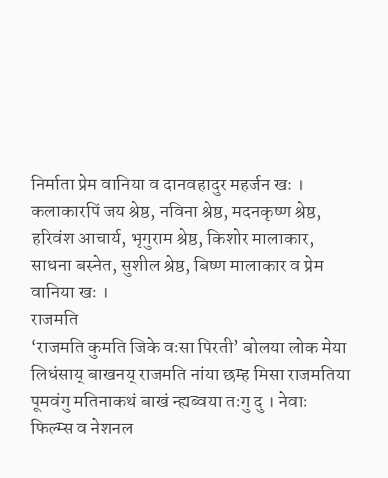निर्माता प्रेम वानिया व दानवहादुर महर्जन खः । कलाकारपिं जय श्रेष्ठ, नविना श्रेष्ठ, मदनकृष्ण श्रेष्ठ, हरिवंश आचार्य, भृगुराम श्रेष्ठ, किशोर मालाकार, साधना बस्नेत, सुशील श्रेष्ठ, बिष्ण मालाकार व प्रेम वानिया खः ।
राजमति
‘राजमति कुमति जिके वःसा पिरती’ बोलया लोक मेया लिधंसाय् बाखनय् राजमति नांया छम्ह मिसा राजमतिया पूमवंगु मतिनाकथं बाखं न्ह्यब्वया तःगु दु । नेवाः फिल्म्स व नेशनल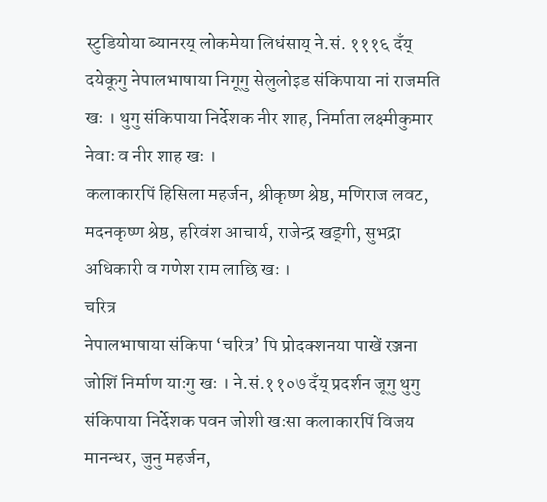स्टुडियोया ब्यानरय् लोकमेया लिधंसाय् ने.सं. १११६ दँय् दयेकूगु नेपालभाषाया निगूगु सेलुलोइड संकिपाया नां राजमति खः । थुगु संकिपाया निर्देशक नीर शाह, निर्माता लक्ष्मीकुमार नेवाः व नीर शाह खः ।
कलाकारपिं हिसिला महर्जन, श्रीकृष्ण श्रेष्ठ, मणिराज लवट, मदनकृष्ण श्रेष्ठ, हरिवंश आचार्य, राजेन्द्र खड्गी, सुभद्रा अधिकारी व गणेश राम लाछि खः ।
चरित्र
नेपालभाषाया संकिपा ‘चरित्र’ पि प्रोदक्शनया पाखें रञ्जना जोशिं निर्माण याःगु खः । ने.सं.११०७ दँय् प्रदर्शन जूगु थुगु संकिपाया निर्देशक पवन जोशी खःसा कलाकारपिं विजय मानन्धर, जुनु महर्जन,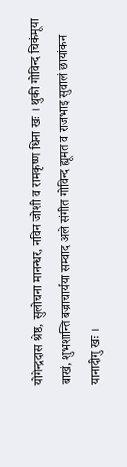योगेन्द्रदास श्रेष्ठ, सुलोचना मानन्धर, नविन जोशी व रामकृष्ण धिना खः । थुकी गोविन्द चिकंमूया बाखं, शुभशान्ति बज्राचार्यया सम्वाद अले संगीत गोविन्द ह्यूमत व राजभाइ सुवालं छायांकन यानादीगु खः ।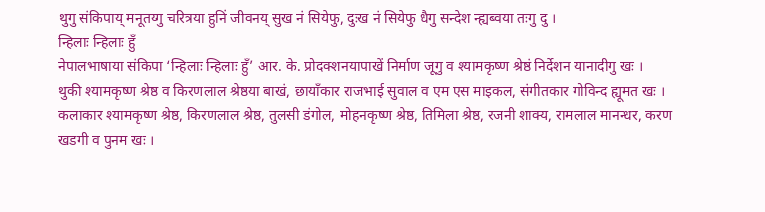थुगु संकिपाय् मनूतय्गु चरित्रया हुनिं जीवनय् सुख नं सियेफु, दुःख नं सियेफु धैगु सन्देश न्ह्यब्वया तःगु दु ।
न्हिलाः न्हिलाः हुँ
नेपालभाषाया संकिपा ‘न्हिलाः न्हिलाः हुँ’ आर. के. प्रोदक्शनयापाखें निर्माण जूगु व श्यामकृष्ण श्रेष्ठं निर्देशन यानादीगु खः ।
थुकी श्यामकृष्ण श्रेष्ठ व किरणलाल श्रेष्ठया बाखं, छायाँकार राजभाई सुवाल व एम एस माइकल, संगीतकार गोविन्द ह्यूमत खः । कलाकार श्यामकृष्ण श्रेष्ठ, किरणलाल श्रेष्ठ, तुलसी डंगोल, मोहनकृष्ण श्रेष्ठ, तिमिला श्रेष्ठ, रजनी शाक्य, रामलाल मानन्धर, करण खडगी व पुनम खः ।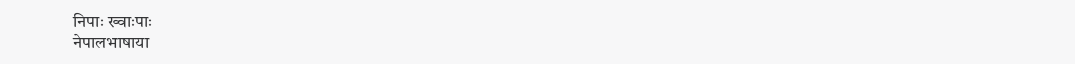निपाः ख्वाःपाः
नेपालभाषाया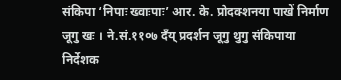संकिपा ‘निपाः ख्वाःपाः’ आर. के. प्रोदक्शनया पाखें निर्माण जूगु खः । ने.सं.११०७ दँय् प्रदर्शन जूगु थुगु संकिपाया निर्देशक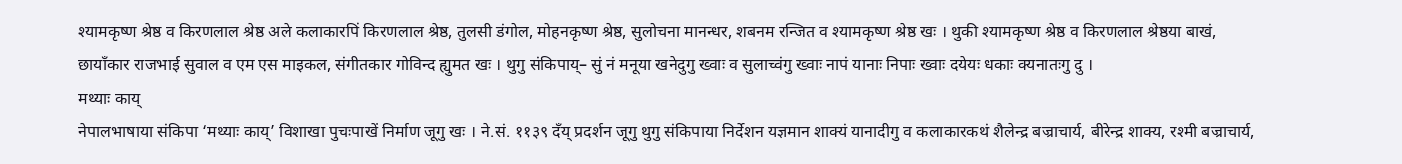श्यामकृष्ण श्रेष्ठ व किरणलाल श्रेष्ठ अले कलाकारपिं किरणलाल श्रेष्ठ, तुलसी डंगोल, मोहनकृष्ण श्रेष्ठ, सुलोचना मानन्धर, शबनम रन्जित व श्यामकृष्ण श्रेष्ठ खः । थुकी श्यामकृष्ण श्रेष्ठ व किरणलाल श्रेष्ठया बाखं, छायाँकार राजभाई सुवाल व एम एस माइकल, संगीतकार गोविन्द ह्युमत खः । थुगु संकिपाय्– सुं नं मनूया खनेदुगु ख्वाः व सुलाच्वंगु ख्वाः नापं यानाः निपाः ख्वाः दयेयः धकाः क्यनातःगु दु ।
मथ्याः काय्
नेपालभाषाया संकिपा ‘मथ्याः काय्’ विशाखा पुचःपाखें निर्माण जूगु खः । ने.सं. ११३९ दँय् प्रदर्शन जूगु थुगु संकिपाया निर्देशन यज्ञमान शाक्यं यानादीगु व कलाकारकथं शैलेन्द्र बज्राचार्य, बीरेन्द्र शाक्य, रश्मी बज्राचार्य,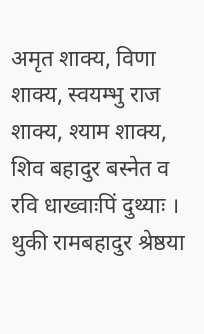अमृत शाक्य, विणा शाक्य, स्वयम्भु राज शाक्य, श्याम शाक्य, शिव बहादुर बस्नेत व रवि धाख्वाःपिं दुथ्याः । थुकी रामबहादुर श्रेष्ठया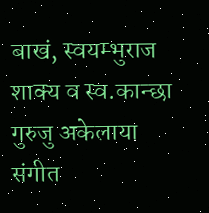बाखं, स्वयम्भुराज शाक्य व स्व.कान्छा गुरुजु अकेलाया संगीत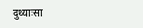दुथ्याःसा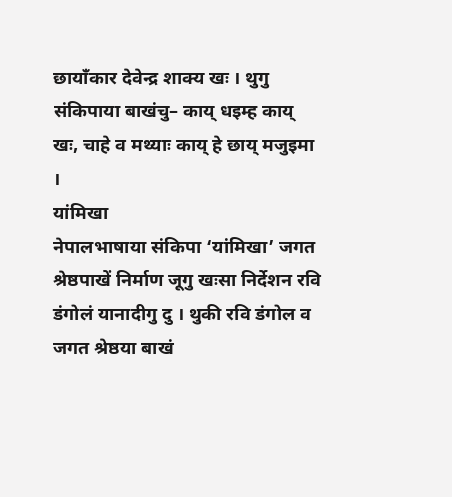छायाँकार देवेन्द्र शाक्य खः । थुगु संकिपाया बाखंचु– काय् धइम्ह काय् खः, चाहे व मथ्याः काय् हे छाय् मजुइमा ।
यांमिखा
नेपालभाषाया संकिपा ‘यांमिखा’ जगत श्रेष्ठपाखें निर्माण जूगु खःसा निर्देशन रवि डंगोलं यानादीगु दु । थुकी रवि डंगोल व जगत श्रेष्ठया बाखं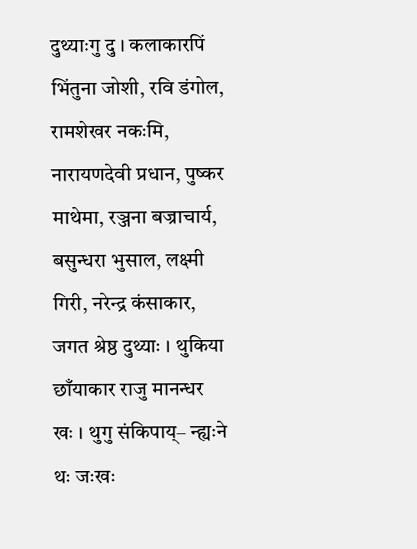दुथ्याःगु दु । कलाकारपिं भिंतुना जोशी, रवि डंगोल, रामशेखर नकःमि, नारायणदेवी प्रधान, पुष्कर माथेमा, रञ्जना बज्राचार्य, बसुन्धरा भुसाल, लक्ष्मी गिरी, नरेन्द्र कंसाकार, जगत श्रेष्ठ दुथ्याः । थुकिया छाँयाकार राजु मानन्धर खः । थुगु संकिपाय्– न्ह्यःने थः जःखः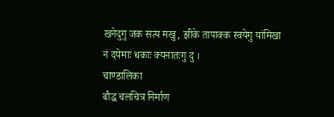खनेदुगु जक सत्य मखु, झीके तापाक्क स्वयेगु यांमिखा नं दयेमाः धकाः क्यनातःगु दु ।
चाण्डालिका
बौद्ध चलचित्र निर्माण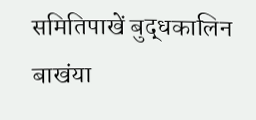समितिपाखें बुद्धकालिन बाखंया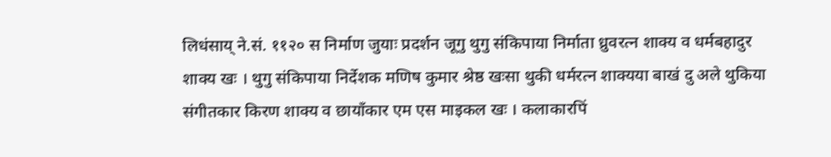लिधंसाय् ने.सं. ११२० स निर्माण जुयाः प्रदर्शन जूगु थुगु संकिपाया निर्माता ध्रुवरत्न शाक्य व धर्मबहादुर शाक्य खः । थुगु संकिपाया निर्देशक मणिष कुमार श्रेष्ठ खःसा थुकी धर्मरत्न शाक्यया बाखं दु अले थुकिया संगीतकार किरण शाक्य व छायाँकार एम एस माइकल खः । कलाकारपिं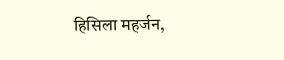हिसिला महर्जन,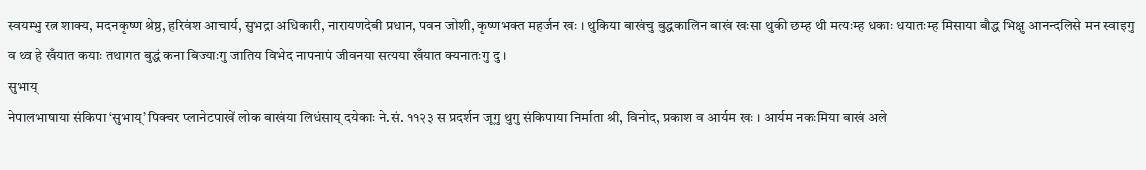स्वयम्भु रत्न शाक्य, मदनकृष्ण श्रेष्ठ, हरिवंश आचार्य, सुभद्रा अधिकारी, नारायणदेबी प्रधान, पवन जोशी, कृष्णभक्त महर्जन खः । थुकिया बाखंचु बुद्धकालिन बाखं खःसा थुकी छम्ह थी मत्यःम्ह धकाः धयातःम्ह मिसाया बौद्ध भिक्षु आनन्दलिसे मन स्वाइगु व थ्व हे खँयात कयाः तथागत बुद्धं कना बिज्याःगु जातिय विभेद नापनापं जीवनया सत्यया खँयात क्यनातःगु दु ।
सुभाय्
नेपालभाषाया संकिपा ‘सुभाय्’ पिक्चर प्लानेटपाखें लोक बाखंया लिधंसाय् दयेकाः ने.सं. ११२३ स प्रदर्शन जूगु थुगु संकिपाया निर्माता श्री, विनोद, प्रकाश व आर्यम खः । आर्यम नकःमिया बाखं अले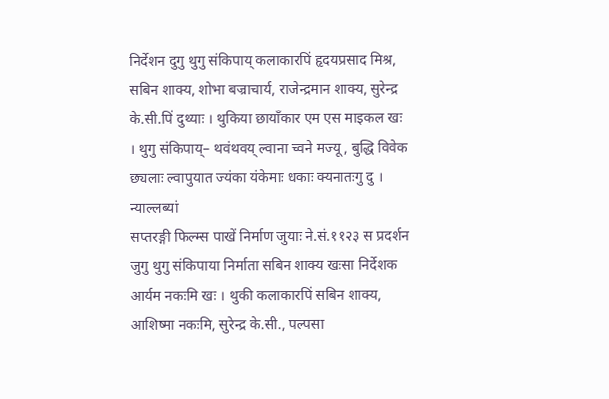निर्देशन दुगु थुगु संकिपाय् कलाकारपिं हृदयप्रसाद मिश्र, सबिन शाक्य, शोभा बज्राचार्य, राजेन्द्रमान शाक्य, सुरेन्द्र के.सी.पिं दुथ्याः । थुकिया छायाँकार एम एस माइकल खः । थुगु संकिपाय्– थवंथवय् ल्वाना च्वने मज्यू, बुद्धि विवेक छ्यलाः ल्वापुयात ज्यंका यंकेमाः धकाः क्यनातःगु दु ।
न्याल्लब्यां
सप्तरङ्गी फिल्म्स पाखें निर्माण जुयाः ने.सं.११२३ स प्रदर्शन जुगु थुगु संकिपाया निर्माता सबिन शाक्य खःसा निर्देशक आर्यम नकःमि खः । थुकी कलाकारपिं सबिन शाक्य, आशिष्मा नकःमि, सुरेन्द्र के.सी., पल्पसा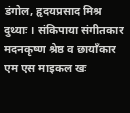डंगोल, हृदयप्रसाद मिश्र दुथ्याः । संकिपाया संगीतकार मदनकृष्ण श्रेष्ठ व छायाँकार एम एस माइकल खः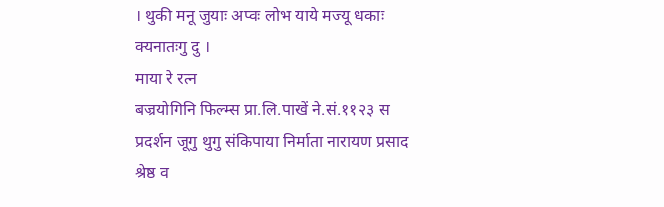। थुकी मनू जुयाः अप्वः लोभ याये मज्यू धकाः क्यनातःगु दु ।
माया रे रत्न
बज्रयोगिनि फिल्म्स प्रा.लि.पाखें ने.सं.११२३ स प्रदर्शन जूगु थुगु संकिपाया निर्माता नारायण प्रसाद श्रेष्ठ व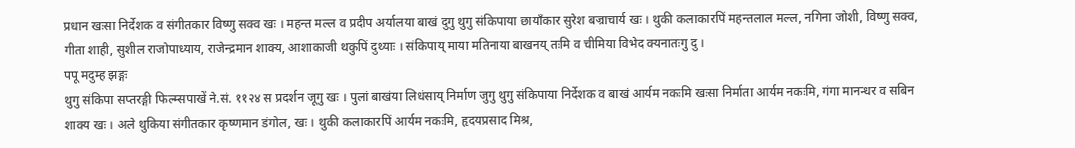प्रधान खःसा निर्देशक व संगीतकार विष्णु सक्व खः । महन्त मल्ल व प्रदीप अर्यालया बाखं दुगु थुगु संकिपाया छायाँकार सुरेश बज्राचार्य खः । थुकी कलाकारपिं महन्तलाल मल्ल, नगिना जोशी, विष्णु सक्व, गीता शाही, सुशील राजोपाध्याय, राजेन्द्रमान शाक्य, आशाकाजी थकुपिं दुथ्याः । संकिपाय् माया मतिनाया बाखनय् तःमि व चीमिया विभेद क्यनातःगु दु ।
पपू मदुम्ह झङ्गः
थुगु संकिपा सप्तरङ्गी फिल्म्सपाखें ने.सं. ११२४ स प्रदर्शन जूगु खः । पुलां बाखंया लिधंसाय् निर्माण जुगु थुगु संकिपाया निर्देशक व बाखं आर्यम नकःमि खःसा निर्माता आर्यम नकःमि, गंगा मानन्धर व सबिन शाक्य खः । अले थुकिया संगीतकार कृष्णमान डंगोल, खः । थुकी कलाकारपिं आर्यम नकःमि, हृदयप्रसाद मिश्र,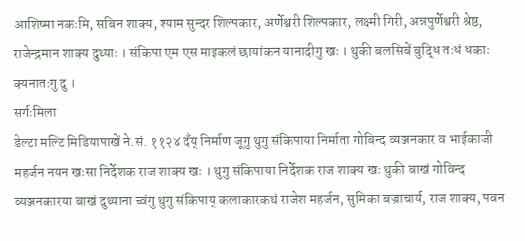आशिष्मा नकःमि, सबिन शाक्य, श्याम सुन्दर शिल्पकार, अर्णेश्वरी शिल्पकार, लक्ष्मी गिरी, अन्नपुर्णेश्वरी श्रेष्ठ, राजेन्द्रमान शाक्य दुथ्याः । संकिपा एम एस माइकलं छायांकन यानादीगु खः । थुकी बलसिबें बुद्धि तःधं धकाः क्यनातःगु दु ।
सर्गःमिला
डेल्टा मल्टि मिडियापाखें ने.सं. ११२४ दँय् निर्माण जूगु थुगु संकिपाया निर्माता गोबिन्द व्यञ्जनकार व भाईकाजी महर्जन नयन खःसा निर्देशक राज शाक्य खः । थुगु संकिपाया निर्देशक राज शाक्य खः थुकी बाखं गोविन्द व्यञ्जनकारया बाखं दुथ्याना च्वंगु थुगु संकिपाय् कलाकारकथं राजेश महर्जन, सुमिका बज्राचार्य, राज शाक्य, पवन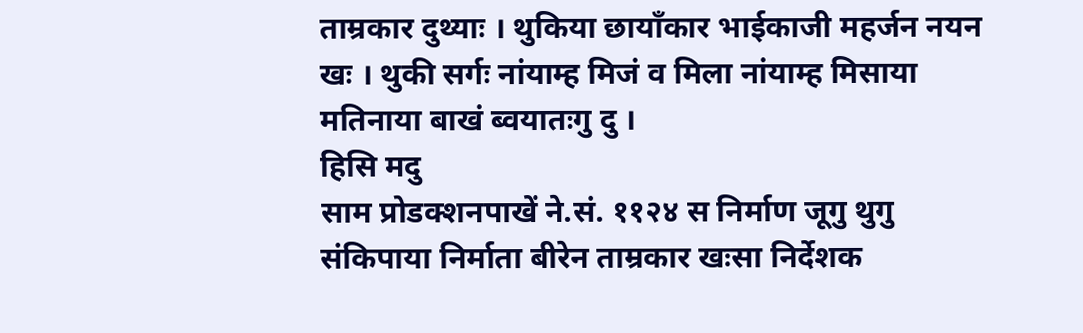ताम्रकार दुथ्याः । थुकिया छायाँकार भाईकाजी महर्जन नयन खः । थुकी सर्गः नांयाम्ह मिजं व मिला नांयाम्ह मिसाया मतिनाया बाखं ब्वयातःगु दु ।
हिसि मदु
साम प्रोडक्शनपाखें ने.सं. ११२४ स निर्माण जूगु थुगु संकिपाया निर्माता बीरेन ताम्रकार खःसा निर्देशक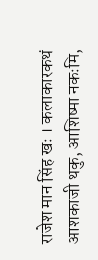राजेश मान सिंह खः । कलाकारकथं आशकाजी थकु, आशिष्मा नकःमि,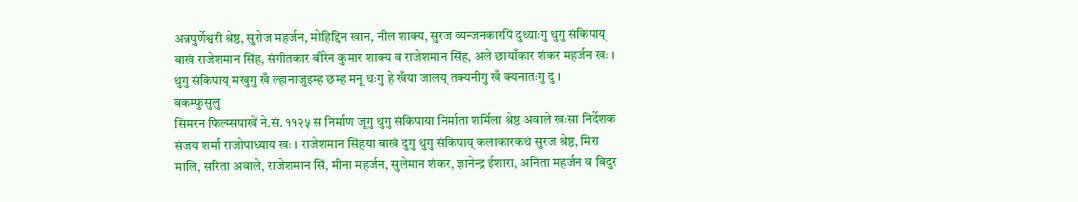अन्नपुर्णेश्वरी श्रेष्ठ, सुरोज महर्जन, मोहिद्दिन खान, नील शाक्य, सुरज व्यन्जनकारपिं दुथ्याःगु थुगु संकिपाय् बाखं राजेशमान सिंह, संगीतकार बीरेन कुमार शाक्य व राजेशमान सिंह, अले छायाँकार शंकर महर्जन खः । थुगु संकिपाय् मखुगु खँ ल्हानाजुइम्ह छम्ह मनू थःगु हे खँया जालय् तक्यनीगु खँ क्यनातःगु दु ।
बकम्फुसुलु
सिमरन फिल्म्सपाखें ने.सं. ११२५ स निर्माण जूगु थुगु संकिपाया निर्माता शर्मिला श्रेष्ठ अवाले खःसा निर्देशक संजय शर्मा राजोपाध्याय खः । राजेशमान सिंहया बाखं दुगु थुगु संकिपाय् कलाकारकथं सुरज श्रेष्ठ, मिरा मालि, सरिता अवाले, राजेशमान सिं, मीना महर्जन, सुलेमान शंकर, ज्ञानेन्द्र ईशारा, अनिता महर्जन व बिदुर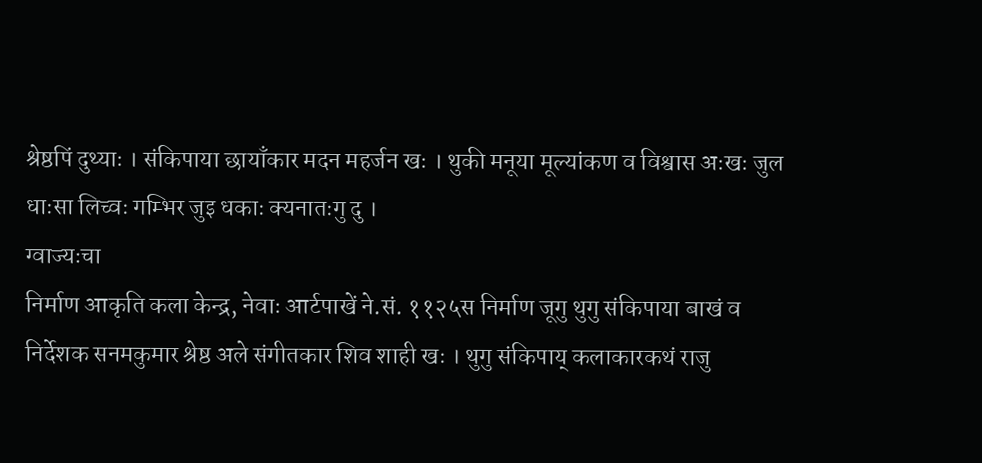श्रेष्ठपिं दुथ्याः । संकिपाया छायाँकार मदन महर्जन खः । थुकी मनूया मूल्यांकण व विश्वास अःखः जुल धाःसा लिच्वः गम्भिर जुइ धकाः क्यनातःगु दु ।
ग्वाज्यःचा
निर्माण आकृति कला केन्द्र, नेवाः आर्टपाखें ने.सं. ११२५स निर्माण जूगु थुगु संकिपाया बाखं व निर्देशक सनमकुमार श्रेष्ठ अले संगीतकार शिव शाही खः । थुगु संकिपाय् कलाकारकथं राजु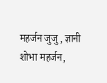महर्जन जुजु, ज्ञानी शोभा महर्जन,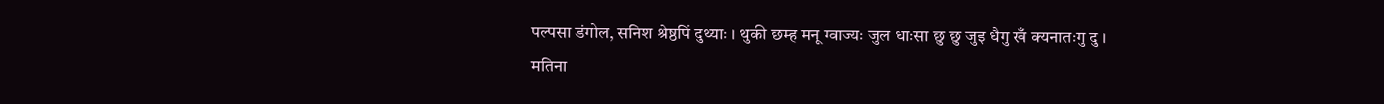पल्पसा डंगोल, सनिश श्रेष्ठपिं दुथ्याः । थुकी छम्ह मनू ग्वाज्यः जुल धाःसा छु छु जुइ धैगु खँ क्यनातःगु दु ।
मतिना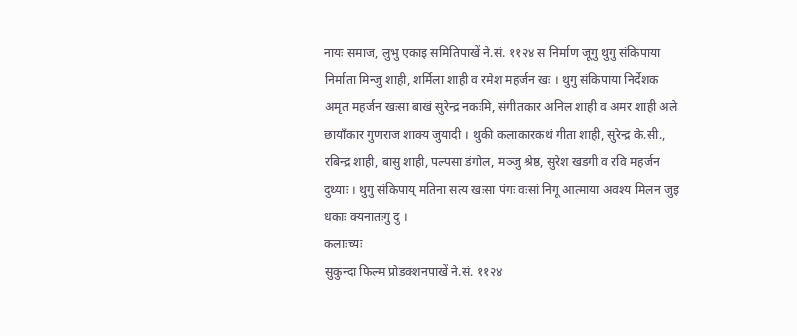नायः समाज, लुभु एकाइ समितिपाखें ने.सं. ११२४ स निर्माण जूगु थुगु संकिपाया निर्माता मिन्जु शाही, शर्मिला शाही व रमेश महर्जन खः । थुगु संकिपाया निर्देशक अमृत महर्जन खःसा बाखं सुरेन्द्र नकःमि, संगीतकार अनिल शाही व अमर शाही अले छायाँकार गुणराज शाक्य जुयादी । थुकी कलाकारकथं गीता शाही, सुरेन्द्र के.सी., रबिन्द्र शाही, बासु शाही, पल्पसा डंगोल, मञ्जु श्रेष्ठ, सुरेश खडगी व रवि महर्जन दुथ्याः । थुगु संकिपाय् मतिना सत्य खःसा पंगः वःसां निगू आत्माया अवश्य मिलन जुइ धकाः क्यनातःगु दु ।
कलाःच्यः
सुकुन्दा फिल्म प्रोडक्शनपाखें ने.सं. ११२४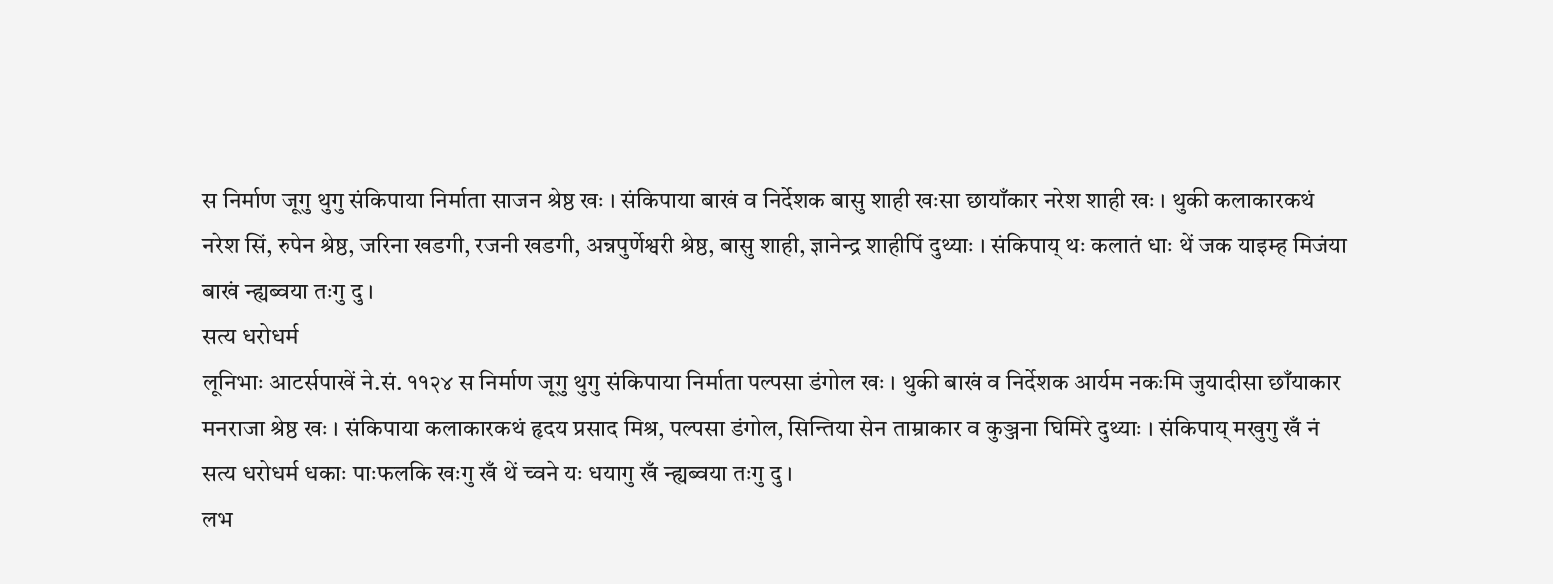स निर्माण जूगु थुगु संकिपाया निर्माता साजन श्रेष्ठ खः । संकिपाया बाखं व निर्देशक बासु शाही खःसा छायाँकार नरेश शाही खः । थुकी कलाकारकथं नरेश सिं, रुपेन श्रेष्ठ, जरिना खडगी, रजनी खडगी, अन्नपुर्णेश्वरी श्रेष्ठ, बासु शाही, ज्ञानेन्द्र शाहीपिं दुथ्याः । संकिपाय् थः कलातं धाः थें जक याइम्ह मिजंया बाखं न्ह्यब्वया तःगु दु ।
सत्य धरोधर्म
लूनिभाः आटर्सपाखें ने.सं. ११२४ स निर्माण जूगु थुगु संकिपाया निर्माता पल्पसा डंगोल खः । थुकी बाखं व निर्देशक आर्यम नकःमि जुयादीसा छाँयाकार मनराजा श्रेष्ठ खः । संकिपाया कलाकारकथं हृदय प्रसाद मिश्र, पल्पसा डंगोल, सिन्तिया सेन ताम्राकार व कुञ्जना घिमिरे दुथ्याः । संकिपाय् मखुगु खँ नं सत्य धरोधर्म धकाः पाःफलकि खःगु खँ थें च्वने यः धयागु खँ न्ह्यब्वया तःगु दु ।
लभ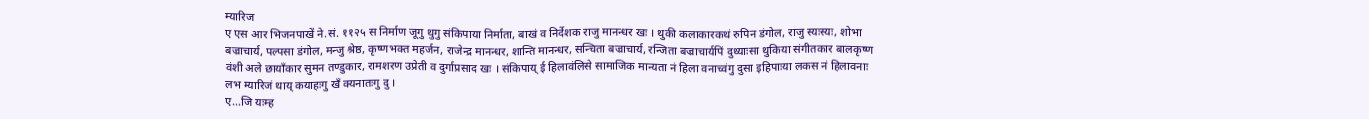म्यारिज
ए एस आर भिजनपाखें ने.सं. ११२५ स निर्माण जूगु थुगु संकिपाया निर्माता, बाखं व निर्देशक राजु मानन्धर खः । थुकी कलाकारकथं रुपिन डंगोल, राजु स्यःस्यः, शोभा बज्राचार्य, पल्पसा डंगोल, मन्जु श्रेष्ठ, कृष्णभक्त महर्जन, राजेन्द्र मानन्धर, शान्ति मानन्धर, सन्चिता बज्राचार्य, रन्जिता बज्राचार्यपिं दुथ्याःसा थुकिया संगीतकार बालकृष्ण वंशी अले छायाँकार सुमन तण्डुकार, रामशरण उप्रेती व दुर्गाप्रसाद खः । संकिपाय् ई हिलावंलिसे सामाजिक मान्यता नं हिला वनाच्वंगु दुसा इहिपाःया लकस नं हिलावनाः लभ म्यारिजं थाय् कयाहःगु खँ क्यनातःगु दु ।
ए…जि यःम्ह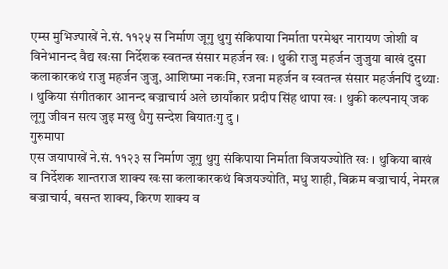एम्स मुभिज्पाखें ने.सं. ११२५ स निर्माण जूगु थुगु संकिपाया निर्माता परमेश्वर नारायण जोशी व विनेभानन्द वैद्य खःसा निर्देशक स्वतन्त्र संसार महर्जन खः । थुकी राजु महर्जन जुजुया बाखं दुसा कलाकारकथं राजु महर्जन जुजु, आशिष्मा नकःमि, रजना महर्जन व स्वतन्त्र संसार महर्जनपिं दुथ्याः । थुकिया संगीतकार आनन्द बज्राचार्य अले छायाँकार प्रदीप सिंह थापा खः । थुकी कल्पनाय् जक लूगु जीवन सत्य जुइ मखु धैगु सन्देश बियातःगु दु ।
गुरुमापा
एस जयापाखें ने.सं. ११२३ स निर्माण जूगु थुगु संकिपाया निर्माता विजयज्योति खः । थुकिया बाखं व निर्देशक शान्तराज शाक्य खःसा कलाकारकथं बिजयज्योति, मधु शाही, बिक्रम बज्राचार्य, नेमरत्न बज्राचार्य, बसन्त शाक्य, किरण शाक्य व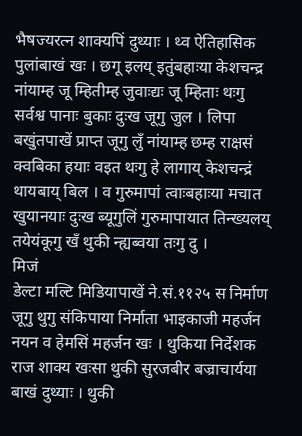भैषज्यरत्न शाक्यपिं दुथ्याः । थ्व ऐतिहासिक पुलांबाखं खः । छगू इलय् इतुंबहाःया केशचन्द्र नांयाम्ह जू म्हितीम्ह जुवाःद्यः जू म्हिताः थःगु सर्वश्व पानाः बुकाः दुःख जूगु जुल । लिपा बखुंतपाखें प्राप्त जूगु लुँ नांयाम्ह छम्ह राक्षसं क्वबिका हयाः वइत थःगु हे लागाय् केशचन्द्रं थायबाय् बिल । व गुरुमापां त्वाःबहाःया मचात खुयानयाः दुःख ब्यूगुलिं गुरुमापायात तिन्ख्यलय् तयेयंकूगु खँ थुकी न्ह्यब्वया तःगु दु ।
मिजं
डेल्टा मल्टि मिडियापाखें ने.सं.११२५ स निर्माण जूगु थुगु संकिपाया निर्माता भाइकाजी महर्जन नयन व हेमसिं महर्जन खः । थुकिया निर्देशक राज शाक्य खःसा थुकी सुरजबीर बज्राचार्यया बाखं दुथ्याः । थुकी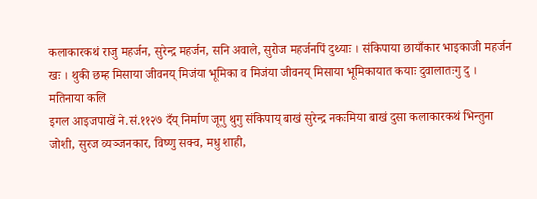कलाकारकथं राजु महर्जन, सुरेन्द्र महर्जन, सनि अवाले, सुरोज महर्जनपिं दुथ्याः । संकिपाया छायाँकार भाइकाजी महर्जन खः । थुकी छम्ह मिसाया जीवनय् मिजंया भूमिका व मिजंया जीवनय् मिसाया भूमिकायात कयाः दुवालातःगु दु ।
मतिनाया कलि
इगल आइजपाखें ने.सं.११२७ दँय् निर्माण जूगु थुगु संकिपाय् बाखं सुरेन्द्र नकःमिया बाखं दुसा कलाकारकथं भिन्तुना जोशी, सुरज व्यञ्जनकार, विष्णु सक्व, मधु शाही,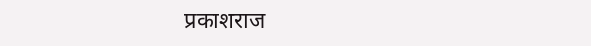प्रकाशराज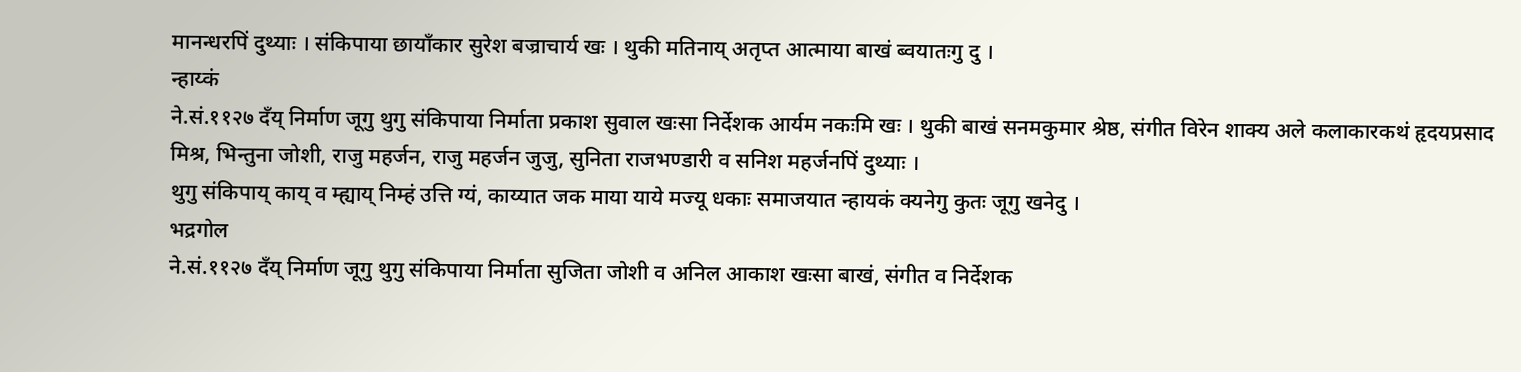मानन्धरपिं दुथ्याः । संकिपाया छायाँकार सुरेश बज्राचार्य खः । थुकी मतिनाय् अतृप्त आत्माया बाखं ब्वयातःगु दु ।
न्हाय्कं
ने.सं.११२७ दँय् निर्माण जूगु थुगु संकिपाया निर्माता प्रकाश सुवाल खःसा निर्देशक आर्यम नकःमि खः । थुकी बाखं सनमकुमार श्रेष्ठ, संगीत विरेन शाक्य अले कलाकारकथं हृदयप्रसाद मिश्र, भिन्तुना जोशी, राजु महर्जन, राजु महर्जन जुजु, सुनिता राजभण्डारी व सनिश महर्जनपिं दुथ्याः ।
थुगु संकिपाय् काय् व म्ह्याय् निम्हं उत्ति ग्यं, काय्यात जक माया याये मज्यू धकाः समाजयात न्हायकं क्यनेगु कुतः जूगु खनेदु ।
भद्रगोल
ने.सं.११२७ दँय् निर्माण जूगु थुगु संकिपाया निर्माता सुजिता जोशी व अनिल आकाश खःसा बाखं, संगीत व निर्देशक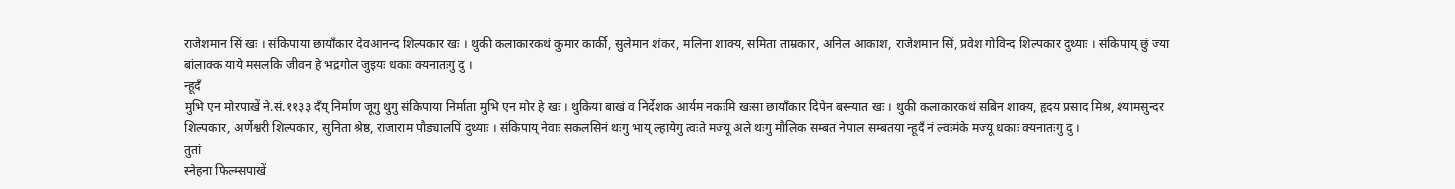राजेशमान सिं खः । संकिपाया छायाँकार देवआनन्द शिल्पकार खः । थुकी कलाकारकथं कुमार कार्की, सुलेमान शंकर, मलिना शाक्य, समिता ताम्रकार, अनिल आकाश, राजेशमान सिं, प्रवेश गोविन्द शिल्पकार दुथ्याः । संकिपाय् छुं ज्या बांलाक्क याये मसलकि जीवन हे भद्रगोल जुइयः धकाः क्यनातःगु दु ।
न्हूदँ
मुभि एन मोरपाखें ने.सं.११३३ दँय् निर्माण जूगु थुगु संकिपाया निर्माता मुभि एन मोर हे खः । थुकिया बाखं व निर्देशक आर्यम नकःमि खःसा छायाँकार दिपेन बस्न्यात खः । थुकी कलाकारकथं सबिन शाक्य, हृदय प्रसाद मिश्र, श्यामसुन्दर शिल्पकार, अर्णेश्वरी शिल्पकार, सुनिता श्रेष्ठ, राजाराम पौड्यालपिं दुथ्याः । संकिपाय् नेवाः सकलसिनं थःगु भाय् ल्हायेगु त्वःते मज्यू अले थःगु मौलिक सम्बत नेपाल सम्बतया न्हूदँ नं ल्वःमंके मज्यू धकाः क्यनातःगु दु ।
तुतां
स्नेहना फिल्म्सपाखें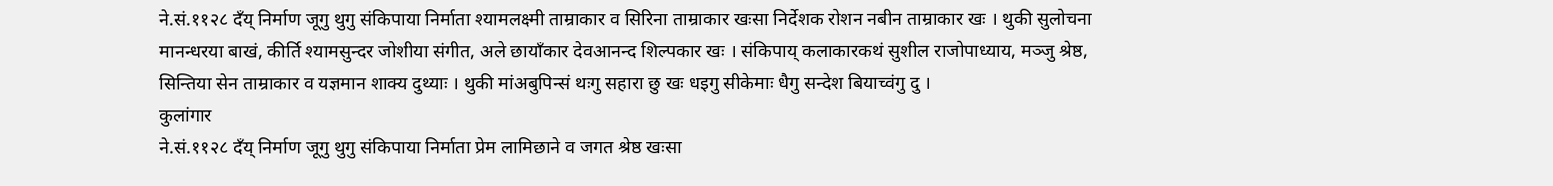ने.सं.११२८ दँय् निर्माण जूगु थुगु संकिपाया निर्माता श्यामलक्ष्मी ताम्राकार व सिरिना ताम्राकार खःसा निर्देशक रोशन नबीन ताम्राकार खः । थुकी सुलोचना मानन्धरया बाखं, कीर्ति श्यामसुन्दर जोशीया संगीत, अले छायाँकार देवआनन्द शिल्पकार खः । संकिपाय् कलाकारकथं सुशील राजोपाध्याय, मञ्जु श्रेष्ठ, सिन्तिया सेन ताम्राकार व यज्ञमान शाक्य दुथ्याः । थुकी मांअबुपिन्सं थःगु सहारा छु खः धइगु सीकेमाः धैगु सन्देश बियाच्वंगु दु ।
कुलांगार
ने.सं.११२८ दँय् निर्माण जूगु थुगु संकिपाया निर्माता प्रेम लामिछाने व जगत श्रेष्ठ खःसा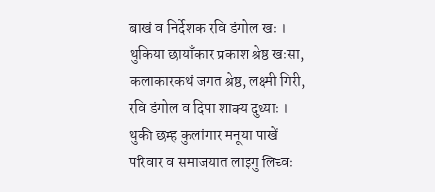बाखं व निर्देशक रवि डंगोल खः । थुकिया छायाँकार प्रकाश श्रेष्ठ खःसा, कलाकारकथं जगत श्रेष्ठ, लक्ष्मी गिरी, रवि डंगोल व दिपा शाक्य दुथ्याः । थुकी छम्ह कुलांगार मनूया पाखें परिवार व समाजयात लाइगु लिच्वः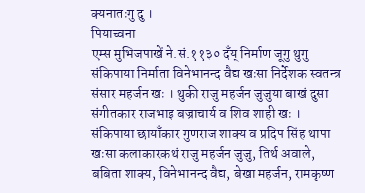क्यनातःगु दु ।
पियाच्वना
एम्स मुभिजपाखें ने.सं.११३० दँय् निर्माण जूगु थुगु संकिपाया निर्माता विनेभानन्द वैद्य खःसा निर्देशक स्वतन्त्र संसार महर्जन खः । थुकी राजु महर्जन जुजुया बाखं दुसा संगीतकार राजभाइ बज्राचार्य व शिव शाही खः । संकिपाया छायाँकार गुणराज शाक्य व प्रदिप सिंह थापा खःसा कलाकारकथं राजु महर्जन जुजु, तिर्थ अवाले, बबिता शाक्य, विनेभानन्द वैद्य, बेखा महर्जन, रामकृष्ण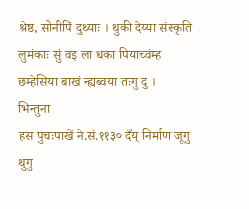श्रेष्ठ, सोनीपिं दुथ्याः । थुकी देय्या संस्कृति लुमंकाः सुं वइ ला धका पियाच्वंम्ह छम्हेसिया बाखं न्ह्यब्वया तःगु दु ।
भिन्तुना
हस पुचःपाखें ने.सं.११३० दँय् निर्माण जूगु थुगु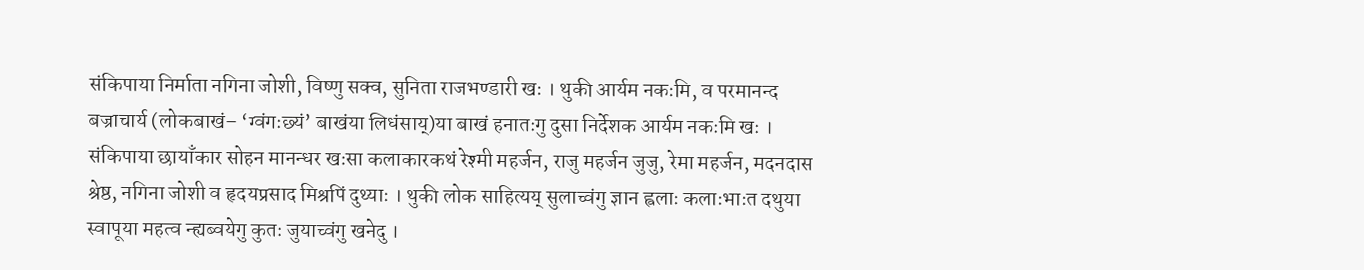संकिपाया निर्माता नगिना जोशी, विष्णु सक्व, सुनिता राजभण्डारी खः । थुकी आर्यम नकःमि, व परमानन्द बज्राचार्य (लोकबाखं– ‘ग्वंगःछ्यं’ बाखंया लिधंसाय्)या बाखं हनातःगु दुसा निर्देशक आर्यम नकःमि खः । संकिपाया छायाँकार सोहन मानन्धर खःसा कलाकारकथं रेश्मी महर्जन, राजु महर्जन जुजु, रेमा महर्जन, मदनदास श्रेष्ठ, नगिना जोशी व हृदयप्रसाद मिश्रपिं दुथ्याः । थुकी लोक साहित्यय् सुलाच्वंगु ज्ञान ह्वलाः कलाःभाःत दथुया स्वापूया महत्व न्ह्यब्वयेगु कुतः जुयाच्वंगु खनेदु ।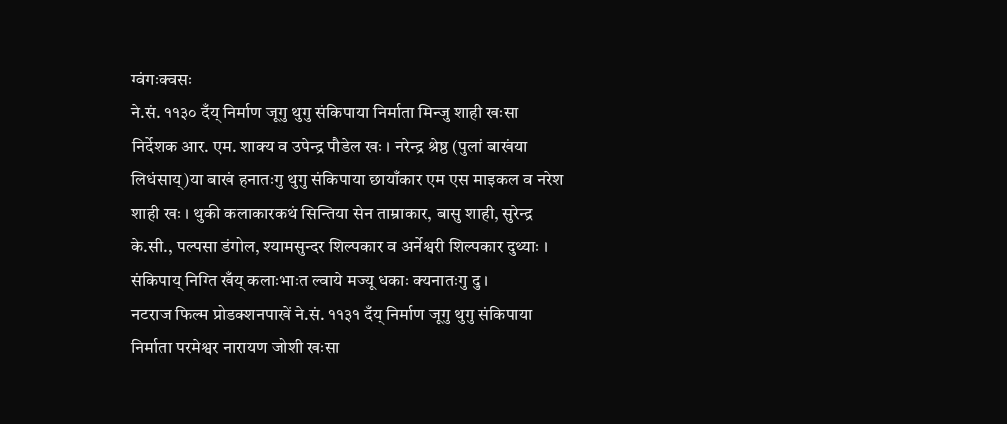ग्वंगःक्वसः
ने.सं. ११३० दँय् निर्माण जूगु थुगु संकिपाया निर्माता मिन्जु शाही खःसा निर्देशक आर. एम. शाक्य व उपेन्द्र पौडेल खः । नरेन्द्र श्रेष्ठ (पुलां बाखंया लिधंसाय्)या बाखं हनातःगु थुगु संकिपाया छायाँकार एम एस माइकल व नरेश शाही खः । थुकी कलाकारकथं सिन्तिया सेन ताम्राकार, बासु शाही, सुरेन्द्र के.सी., पल्पसा डंगोल, श्यामसुन्दर शिल्पकार व अर्नेश्वरी शिल्पकार दुथ्याः । संकिपाय् निग्ति खँय् कलाःभाःत ल्वाये मज्यू धकाः क्यनातःगु दु ।
नटराज फिल्म प्रोडक्शनपाखें ने.सं. ११३१ दँय् निर्माण जूगु थुगु संकिपाया निर्माता परमेश्वर नारायण जोशी खःसा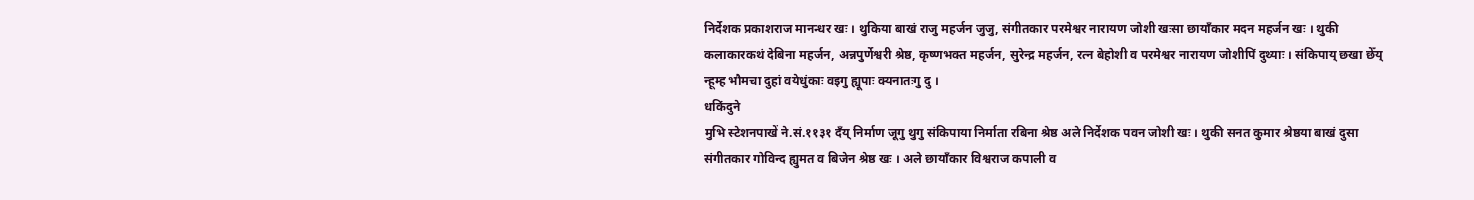निर्देशक प्रकाशराज मानन्धर खः । थुकिया बाखं राजु महर्जन जुजु, संगीतकार परमेश्वर नारायण जोशी खःसा छायाँकार मदन महर्जन खः । थुकी कलाकारकथं देबिना महर्जन, अन्नपुर्णेश्वरी श्रेष्ठ, कृष्णभक्त महर्जन, सुरेन्द्र महर्जन, रत्न बेहोशी व परमेश्वर नारायण जोशीपिं दुथ्याः । संकिपाय् छखा छेँय् न्हूम्ह भौमचा दुहां वयेधुंकाः वइगु ह्यूपाः क्यनातःगु दु ।
धकिंदुने
मुभि स्टेशनपाखें ने.सं.११३१ दँय् निर्माण जूगु थुगु संकिपाया निर्माता रबिना श्रेष्ठ अले निर्देशक पवन जोशी खः । थुकी सनत कुमार श्रेष्ठया बाखं दुसा संगीतकार गोविन्द ह्युमत व बिजेन श्रेष्ठ खः । अले छायाँकार विश्वराज कपाली व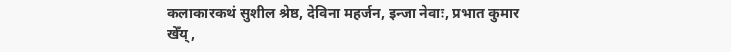कलाकारकथं सुशील श्रेष्ठ, देविना महर्जन, इन्जा नेवाः, प्रभात कुमार खेँय्,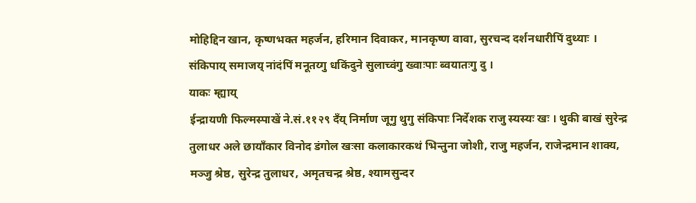मोहिद्दिन खान, कृष्णभक्त महर्जन, हरिमान दिवाकर, मानकृष्ण वावा, सुरचन्द दर्शनधारीपिं दुथ्याः । संकिपाय् समाजय् नांदंपिं मनूतय्गु धकिंदुने सुलाच्वंगु ख्वाःपाः ब्वयातःगु दु ।
याकः म्ह्याय्
ईन्द्रायणी फिल्मस्पाखें ने.सं.११२९ दँय् निर्माण जूगु थुगु संकिपाः निर्देशक राजु स्यस्यः खः । थुकी बाखं सुरेन्द्र तुलाधर अले छायाँकार विनोद डंगोल खःसा कलाकारकथं भिन्तुना जोशी, राजु महर्जन, राजेन्द्रमान शाक्य, मञ्जु श्रेष्ठ, सुरेन्द्र तुलाधर, अमृतचन्द्र श्रेष्ठ, श्यामसुन्दर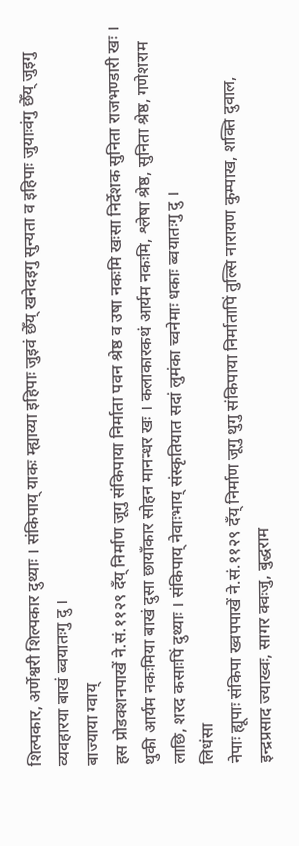शिल्पकार, अर्णेश्वरी शिल्पकार दुथ्याः । संकिपाय् याकः म्ह्याय्या इहिपाः जुइवं छेँय् खनेदइगु सुन्यता व इहिपाः जुयाःवंगु छेँय् जुइगु व्यवहारया बाखं ब्वयातःगु दु ।
बाज्याया ग्वाय्
हस प्रोडक्शनपाखें ने.सं.११२९ दँय् निर्माण जूगु संकिपाया निर्माता पवन श्रेष्ठ व उषा नकःमि खःसा निर्देशक सुनिता राजभण्डारी खः । थुकी आर्यम नकःमिया बाखं दुसा छायाँकार सोहन मानन्धर खः । कलाकारकथं आर्यम नकःमि, श्लेषा श्रेष्ठ, सुनिता श्रेष्ठ, गणेशराम लाछि, शरद कसाःपिं दुथ्याः । संकिपाय् नेवाःभाय् संस्कृतियात सदां लुमंका च्वनेमाः धकाः ब्वयातःगु दु ।
लिधंसा
नेपाः ह्यूपाः संकिपा ख्वपपाखें ने.सं.११२९ दँय् निर्माण जूगु थुगु संकिपाया निर्मातापिं तुल्सि नारायण कुम्पाख, शक्ति दुवाल, इन्द्रप्रसाद ज्याख्वः, सागर क्वःजु, बुद्धराम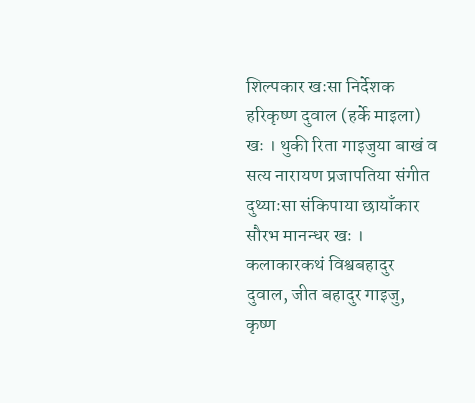शिल्पकार खःसा निर्देशक हरिकृष्ण दुवाल (हर्के माइला) खः । थुकी रिता गाइजुया बाखं व सत्य नारायण प्रजापतिया संगीत दुथ्याःसा संकिपाया छायाँकार सौरभ मानन्धर खः । कलाकारकथं विश्वबहादुर दुवाल, जीत बहादुर गाइजु, कृष्ण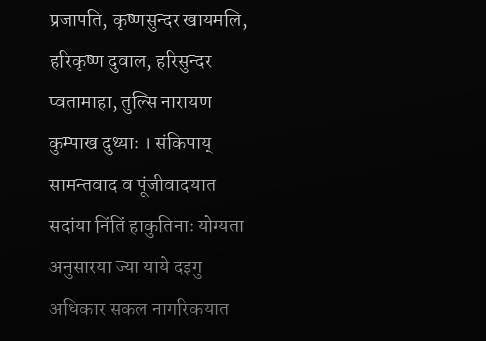प्रजापति, कृष्णसुन्दर खायमलि, हरिकृष्ण दुवाल, हरिसुन्दर प्वतामाहा, तुल्सि नारायण कुम्पाख दुथ्याः । संकिपाय् सामन्तवाद व पूंजीवादयात सदांया निंतिं हाकुतिनाः योग्यता अनुसारया ज्या याये दइगु अधिकार सकल नागरिकयात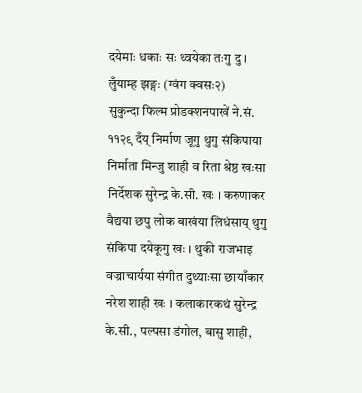दयेमाः धकाः सः थ्वयेका तःगु दु ।
लुँयाम्ह झङ्गः (ग्वंग क्वसः२)
सुकुन्दा फिल्म प्रोडक्शनपाखें ने.सं. ११२९ दँय् निर्माण जूगु थुगु संकिपाया निर्माता मिन्जु शाही व रिता श्रेष्ठ खःसा निर्देशक सुरेन्द्र के.सी. खः । करुणाकर वैद्यया छपु लोक बाखंया लिधंसाय् थुगु संकिपा दयेकूगु खः । थुकी राजभाइ वज्राचार्यया संगीत दुथ्याःसा छायाँकार नरेश शाही खः । कलाकारकथं सुरेन्द्र के.सी., पल्पसा डंगोल, बासु शाही,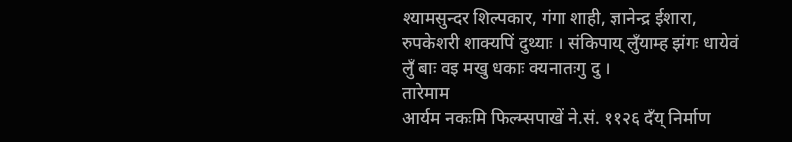श्यामसुन्दर शिल्पकार, गंगा शाही, ज्ञानेन्द्र ईशारा, रुपकेशरी शाक्यपिं दुथ्याः । संकिपाय् लुँयाम्ह झंगः धायेवं लुँ बाः वइ मखु धकाः क्यनातःगु दु ।
तारेमाम
आर्यम नकःमि फिल्म्सपाखें ने.सं. ११२६ दँय् निर्माण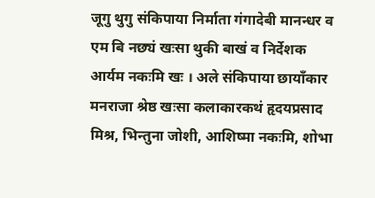जूगु थुगु संकिपाया निर्माता गंगादेबी मानन्धर व एम बि नछ्यं खःसा थुकी बाखं व निर्देशक आर्यम नकःमि खः । अले संकिपाया छायाँकार मनराजा श्रेष्ठ खःसा कलाकारकथं हृदयप्रसाद मिश्र, भिन्तुना जोशी, आशिष्मा नकःमि, शोभा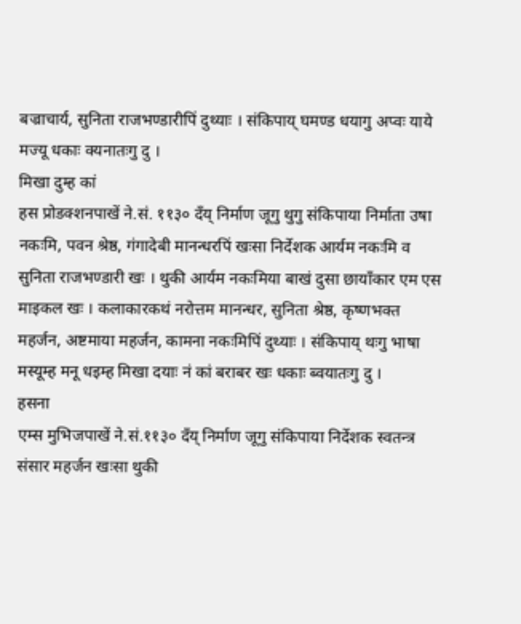बज्राचार्य, सुनिता राजभण्डारीपिं दुथ्याः । संकिपाय् घमण्ड धयागु अप्वः याये मज्यू धकाः क्यनातःगु दु ।
मिखा दुम्ह कां
हस प्रोडक्शनपाखें ने.सं. ११३० दँय् निर्माण जूगु थुगु संकिपाया निर्माता उषा नकःमि, पवन श्रेष्ठ, गंगादेबी मानन्धरपिं खःसा निर्देशक आर्यम नकःमि व सुनिता राजभण्डारी खः । थुकी आर्यम नकःमिया बाखं दुसा छायाँकार एम एस माइकल खः । कलाकारकथं नरोत्तम मानन्धर, सुनिता श्रेष्ठ, कृष्णभक्त महर्जन, अष्टमाया महर्जन, कामना नकःमिपिं दुथ्याः । संकिपाय् थःगु भाषा मस्यूम्ह मनू धइम्ह मिखा दयाः नं कां बराबर खः धकाः ब्वयातःगु दु ।
हसना
एम्स मुभिजपाखें ने.सं.११३० दँय् निर्माण जूगु संकिपाया निर्देशक स्वतन्त्र संसार महर्जन खःसा थुकी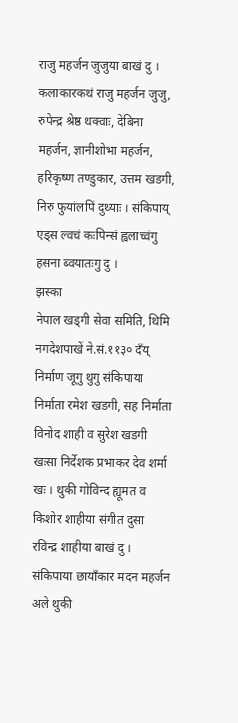राजु महर्जन जुजुया बाखं दु । कलाकारकथं राजु महर्जन जुजु, रुपेन्द्र श्रेष्ठ थक्वाः, देबिना महर्जन, ज्ञानीशोभा महर्जन, हरिकृष्ण तण्डुकार, उत्तम खडगी, निरु फुयांलपिं दुथ्याः । संकिपाय् एड्स ल्वचं कःपिन्सं ह्वलाच्वंगु हसना ब्वयातःगु दु ।
झस्का
नेपाल खड्गी सेवा समिति, थिमि नगदेशपाखें ने.सं.११३० दँय् निर्माण जूगु थुगु संकिपाया निर्माता रमेश खडगी, सह निर्माता विनोद शाही व सुरेश खडगी खःसा निर्देशक प्रभाकर देव शर्मा खः । थुकी गोविन्द ह्यूमत व किशोर शाहीया संगीत दुसा रविन्द्र शाहीया बाखं दु । संकिपाया छायाँकार मदन महर्जन अले थुकी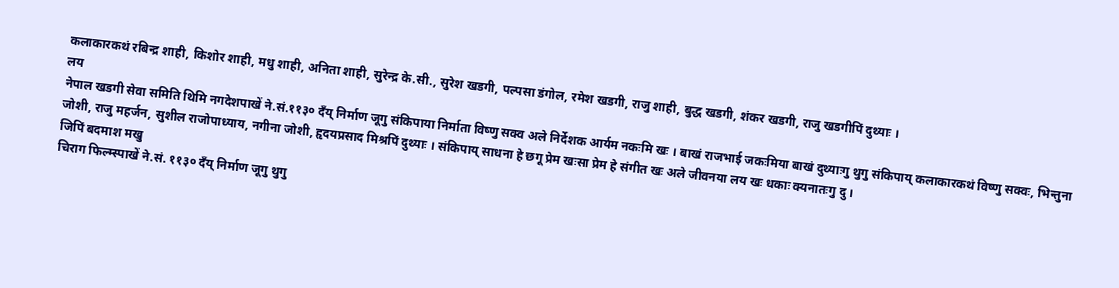कलाकारकथं रबिन्द्र शाही, किशोर शाही, मधु शाही, अनिता शाही, सुरेन्द्र के.सी., सुरेश खडगी, पल्पसा डंगोल, रमेश खडगी, राजु शाही, बुद्ध खडगी, शंकर खडगी, राजु खडगीपिं दुथ्याः ।
लय
नेपाल खडगी सेवा समिति थिमि नगदेशपाखें ने.सं.११३० दँय् निर्माण जूगु संकिपाया निर्माता विष्णु सक्व अले निर्देशक आर्यम नकःमि खः । बाखं राजभाई जकःमिया बाखं दुथ्याःगु थुगु संकिपाय् कलाकारकथं विष्णु सक्वः, भिन्तुना जोशी, राजु महर्जन, सुशील राजोपाध्याय, नगीना जोशी, हृदयप्रसाद मिश्रपिं दुथ्याः । संकिपाय् साधना हे छगू प्रेम खःसा प्रेम हे संगीत खः अले जीवनया लय खः धकाः क्यनातःगु दु ।
जिपिं बदमाश मखु
चिराग फिल्म्स्पाखें ने.सं. ११३० दँय् निर्माण जूगु थुगु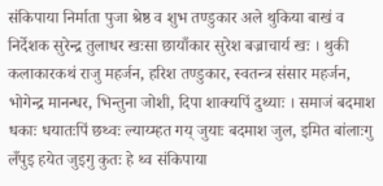संकिपाया निर्माता पुजा श्रेष्ठ व शुभ तण्डुकार अले थुकिया बाखं व निर्देशक सुरेन्द्र तुलाधर खःसा छायाँकार सुरेश बज्राचार्य खः । थुकी कलाकारकथं राजु महर्जन, हरिश तण्डुकार, स्वतन्त्र संसार महर्जन, भोगेन्द्र मानन्धर, भिन्तुना जोशी, दिपा शाक्यपिं दुथ्याः । समाजं बदमाश धकाः धयातःपिं छथ्वः ल्याय्म्हत गय् जुयाः बदमाश जुल, इमित बांलाःगु लँपुइ हयेत जुइगु कुतः हे थ्व संकिपाया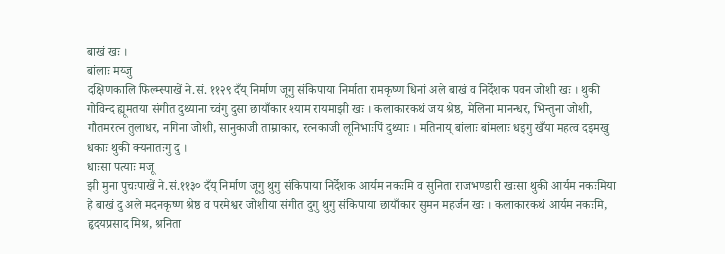बाखं खः ।
बांलाः मय्जु
दक्षिणकालि फिल्म्स्पाखें ने.सं. ११२९ दँय् निर्माण जूगु संकिपाया निर्माता रामकृष्ण धिनां अले बाखं व निर्देशक पवन जोशी खः । थुकी गोविन्द ह्यूमतया संगीत दुथ्याना च्वंगु दुसा छायाँकार श्याम रायमाझी खः । कलाकारकथं जय श्रेष्ठ, मेलिना मानन्धर, भिन्तुना जोशी, गौतमरत्न तुलाधर, नगिना जोशी, सानुकाजी ताम्राकार, रत्नकाजी लूनिभाःपिं दुथ्याः । मतिनाय् बांलाः बांमलाः धइगु खँया महत्व दइमखु धकाः थुकी क्यनातःगु दु ।
धाःसा पत्याः मजू
झी मुना पुचःपाखें ने.सं.११३० दँय् निर्माण जूगु थुगु संकिपाया निर्देशक आर्यम नकःमि व सुनिता राजभण्डारी खःसा थुकी आर्यम नकःमिया हे बाखं दु अले मदनकृष्ण श्रेष्ठ व परमेश्वर जोशीया संगीत दुगु थुगु संकिपाया छायाँकार सुमन महर्जन खः । कलाकारकथं आर्यम नकःमि, हृदयप्रसाद मिश्र, श्रनिता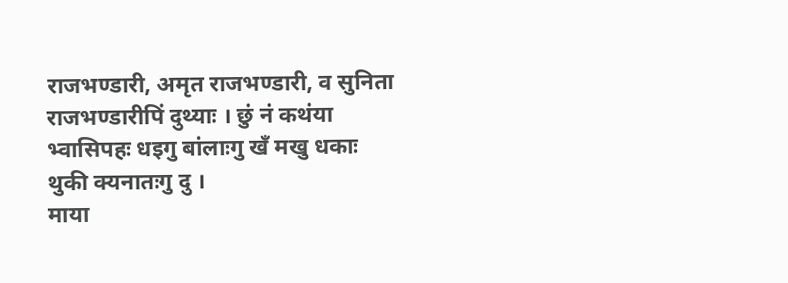राजभण्डारी, अमृत राजभण्डारी, व सुनिता राजभण्डारीपिं दुथ्याः । छुं नं कथंया भ्वासिपहः धइगु बांलाःगु खँ मखु धकाः थुकी क्यनातःगु दु ।
माया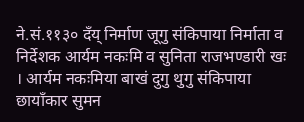ने.सं.११३० दँय् निर्माण जूगु संकिपाया निर्माता व निर्देशक आर्यम नकःमि व सुनिता राजभण्डारी खः । आर्यम नकःमिया बाखं दुगु थुगु संकिपाया छायाँकार सुमन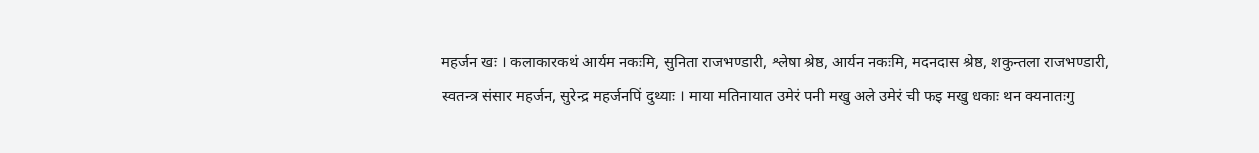महर्जन खः । कलाकारकथं आर्यम नकःमि, सुनिता राजभण्डारी, श्लेषा श्रेष्ठ, आर्यन नकःमि, मदनदास श्रेष्ठ, शकुन्तला राजभण्डारी, स्वतन्त्र संसार महर्जन, सुरेन्द्र महर्जनपिं दुथ्याः । माया मतिनायात उमेरं पनी मखु अले उमेरं ची फइ मखु धकाः थन क्यनातःगु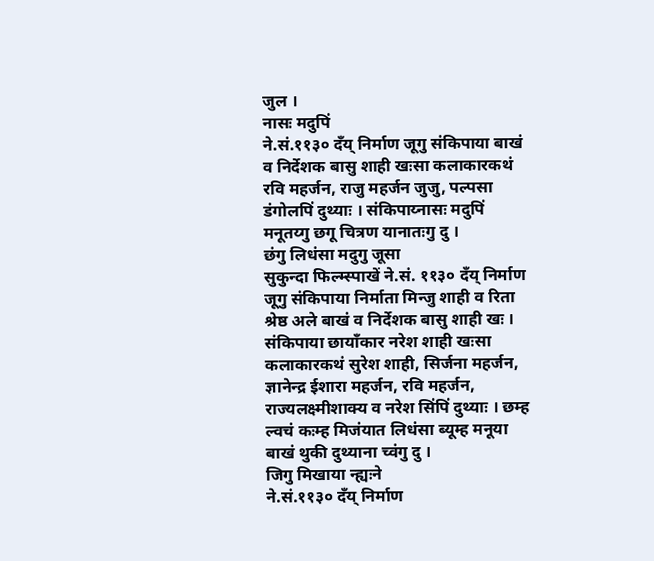जुल ।
नासः मदुपिं
ने.सं.११३० दँय् निर्माण जूगु संकिपाया बाखं व निर्देशक बासु शाही खःसा कलाकारकथं रवि महर्जन, राजु महर्जन जुजु, पल्पसा डंगोलपिं दुथ्याः । संकिपाय्नासः मदुपिं मनूतय्गु छगू चित्रण यानातःगु दु ।
छंगु लिधंसा मदुगु जूसा
सुकुन्दा फिल्म्स्पाखें ने.सं. ११३० दँय् निर्माण जूगु संकिपाया निर्माता मिन्जु शाही व रिता श्रेष्ठ अले बाखं व निर्देशक बासु शाही खः । संकिपाया छायाँकार नरेश शाही खःसा कलाकारकथं सुरेश शाही, सिर्जना महर्जन, ज्ञानेन्द्र ईशारा महर्जन, रवि महर्जन, राज्यलक्ष्मीशाक्य व नरेश सिंपिं दुथ्याः । छम्ह ल्वचं कःम्ह मिजंयात लिधंसा ब्यूम्ह मनूया बाखं थुकी दुथ्याना च्वंगु दु ।
जिगु मिखाया न्ह्यःने
ने.सं.११३० दँय् निर्माण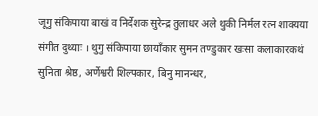जूगु संकिपाया बाखं व निर्देशक सुरेन्द्र तुलाधर अले थुकी निर्मल रत्न शाक्यया संगीत दुथ्याः । थुगु संकिपाया छायाँकार सुमन तण्डुकार खःसा कलाकारकथं सुनिता श्रेष्ठ, अर्णेश्वरी शिल्पकार, बिनु मानन्धर,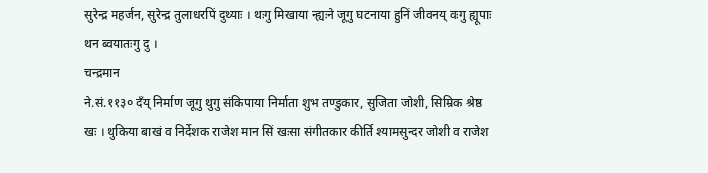सुरेन्द्र महर्जन, सुरेन्द्र तुलाधरपिं दुथ्याः । थःगु मिखाया न्ह्यःने जूगु घटनाया हुनिं जीवनय् वःगु ह्यूपाः थन ब्वयातःगु दु ।
चन्द्रमान
ने.सं.११३० दँय् निर्माण जूगु थुगु संकिपाया निर्माता शुभ तण्डुकार, सुजिता जोशी, सिम्रिक श्रेष्ठ खः । थुकिया बाखं व निर्देशक राजेश मान सिं खःसा संगीतकार कीर्ति श्यामसुन्दर जोशी व राजेश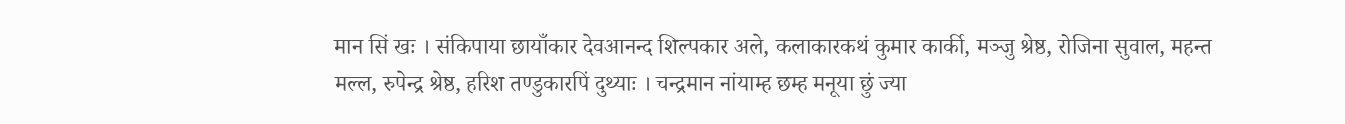मान सिं खः । संकिपाया छायाँकार देवआनन्द शिल्पकार अले, कलाकारकथं कुमार कार्की, मञ्जु श्रेष्ठ, रोजिना सुवाल, महन्त मल्ल, रुपेन्द्र श्रेष्ठ, हरिश तण्डुकारपिं दुथ्याः । चन्द्रमान नांयाम्ह छम्ह मनूया छुं ज्या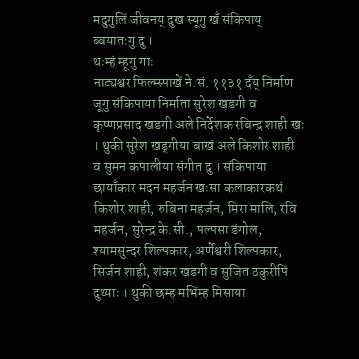मदुगुलिं जीवनय् दुख स्यूगु खँ संकिपाय् ब्वयातःगु दु ।
थःम्हं म्हूगु गाः
नाट्यश्वर फिल्म्स्पाखें ने.सं. ११३१ दँय् निर्माण जूगु संकिपाया निर्माता सुरेश खडगी व कृष्णप्रसाद खडगी अले निर्देशक रबिन्द्र शाही खः । थुकी सुरेश खड्गीया बाखं अले किशोर शाही व सुमन कपालीया संगीत दु । संकिपाया छायाँकार मदन महर्जन खःसा कलाकारकथं किशोर शाही, रुबिना महर्जन, मिरा मालि, रवि महर्जन, सुरेन्द्र के.सी., पल्पसा डंगोल, श्यामसुन्दर शिल्पकार, अर्णेश्वरी शिल्पकार, सिर्जन शाही, शंकर खडगी व सुजित ठकुरीपिं दुथ्याः । थुकी छम्ह मभिंम्ह मिसाया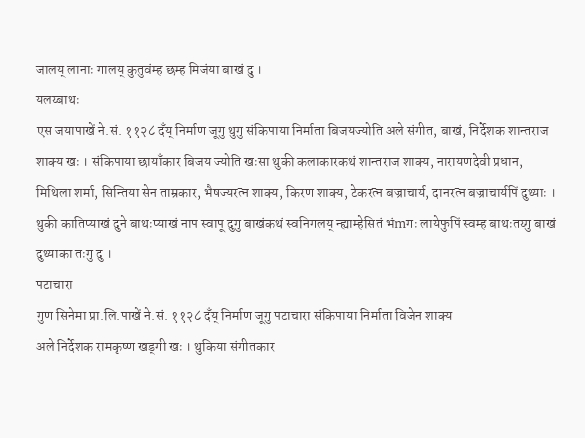जालय् लानाः गालय् कुतुवंम्ह छम्ह मिजंया बाखं दु ।
यलय्बाथः
एस जयापाखें ने.सं. ११२८ दँय् निर्माण जूगु थुगु संकिपाया निर्माता बिजयज्योति अले संगीत, बाखं, निर्देशक शान्तराज शाक्य खः । संकिपाया छायाँकार बिजय ज्योति खःसा थुकी कलाकारकथं शान्तराज शाक्य, नारायणदेवी प्रधान, मिथिला शर्मा, सिन्तिया सेन ताम्रकार, भैषज्यरत्न शाक्य, किरण शाक्य, टेकरत्न बज्राचार्य, दानरत्न बज्राचार्यपिं दुथ्याः । थुकी कातिप्याखं दुने बाथःप्याखं नाप स्वापू दुगु बाखंकथं स्वनिगलय् न्ह्याम्हेसितं भंmगः लायेफुपिं स्वम्ह बाथःतय्गु बाखं दुथ्याका तःगु दु ।
पटाचारा
गुण सिनेमा प्रा.लि.पाखें ने.सं. ११२८ दँय् निर्माण जूगु पटाचारा संकिपाया निर्माता विजेन शाक्य
अले निर्देशक रामकृष्ण खड्गी खः । थुकिया संगीतकार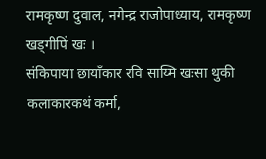रामकृष्ण दुवाल, नगेन्द्र राजोपाध्याय, रामकृष्ण खड्गीपिं खः ।
संकिपाया छायाँकार रवि साय्मि खःसा थुकी कलाकारकथं कर्मा,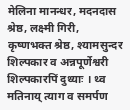मेलिना मानन्धर, मदनदास श्रेष्ठ, लक्ष्मी गिरी, कृष्णभक्त श्रेष्ठ, श्यामसुन्दर शिल्पकार व अन्नपूर्णेश्वरी शिल्पकारपिं दुथ्याः । थ्व मतिनाय् त्याग व समर्पण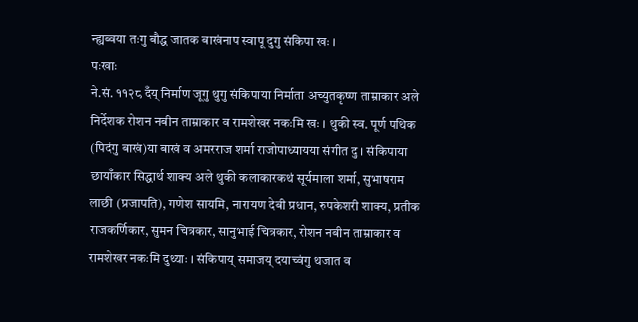न्ह्यब्वया तःगु बौद्ध जातक बाखंनाप स्वापू दुगु संकिपा खः ।
पःखाः
ने.सं. ११२८ दँय् निर्माण जूगु थुगु संकिपाया निर्माता अच्युतकृष्ण ताम्राकार अले निर्देशक रोशन नबीन ताम्राकार व रामशेखर नकःमि खः । थुकी स्व. पूर्ण पथिक (पिदंगु बाखं)या बाखं व अमरराज शर्मा राजोपाध्यायया संगीत दु । संकिपाया छायाँकार सिद्धार्थ शाक्य अले थुकी कलाकारकथं सूर्यमाला शर्मा, सुभाषराम लाछी (प्रजापति), गणेश सायमि, नारायण देबी प्रधान, रुपकेशरी शाक्य, प्रतीक राजकर्णिकार, सुमन चित्रकार, सानुभाई चित्रकार, रोशन नबीन ताम्राकार व रामशेखर नकःमि दुथ्याः । संकिपाय् समाजय् दयाच्वंगु थजात व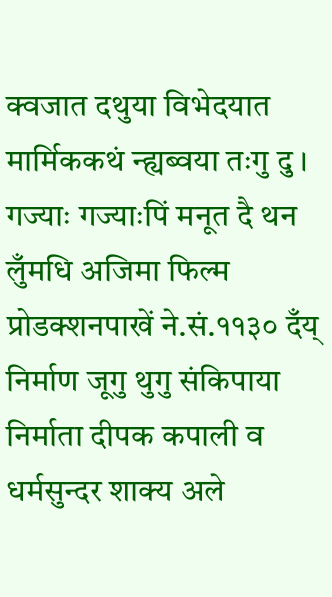क्वजात दथुया विभेदयात मार्मिककथं न्ह्यब्वया तःगु दु ।
गज्याः गज्याःपिं मनूत दै थन
लुँमधि अजिमा फिल्म प्रोडक्शनपाखें ने.सं.११३० दँय् निर्माण जूगु थुगु संकिपाया निर्माता दीपक कपाली व धर्मसुन्दर शाक्य अले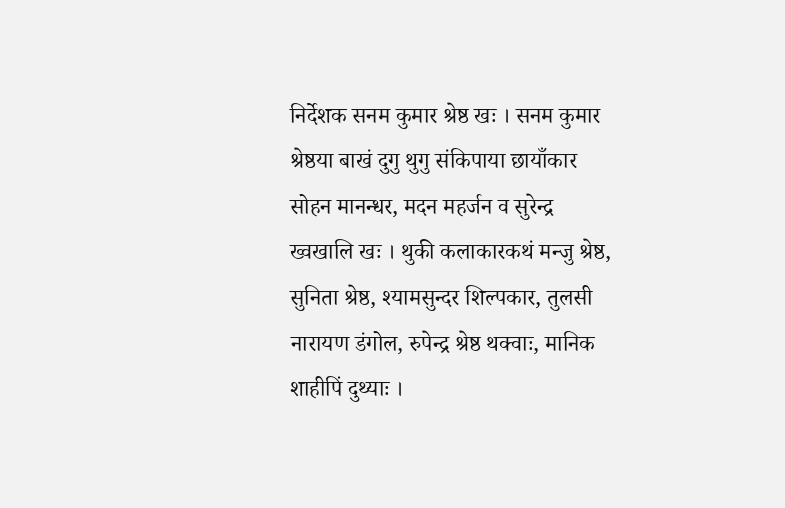निर्देशक सनम कुमार श्रेष्ठ खः । सनम कुमार श्रेष्ठया बाखं दुगु थुगु संकिपाया छायाँकार सोहन मानन्धर, मदन महर्जन व सुरेन्द्र ख्वखालि खः । थुकी कलाकारकथं मन्जु श्रेष्ठ, सुनिता श्रेष्ठ, श्यामसुन्दर शिल्पकार, तुलसी नारायण डंगोल, रुपेन्द्र श्रेष्ठ थक्वाः, मानिक शाहीपिं दुथ्याः ।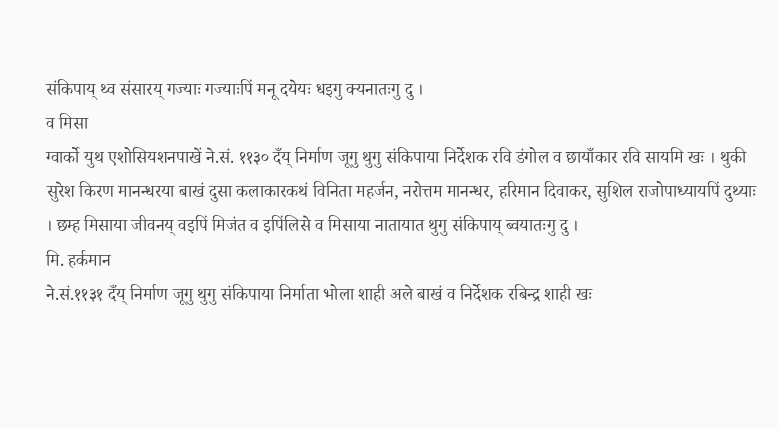संकिपाय् थ्व संसारय् गज्याः गज्याःपिं मनू दयेयः धइगु क्यनातःगु दु ।
व मिसा
ग्वार्को युथ एशोसियशनपाखें ने.सं. ११३० दँय् निर्माण जूगु थुगु संकिपाया निर्देशक रवि डंगोल व छायाँकार रवि सायमि खः । थुकी सुरेश किरण मानन्धरया बाखं दुसा कलाकारकथं विनिता महर्जन, नरोत्तम मानन्धर, हरिमान दिवाकर, सुशिल राजोपाध्यायपिं दुथ्याः । छम्ह मिसाया जीवनय् वइपिं मिजंत व इपिंलिसे व मिसाया नातायात थुगु संकिपाय् ब्वयातःगु दु ।
मि. हर्कमान
ने.सं.११३१ दँय् निर्माण जूगु थुगु संकिपाया निर्माता भोला शाही अले बाखं व निर्देशक रबिन्द्र शाही खः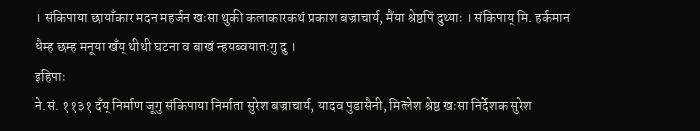। संकिपाया छायाँकार मदन महर्जन खःसा थुकी कलाकारकथं प्रकाश बज्राचार्य, मैंया श्रेष्ठपिं दुथ्याः । संकिपाय् मि. हर्कमान धैम्ह छम्ह मनूया खँय् थीथी घटना व बाखं न्हयब्वयातःगु दु ।
इहिपाः
ने.सं. ११३१ दँय् निर्माण जूगु संकिपाया निर्माता सुरेश बज्राचार्य, यादव पुडासैनी, मित्लेश श्रेष्ठ खःसा निर्देशक सुरेश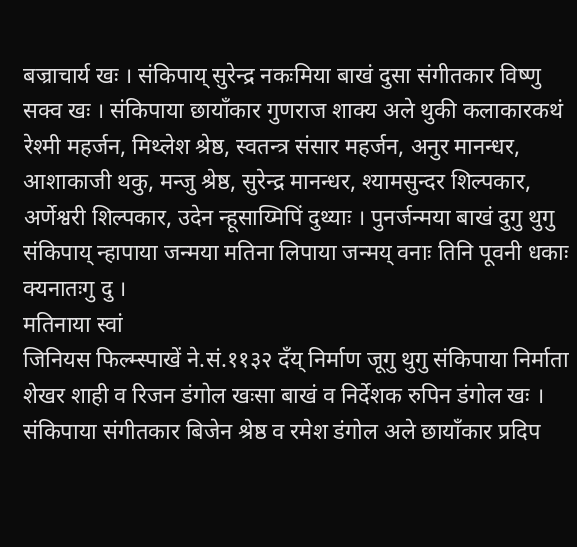बज्राचार्य खः । संकिपाय् सुरेन्द्र नकःमिया बाखं दुसा संगीतकार विष्णु सक्व खः । संकिपाया छायाँकार गुणराज शाक्य अले थुकी कलाकारकथं रेश्मी महर्जन, मिथ्लेश श्रेष्ठ, स्वतन्त्र संसार महर्जन, अनुर मानन्धर, आशाकाजी थकु, मन्जु श्रेष्ठ, सुरेन्द्र मानन्धर, श्यामसुन्दर शिल्पकार, अर्णेश्वरी शिल्पकार, उदेन न्हूसाय्मिपिं दुथ्याः । पुनर्जन्मया बाखं दुगु थुगु संकिपाय् न्हापाया जन्मया मतिना लिपाया जन्मय् वनाः तिनि पूवनी धकाः क्यनातःगु दु ।
मतिनाया स्वां
जिनियस फिल्म्स्पाखें ने.सं.११३२ दँय् निर्माण जूगु थुगु संकिपाया निर्माता शेखर शाही व रिजन डंगोल खःसा बाखं व निर्देशक रुपिन डंगोल खः । संकिपाया संगीतकार बिजेन श्रेष्ठ व रमेश डंगोल अले छायाँकार प्रदिप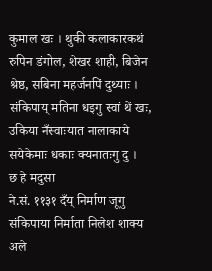कुमाल खः । थुकी कलाकारकथं रुपिन डंगोल, शेखर शाही, बिजेन श्रेष्ठ, सबिना महर्जनपिं दुथ्याः । संकिपाय् मतिना धइगु स्वां थें खः, उकिया नँस्वाःयात नालाकाये सयेकेमाः धकाः क्यनातःगु दु ।
छ हे मदुसा
ने.सं. ११३१ दँय् निर्माण जूगु संकिपाया निर्माता निलेश शाक्य अले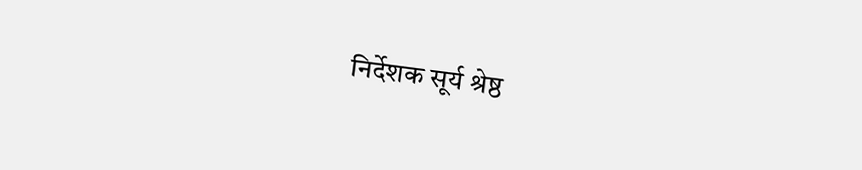निर्देशक सूर्य श्रेष्ठ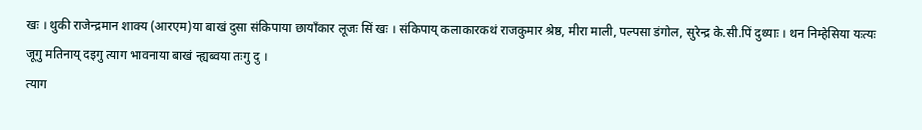खः । थुकी राजेन्द्रमान शाक्य (आरएम)या बाखं दुसा संकिपाया छायाँकार लूजः सिं खः । संकिपाय् कलाकारकथं राजकुमार श्रेष्ठ, मीरा माली, पल्पसा डंगोल, सुरेन्द्र के.सी.पिं दुथ्याः । थन निम्हेसिया यःत्यः जूगु मतिनाय् दइगु त्याग भावनाया बाखं न्ह्यब्वया तःगु दु ।
त्याग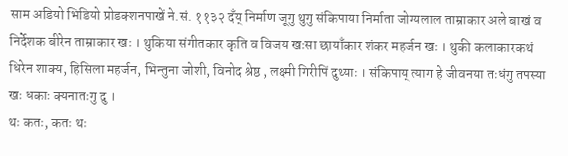साम अडियो भिडियो प्रोडक्शनपाखें ने.सं. ११३२ दँय् निर्माण जूगु थुगु संकिपाया निर्माता जोग्यलाल ताम्राकार अले बाखं व निर्देशक बीरेन ताम्राकार खः । थुकिया संगीतकार कृति व विजय खःसा छायाँकार शंकर महर्जन खः । थुकी कलाकारकथं धिरेन शाक्य, हिसिला महर्जन, भिन्तुना जोशी, विनोद श्रेष्ठ , लक्ष्मी गिरीपिं दुथ्याः । संकिपाय् त्याग हे जीवनया तःधंगु तपस्या खः धकाः क्यनातःगु दु ।
थः कतः, कतः थः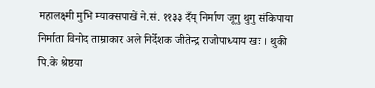महालक्ष्मी मुभि म्याक्सपाखें ने.सं. ११३३ दँय् निर्माण जूगु थुगु संकिपाया निर्माता विनोद ताम्राकार अले निर्देशक जीतेन्द्र राजोपाध्याय खः । थुकी पि.के श्रेष्ठया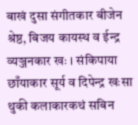बाखं दुसा संगीतकार बीजेन श्रेष्ठ, बिजय कायस्थ व ईन्द्र व्यञ्जनकार खः । संकिपाया छाँयाकार सूर्य व दिपेन्द्र खःसा थुकी कलाकारकथं सबिन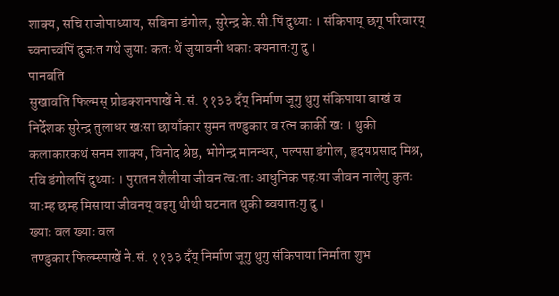शाक्य, सचि राजोपाध्याय, सबिना डंगोल, सुरेन्द्र के.सी.पिं दुथ्याः । संकिपाय् छगू परिवारय् च्वनाच्वंपिं दुजःत गथे जुयाः कतः थें जुयावनी धकाः क्यनातःगु दु ।
पानबति
सुखावति फिल्मस् प्रोडक्शनपाखें ने.सं. ११३३ दँय् निर्माण जूगु थुगु संकिपाया बाखं व निर्देशक सुरेन्द्र तुलाधर खःसा छायाँकार सुमन तण्डुकार व रत्न कार्की खः । थुकी कलाकारकथं सनम शाक्य, विनोद श्रेष्ठ, भोगेन्द्र मानन्धर, पल्पसा डंगोल, हृदयप्रसाद मिश्र, रवि डंगोलपिं दुथ्याः । पुरातन शैलीया जीवन त्वःताः आधुनिक पहःया जीवन नालेगु कुतः याःम्ह छम्ह मिसाया जीवनय् वइगु थीथी घटनात थुकी ब्वयातःगु दु ।
ख्याः वल ख्याः वल
तण्डुकार फिल्म्स्पाखें ने.सं. ११३३ दँय् निर्माण जूगु थुगु संकिपाया निर्माता शुभ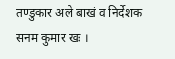तण्डुकार अले बाखं व निर्देशक सनम कुमार खः ।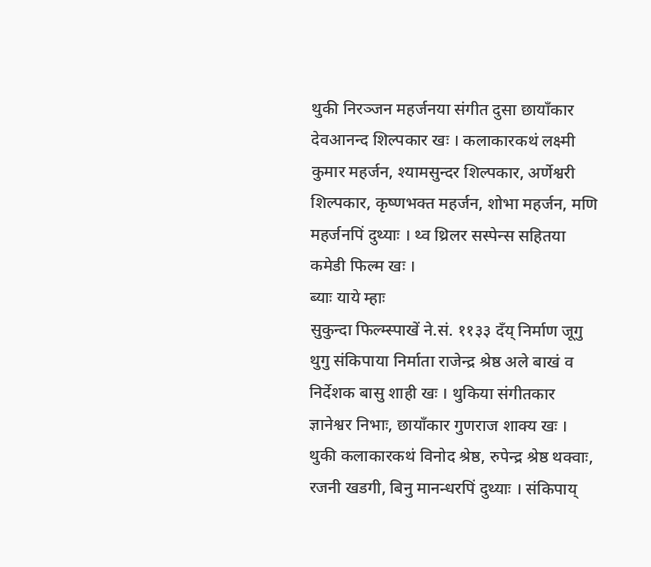थुकी निरञ्जन महर्जनया संगीत दुसा छायाँकार देवआनन्द शिल्पकार खः । कलाकारकथं लक्ष्मी कुमार महर्जन, श्यामसुन्दर शिल्पकार, अर्णेश्वरी शिल्पकार, कृष्णभक्त महर्जन, शोभा महर्जन, मणि महर्जनपिं दुथ्याः । थ्व थ्रिलर सस्पेन्स सहितया कमेडी फिल्म खः ।
ब्याः याये म्हाः
सुकुन्दा फिल्म्स्पाखें ने.सं. ११३३ दँय् निर्माण जूगु थुगु संकिपाया निर्माता राजेन्द्र श्रेष्ठ अले बाखं व निर्देशक बासु शाही खः । थुकिया संगीतकार ज्ञानेश्वर निभाः, छायाँकार गुणराज शाक्य खः । थुकी कलाकारकथं विनोद श्रेष्ठ, रुपेन्द्र श्रेष्ठ थक्वाः, रजनी खडगी, बिनु मानन्धरपिं दुथ्याः । संकिपाय्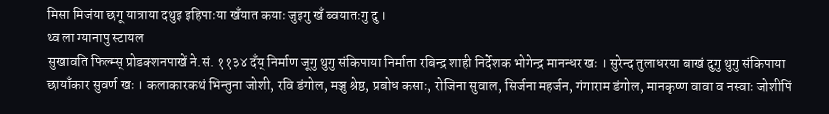मिसा मिजंया छगू यात्राया दथुइ इहिपाःया खँयात कयाः जुइगु खँ ब्वयातःगु दु ।
थ्व ला ग्यानापु स्टायल
सुखावति फिल्म्स् प्रोडक्शनपाखें ने.सं. ११३४ दँय् निर्माण जूगु थुगु संकिपाया निर्माता रबिन्द्र शाही निर्देशक भोगेन्द्र मानन्धर खः । सुरेन्द तुलाधरया बाखं दुगु थुगु संकिपाया छायाँकार सुवर्ण खः । कलाकारकथं भिन्तुना जोशी, रवि डंगोल, मञ्जु श्रेष्ठ, प्रबोध कसाः, रोजिना सुवाल, सिर्जना महर्जन, गंगाराम डंगोल, मानकृष्ण वावा व नस्वाः जोशीपिं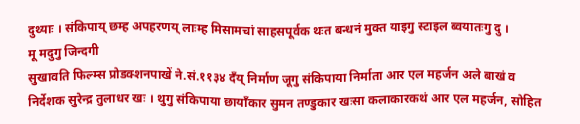दुथ्याः । संकिपाय् छम्ह अपहरणय् लाःम्ह मिसामचां साहसपूर्वक थःत बन्धनं मुक्त याइगु स्टाइल ब्वयातःगु दु ।
मू मदुगु जिन्दगी
सुखावति फिल्म्स प्रोडक्शनपाखें ने.सं.११३४ दँय् निर्माण जूगु संकिपाया निर्माता आर एल महर्जन अले बाखं व निर्देशक सुरेन्द्र तुलाधर खः । थुगु संकिपाया छायाँकार सुमन तण्डुकार खःसा कलाकारकथं आर एल महर्जन, सोहित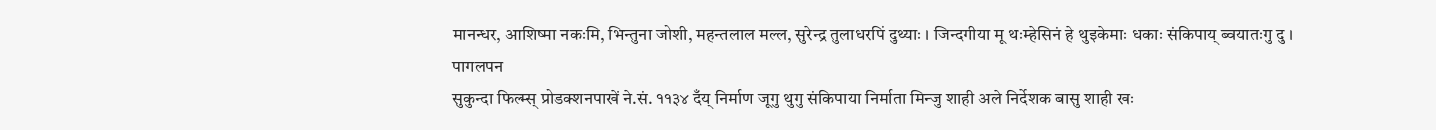मानन्धर, आशिष्मा नकःमि, भिन्तुना जोशी, महन्तलाल मल्ल, सुरेन्द्र तुलाधरपिं दुथ्याः । जिन्दगीया मू थःम्हेसिनं हे थुइकेमाः धकाः संकिपाय् ब्वयातःगु दु ।
पागलपन
सुकुन्दा फिल्म्स् प्रोडक्शनपाखें ने.सं. ११३४ दँय् निर्माण जूगु थुगु संकिपाया निर्माता मिन्जु शाही अले निर्देशक बासु शाही खः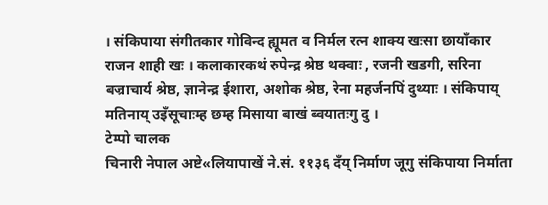। संकिपाया संगीतकार गोविन्द ह्यूमत व निर्मल रत्न शाक्य खःसा छायाँकार राजन शाही खः । कलाकारकथं रुपेन्द्र श्रेष्ठ थक्वाः , रजनी खडगी, सरिना बज्राचार्य श्रेष्ठ, ज्ञानेन्द्र ईशारा, अशोक श्रेष्ठ, रेना महर्जनपिं दुथ्याः । संकिपाय् मतिनाय् उइँसूचाःम्ह छम्ह मिसाया बाखं ब्वयातःगु दु ।
टेम्पो चालक
चिनारी नेपाल अष्टे«लियापाखें ने.सं. ११३६ दँय् निर्माण जूगु संकिपाया निर्माता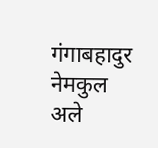गंगाबहादुर नेमकुल अले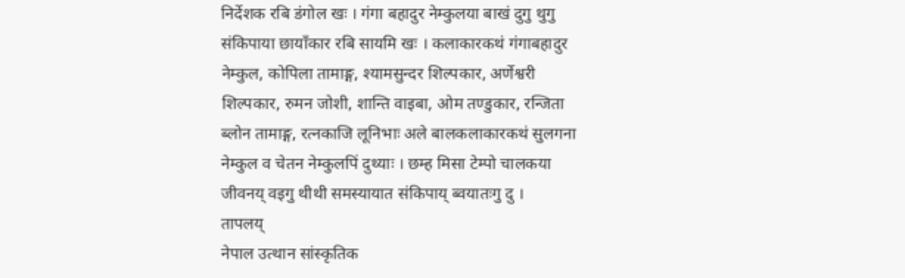निर्देशक रबि डंगोल खः । गंगा बहादुर नेम्कुलया बाखं दुगु थुगु संकिपाया छायाँकार रबि सायमि खः । कलाकारकथं गंगाबहादुर नेम्कुल, कोपिला तामाङ्ग, श्यामसुन्दर शिल्पकार, अर्णेश्वरी शिल्पकार, रुमन जोशी, शान्ति वाइबा, ओम तण्डुकार, रन्जिता ब्लोन तामाङ्ग, रत्नकाजि लूनिभाः अले बालकलाकारकथं सुलगना नेम्कुल व चेतन नेम्कुलपिं दुथ्याः । छम्ह मिसा टेम्पो चालकया जीवनय् वइगु थीथी समस्यायात संकिपाय् ब्वयातःगु दु ।
तापलय्
नेपाल उत्थान सांस्कृतिक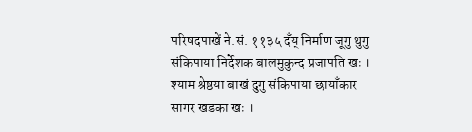परिषदपाखें ने.सं. ११३५ दँय् निर्माण जूगु थुगु संकिपाया निर्देशक बालमुकुन्द प्रजापति खः । श्याम श्रेष्ठया बाखं दुगु संकिपाया छायाँकार सागर खडका खः ।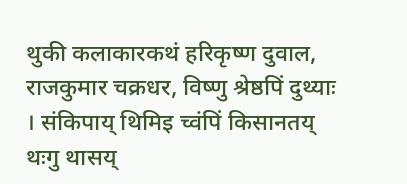थुकी कलाकारकथं हरिकृष्ण दुवाल, राजकुमार चक्रधर, विष्णु श्रेष्ठपिं दुथ्याः । संकिपाय् थिमिइ च्वंपिं किसानतय् थःगु थासय्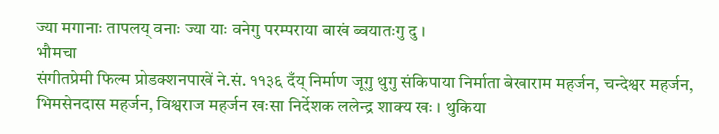ज्या मगानाः तापलय् वनाः ज्या याः वनेगु परम्पराया बाखं ब्वयातःगु दु ।
भौमचा
संगीतप्रेमी फिल्म प्रोडक्शनपाखें ने.सं. ११३६ दँय् निर्माण जूगु थुगु संकिपाया निर्माता बेखाराम महर्जन, चन्देश्वर महर्जन, भिमसेनदास महर्जन, विश्वराज महर्जन खःसा निर्देशक ललेन्द्र शाक्य खः । थुकिया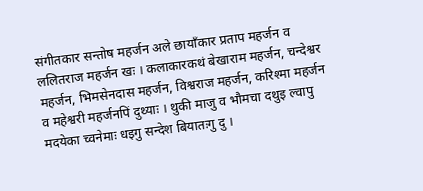संगीतकार सन्तोष महर्जन अले छायाँकार प्रताप महर्जन व ललितराज महर्जन खः । कलाकारकथं बेखाराम महर्जन, चन्देश्वर महर्जन, भिमसेनदास महर्जन, विश्वराज महर्जन, करिश्मा महर्जन व महेश्वरी महर्जनपिं दुथ्याः । थुकी माजु व भौमचा दथुइ ल्वापु मदयेका च्वनेमाः धइगु सन्देश बियातःगु दु ।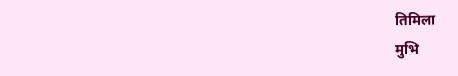तिमिला
मुभि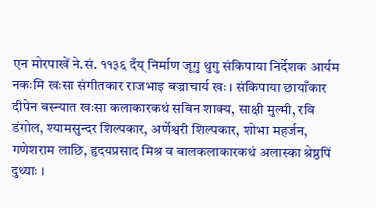एन मोरपाखें ने.सं. ११३६ दँय् निर्माण जूगु थुगु संकिपाया निर्देशक आर्यम नकःमि खःसा संगीतकार राजभाइ बज्राचार्य खः । संकिपाया छायाँकार दीपेन बस्न्यात खःसा कलाकारकथं सबिन शाक्य, साक्षी मुल्मी, रवि डंगोल, श्यामसुन्दर शिल्पकार, अर्णेश्वरी शिल्पकार, शोभा महर्जन, गणेशराम लाछि, हृदयप्रसाद मिश्र व बालकलाकारकथं अलास्का श्रेष्ठपिं दुथ्याः ।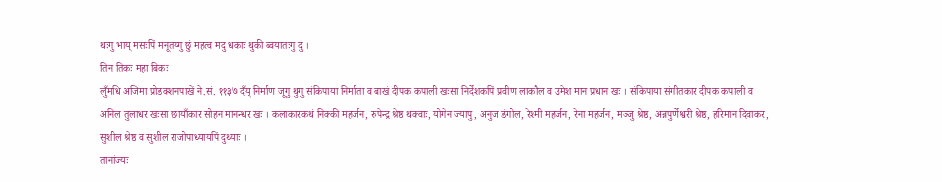थःगु भाय् मसःपिं मनूतय्गु छुं महत्व मदु धकाः थुकी ब्वयातःगु दु ।
तिन तिकः महा बिकः
लुँमधि अजिमा प्रोडक्शनपाखें ने.सं. ११३७ दँय् निर्माण जूगु थुगु संकिपाया निर्माता व बाखं दीपक कपाली खःसा निर्देशकपिं प्रवीण लाकौल व उमेश मान प्रधान खः । संकिपाया संगीतकार दीपक कपाली व अनिल तुलाधर खःसा छायाँकार सोहन मानन्धर खः । कलाकारकथं निक्की महर्जन, रुपेन्द्र श्रेष्ठ थक्वाः, योगेन ज्यापु, अनुज डंगोल, रेश्मी महर्जन, रेना महर्जन, मञ्जु श्रेष्ठ, अन्नपुर्णेश्वरी श्रेष्ठ, हरिमान दिवाकर, सुशील श्रेष्ठ व सुशील राजोपाध्यायपिं दुथ्याः ।
तानांज्यः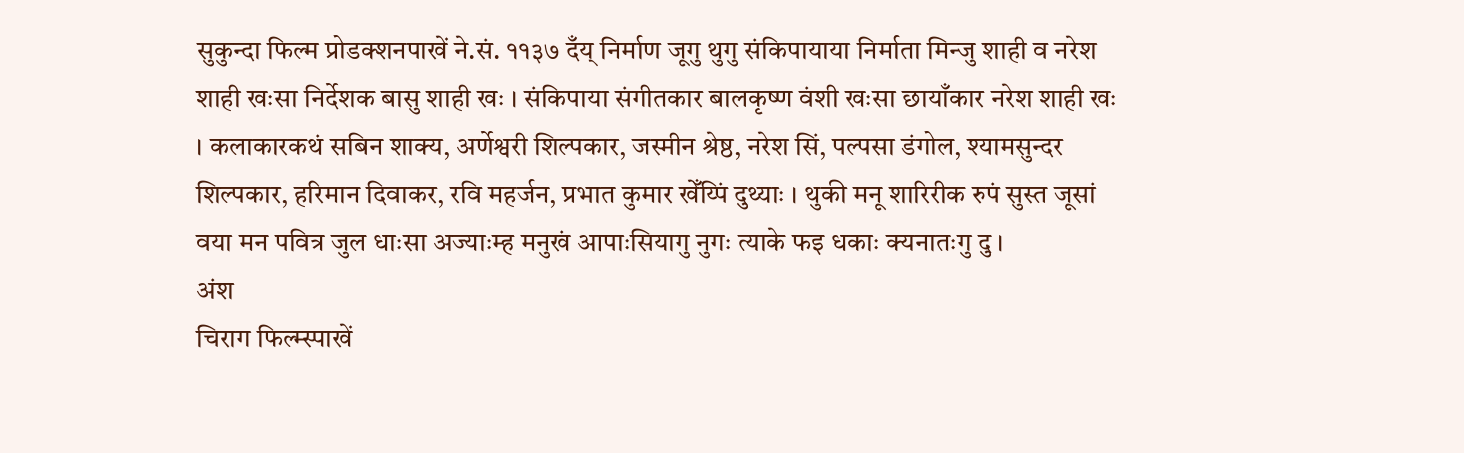सुकुन्दा फिल्म प्रोडक्शनपाखें ने.सं. ११३७ दँय् निर्माण जूगु थुगु संकिपायाया निर्माता मिन्जु शाही व नरेश शाही खःसा निर्देशक बासु शाही खः । संकिपाया संगीतकार बालकृष्ण वंशी खःसा छायाँकार नरेश शाही खः । कलाकारकथं सबिन शाक्य, अर्णेश्वरी शिल्पकार, जस्मीन श्रेष्ठ, नरेश सिं, पल्पसा डंगोल, श्यामसुन्दर शिल्पकार, हरिमान दिवाकर, रवि महर्जन, प्रभात कुमार खेँय्पिं दुथ्याः । थुकी मनू शारिरीक रुपं सुस्त जूसां वया मन पवित्र जुल धाःसा अज्याःम्ह मनुखं आपाःसियागु नुगः त्याके फइ धकाः क्यनातःगु दु ।
अंश
चिराग फिल्म्स्पाखें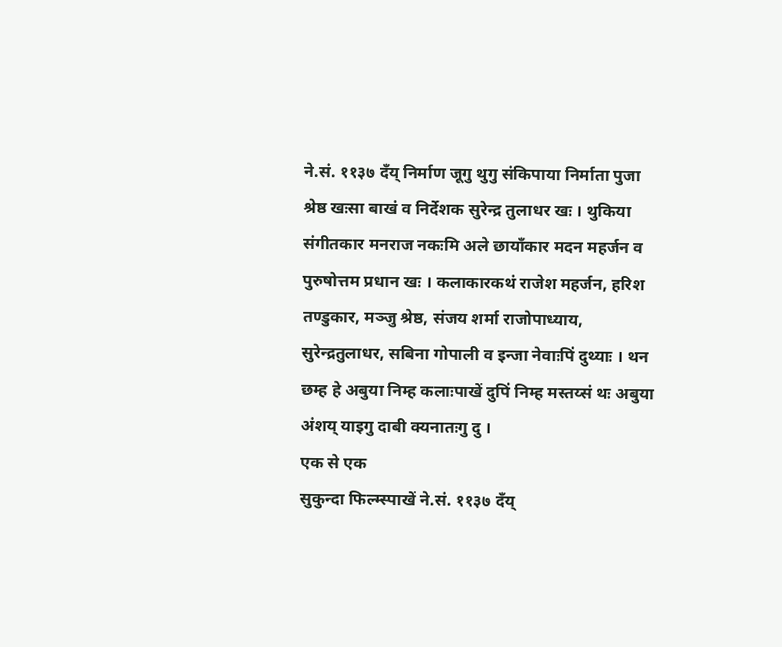ने.सं. ११३७ दँय् निर्माण जूगु थुगु संकिपाया निर्माता पुजा श्रेष्ठ खःसा बाखं व निर्देशक सुरेन्द्र तुलाधर खः । थुकिया संगीतकार मनराज नकःमि अले छायाँकार मदन महर्जन व पुरुषोत्तम प्रधान खः । कलाकारकथं राजेश महर्जन, हरिश तण्डुकार, मञ्जु श्रेष्ठ, संजय शर्मा राजोपाध्याय, सुरेन्द्रतुलाधर, सबिना गोपाली व इन्जा नेवाःपिं दुथ्याः । थन छम्ह हे अबुया निम्ह कलाःपाखें दुपिं निम्ह मस्तय्सं थः अबुया अंशय् याइगु दाबी क्यनातःगु दु ।
एक से एक
सुकुन्दा फिल्म्स्पाखें ने.सं. ११३७ दँय्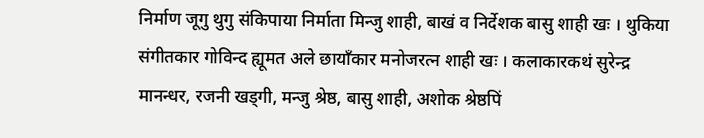निर्माण जूगु थुगु संकिपाया निर्माता मिन्जु शाही, बाखं व निर्देशक बासु शाही खः । थुकिया संगीतकार गोविन्द ह्यूमत अले छायाँकार मनोजरत्न शाही खः । कलाकारकथं सुरेन्द्र मानन्धर, रजनी खड्गी, मन्जु श्रेष्ठ, बासु शाही, अशोक श्रेष्ठपिं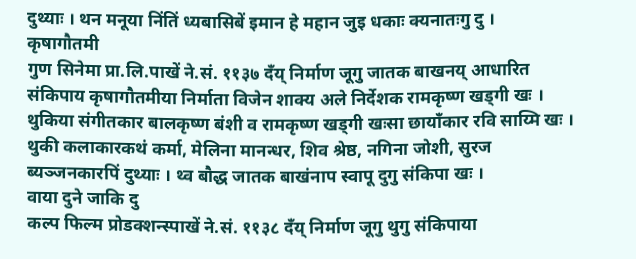दुथ्याः । थन मनूया निंतिं ध्यबासिबें इमान हे महान जुइ धकाः क्यनातःगु दु ।
कृषागौतमी
गुण सिनेमा प्रा.लि.पाखें ने.सं. ११३७ दँय् निर्माण जूगु जातक बाखनय् आधारित संकिपाय कृषागौतमीया निर्माता विजेन शाक्य अले निर्देशक रामकृष्ण खड्गी खः । थुकिया संगीतकार बालकृष्ण बंशी व रामकृष्ण खड्गी खःसा छायाँकार रवि साय्मि खः । थुकी कलाकारकथं कर्मा, मेलिना मानन्धर, शिव श्रेष्ठ, नगिना जोशी, सुरज ब्यञ्जनकारपिं दुथ्याः । थ्व बौद्ध जातक बाखंनाप स्वापू दुगु संकिपा खः ।
वाया दुने जाकि दु
कल्प फिल्म प्रोडक्शन्स्पाखें ने.सं. ११३८ दँय् निर्माण जूगु थुगु संकिपाया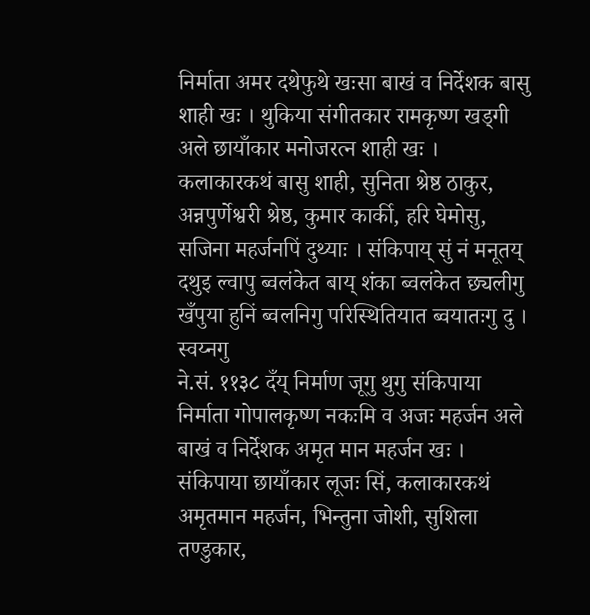निर्माता अमर दथेफुथे खःसा बाखं व निर्देशक बासु शाही खः । थुकिया संगीतकार रामकृष्ण खड्गी अले छायाँकार मनोजरत्न शाही खः । कलाकारकथं बासु शाही, सुनिता श्रेष्ठ ठाकुर, अन्नपुर्णेश्वरी श्रेष्ठ, कुमार कार्की, हरि घेमोसु, सजिना महर्जनपिं दुथ्याः । संकिपाय् सुं नं मनूतय् दथुइ ल्वापु ब्वलंकेत बाय् शंका ब्वलंकेत छ्यलीगु खँपुया हुनिं ब्वलनिगु परिस्थितियात ब्वयातःगु दु ।
स्वय्नगु
ने.सं. ११३८ दँय् निर्माण जूगु थुगु संकिपाया निर्माता गोपालकृष्ण नकःमि व अजः महर्जन अले बाखं व निर्देशक अमृत मान महर्जन खः । संकिपाया छायाँकार लूजः सिं, कलाकारकथं अमृतमान महर्जन, भिन्तुना जोशी, सुशिला तण्डुकार,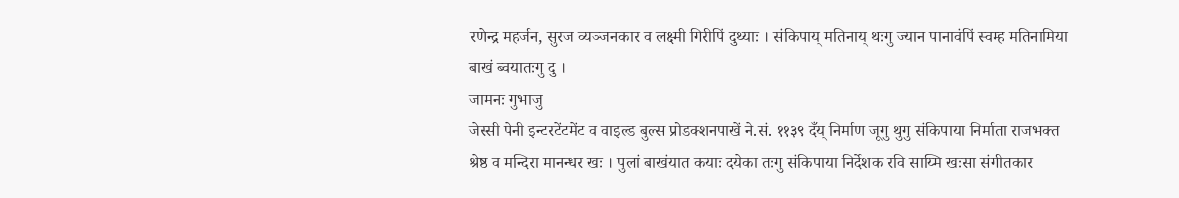रणेन्द्र महर्जन, सुरज व्यञ्जनकार व लक्ष्मी गिरीपिं दुथ्याः । संकिपाय् मतिनाय् थःगु ज्यान पानावंपिं स्वम्ह मतिनामिया बाखं ब्वयातःगु दु ।
जामनः गुभाजु
जेस्सी पेनी इन्टरटेंटमेंट व वाइल्ड बुल्स प्रोडक्शनपाखें ने.सं. ११३९ दँय् निर्माण जूगु थुगु संकिपाया निर्माता राजभक्त श्रेष्ठ व मन्दिरा मानन्धर खः । पुलां बाखंयात कयाः दयेका तःगु संकिपाया निर्देशक रवि साय्मि खःसा संगीतकार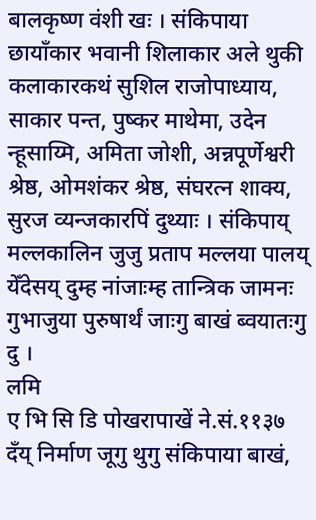बालकृष्ण वंशी खः । संकिपाया छायाँकार भवानी शिलाकार अले थुकी कलाकारकथं सुशिल राजोपाध्याय, साकार पन्त, पुष्कर माथेमा, उदेन न्हूसाय्मि, अमिता जोशी, अन्नपूर्णेश्वरी श्रेष्ठ, ओमशंकर श्रेष्ठ, संघरत्न शाक्य, सुरज व्यन्जकारपिं दुथ्याः । संकिपाय् मल्लकालिन जुजु प्रताप मल्लया पालय् येँदेसय् दुम्ह नांजाःम्ह तान्त्रिक जामनः गुभाजुया पुरुषार्थं जाःगु बाखं ब्वयातःगु दु ।
लमि
ए भि सि डि पोखरापाखें ने.सं.११३७ दँय् निर्माण जूगु थुगु संकिपाया बाखं,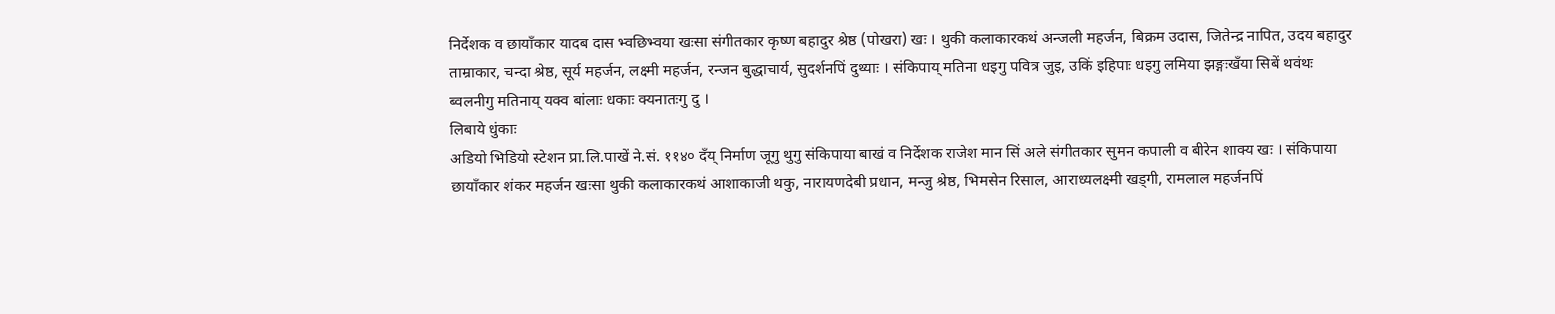निर्देशक व छायाँकार यादब दास भ्वछिभ्वया खःसा संगीतकार कृष्ण बहादुर श्रेष्ठ (पोखरा) खः । थुकी कलाकारकथं अन्जली महर्जन, बिक्रम उदास, जितेन्द्र नापित, उदय बहादुर ताम्राकार, चन्दा श्रेष्ठ, सूर्य महर्जन, लक्ष्मी महर्जन, रन्जन बुद्धाचार्य, सुदर्शनपिं दुथ्याः । संकिपाय् मतिना धइगु पवित्र जुइ, उकिं इहिपाः धइगु लमिया झङ्गःखँया सिबें थवंथः ब्वलनीगु मतिनाय् यक्व बांलाः धकाः क्यनातःगु दु ।
लिबाये धुंकाः
अडियो भिडियो स्टेशन प्रा.लि.पाखें ने.सं. ११४० दँय् निर्माण जूगु थुगु संकिपाया बाखं व निर्देशक राजेश मान सिं अले संगीतकार सुमन कपाली व बीरेन शाक्य खः । संकिपाया छायाँकार शंकर महर्जन खःसा थुकी कलाकारकथं आशाकाजी थकु, नारायणदेबी प्रधान, मन्जु श्रेष्ठ, भिमसेन रिसाल, आराध्यलक्ष्मी खड्गी, रामलाल महर्जनपिं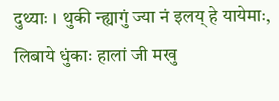दुथ्याः । थुकी न्ह्यागुं ज्या नं इलय् हे यायेमाः, लिबाये धुंकाः हालां जी मखु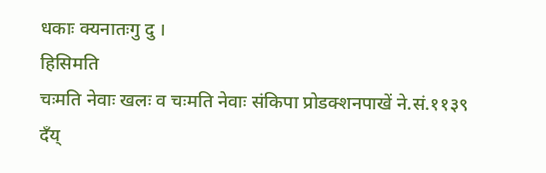धकाः क्यनातःगु दु ।
हिसिमति
चःमति नेवाः खलः व चःमति नेवाः संकिपा प्रोडक्शनपाखें ने.सं.११३९ दँय्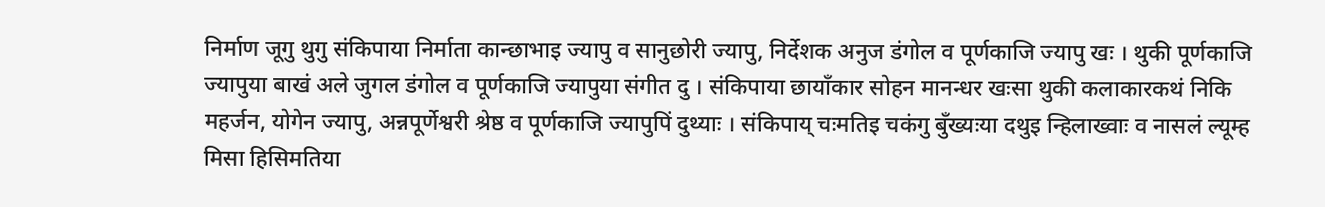निर्माण जूगु थुगु संकिपाया निर्माता कान्छाभाइ ज्यापु व सानुछोरी ज्यापु, निर्देशक अनुज डंगोल व पूर्णकाजि ज्यापु खः । थुकी पूर्णकाजि ज्यापुया बाखं अले जुगल डंगोल व पूर्णकाजि ज्यापुया संगीत दु । संकिपाया छायाँकार सोहन मानन्धर खःसा थुकी कलाकारकथं निकि महर्जन, योगेन ज्यापु, अन्नपूर्णेश्वरी श्रेष्ठ व पूर्णकाजि ज्यापुपिं दुथ्याः । संकिपाय् चःमतिइ चकंगु बुँख्यःया दथुइ न्हिलाख्वाः व नासलं ल्यूम्ह मिसा हिसिमतिया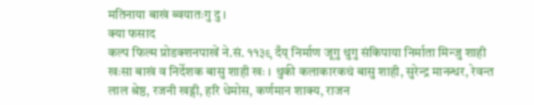मतिनाया बाखं ब्वयातःगु दु ।
क्या फसाद
कल्प फिल्म प्रोडक्शनपाखें ने.सं. ११३९ दँय् निर्माण जूगु थुगु संकिपाया निर्माता मिन्जु शाही खःसा बाखं व निर्देशक बासु शाही खः । थुकी कलाकारकथं बासु शाही, सुरेन्द्र मानन्धर, रेवन्त लाल श्रेष्ठ, रजनी खड्गी, हरि धेमोस, कर्णमान शाक्य, राजन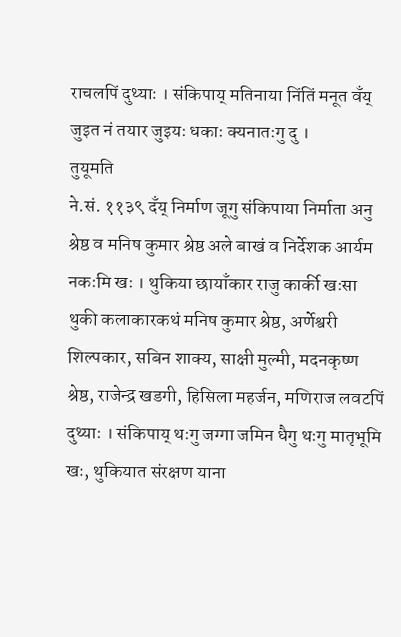राचलपिं दुथ्याः । संकिपाय् मतिनाया निंतिं मनूत वँय् जुइत नं तयार जुइयः धकाः क्यनातःगु दु ।
तुयूमति
ने.सं. ११३९ दँय् निर्माण जूगु संकिपाया निर्माता अनु श्रेष्ठ व मनिष कुमार श्रेष्ठ अले बाखं व निर्देशक आर्यम नकःमि खः । थुकिया छायाँकार राजु कार्की खःसा थुकी कलाकारकथं मनिष कुमार श्रेष्ठ, अर्णेश्वरी शिल्पकार, सबिन शाक्य, साक्षी मुल्मी, मदनकृष्ण श्रेष्ठ, राजेन्द्र खडगी, हिसिला महर्जन, मणिराज लवटपिं दुथ्याः । संकिपाय् थःगु जग्गा जमिन धैगु थःगु मातृभूमि खः, थुकियात संरक्षण याना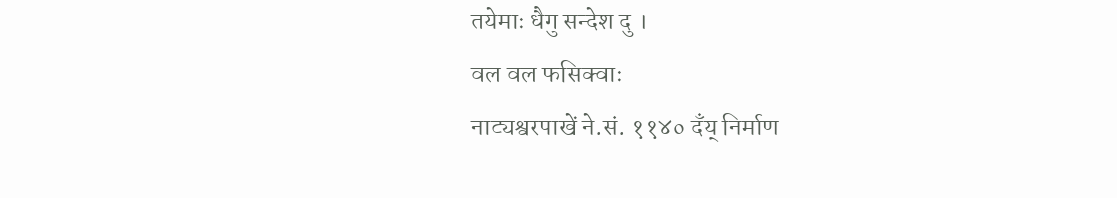तयेमाः धैगु सन्देश दु ।
वल वल फसिक्वाः
नाट्यश्वरपाखें ने.सं. ११४० दँय् निर्माण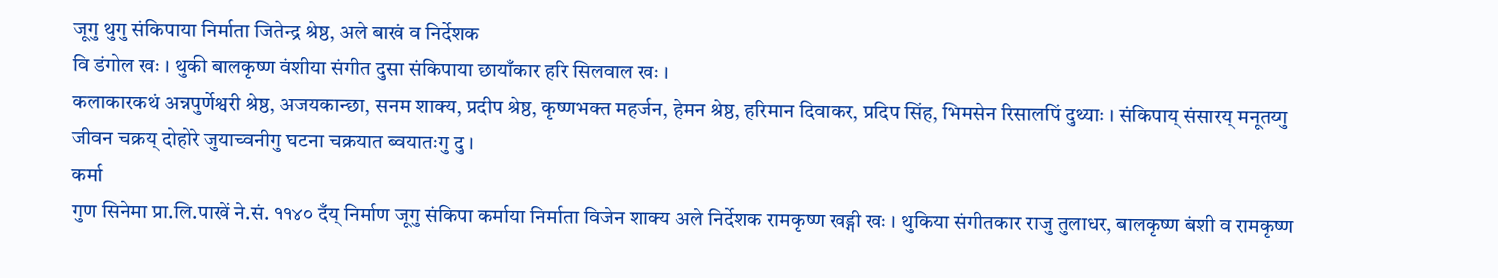जूगु थुगु संकिपाया निर्माता जितेन्द्र श्रेष्ठ, अले बाखं व निर्देशक
वि डंगोल खः । थुकी बालकृष्ण वंशीया संगीत दुसा संकिपाया छायाँकार हरि सिलवाल खः ।
कलाकारकथं अन्नपुर्णेश्वरी श्रेष्ठ, अजयकान्छा, सनम शाक्य, प्रदीप श्रेष्ठ, कृष्णभक्त महर्जन, हेमन श्रेष्ठ, हरिमान दिवाकर, प्रदिप सिंह, भिमसेन रिसालपिं दुथ्याः । संकिपाय् संसारय् मनूतय्गु जीवन चक्रय् दोहोरे जुयाच्वनीगु घटना चक्रयात ब्वयातःगु दु ।
कर्मा
गुण सिनेमा प्रा.लि.पाखें ने.सं. ११४० दँय् निर्माण जूगु संकिपा कर्माया निर्माता विजेन शाक्य अले निर्देशक रामकृष्ण खड्गी खः । थुकिया संगीतकार राजु तुलाधर, बालकृष्ण बंशी व रामकृष्ण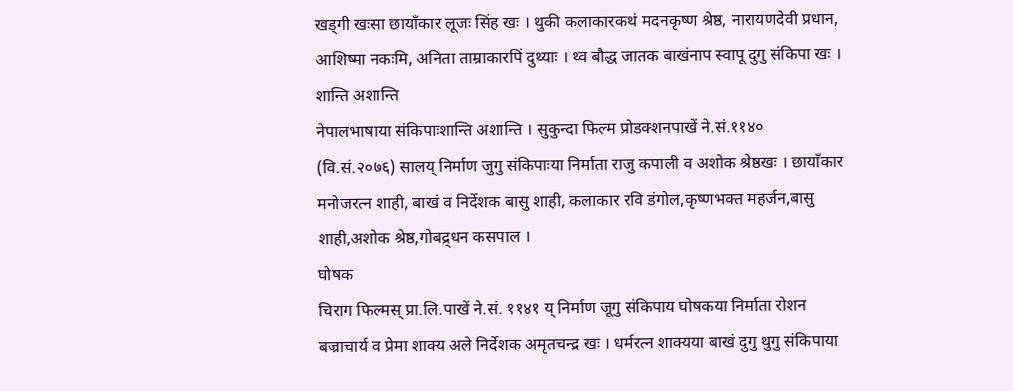खड्गी खःसा छायाँकार लूजः सिंह खः । थुकी कलाकारकथं मदनकृष्ण श्रेष्ठ, नारायणदेवी प्रधान, आशिष्मा नकःमि, अनिता ताम्राकारपिं दुथ्याः । थ्व बौद्ध जातक बाखंनाप स्वापू दुगु संकिपा खः ।
शान्ति अशान्ति
नेपालभाषाया संकिपाःशान्ति अशान्ति । सुकुन्दा फिल्म प्रोडक्शनपाखें ने.सं.११४० (वि.सं.२०७६) सालय् निर्माण जुगु संकिपाःया निर्माता राजु कपाली व अशोक श्रेष्ठखः । छायाँकार मनोजरत्न शाही, बाखं व निर्देशक बासु शाही, कलाकार रवि डंगोल,कृष्णभक्त महर्जन,बासु शाही,अशोक श्रेष्ठ,गोबद्र्धन कसपाल ।
घोषक
चिराग फिल्मस् प्रा.लि.पाखें ने.सं. ११४१ य् निर्माण जूगु संकिपाय घोषकया निर्माता रोशन बज्राचार्य व प्रेमा शाक्य अले निर्देशक अमृतचन्द्र खः । धर्मरत्न शाक्यया बाखं दुगु थुगु संकिपाया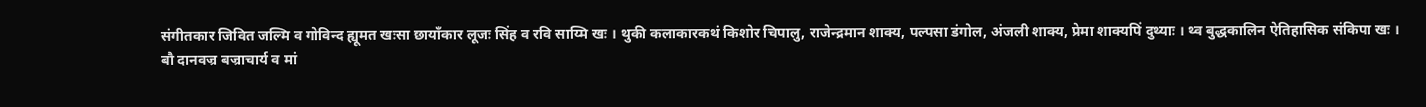संगीतकार जिवित जल्मि व गोविन्द ह्यूमत खःसा छायाँकार लूजः सिंह व रवि साय्मि खः । थुकी कलाकारकथं किशोर चिपालु, राजेन्द्रमान शाक्य, पल्पसा डंगोल, अंजली शाक्य, प्रेमा शाक्यपिं दुथ्याः । थ्व बुद्धकालिन ऐतिहासिक संकिपा खः ।
बौ दानवज्र बज्राचार्य व मां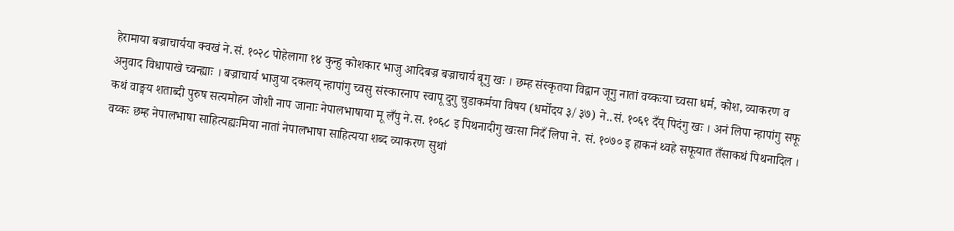हेरामाया बज्राचार्यया क्वखं ने.सं. १०२८ पोहेलागा १४ कुन्हु कोशकार भाजु आदिबज्र बज्राचार्य बूगु खः । छम्ह संस्कृतया विद्वान जूगु नातां वय्कःया च्वसा धर्म, कोश, व्याकरण व अनुवाद विधापाखे च्वन्ह्याः । बज्राचार्य भाजुया दकलय् न्हापांगु च्वसु संस्कारनाप स्वापू दुगु चुडाकर्मया विषय (धर्मोदय ३/३७) ने..सं. १०६९ दँय् पिदंगु खः । अनं लिपा न्हापांगु सफू कथं वाङ्मय शताब्दी पुरुष सत्यमोहन जोशी नाप जानाः नेपालभाषाया मू लँपु ने.स. १०६८ इ पिथनादीगु खःसा निदँ लिपा ने. सं. १०७० इ हाकनं थ्वहे सफूयात तँसाकथं पिथनादिल ।
वय्कः छम्ह नेपालभाषा साहित्यह्यःमिया नातां नेपालभाषा साहित्यया शब्द व्याकरण सुथां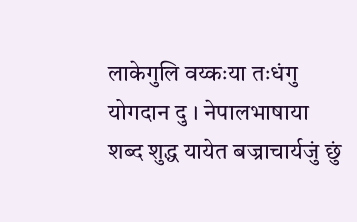लाकेगुलि वय्कःया तःधंगु योगदान दु । नेपालभाषाया शब्द शुद्ध यायेत बज्राचार्यजुं छुं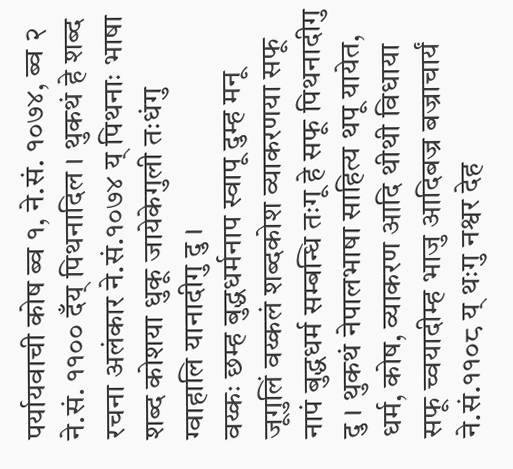पर्यायवाची कोष ब्व १, ने.सं. १०७४, ब्व २ ने.सं. ११०० दँय् पिथनादिल । थुकथं हे शब्द रचना अलंकार ने.सं.१०७४ य् पिथनाः भाषा शब्द कोशया धुकू जायेकेगुली तःधंगु ग्वाहालि यानादीगु दु ।
वय्कः छम्ह बुद्धधर्मनाप स्वापू दुम्ह मनू जूगुलिं वय्कलं शब्दकोश व्याकरणया सफू नापं बुद्धधर्म सम्बन्धि तःगू हे सफू पिथनादीगु दु । थुकथं नेपालभाषा साहित्य थपू यायेत, धर्म, कोष, व्याकरण आदि थीथी विधाया सफू च्वयादीम्ह भाजु आदिबज्र बज्राचार्यं ने.सं.११०८ य् थःगु नश्वर देह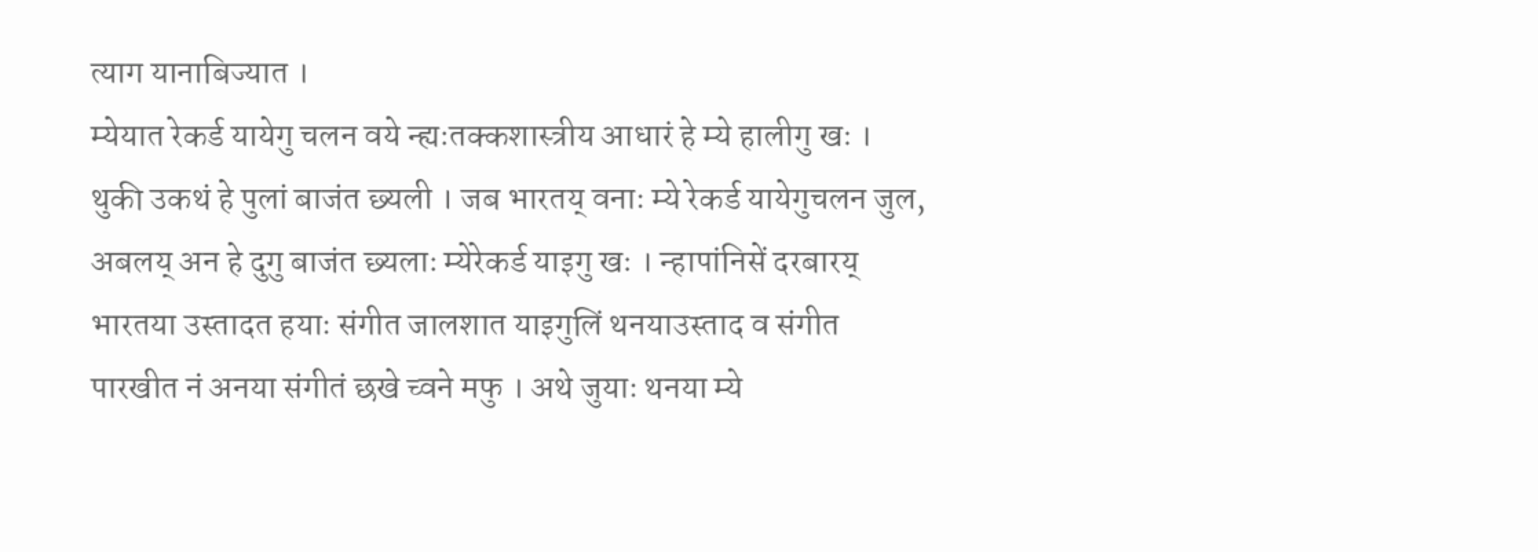त्याग यानाबिज्यात ।
म्येयात रेकर्ड यायेगु चलन वये न्ह्यःतक्कशास्त्रीय आधारं हे म्ये हालीगु खः । थुकी उकथं हे पुलां बाजंत छ्यली । जब भारतय् वनाः म्ये रेकर्ड यायेगुचलन जुल, अबलय् अन हे दुगु बाजंत छ्यलाः म्येरेकर्ड याइगु खः । न्हापांनिसें दरबारय् भारतया उस्तादत हयाः संगीत जालशात याइगुलिं थनयाउस्ताद व संगीत पारखीत नं अनया संगीतं छखे च्वने मफु । अथे जुयाः थनया म्ये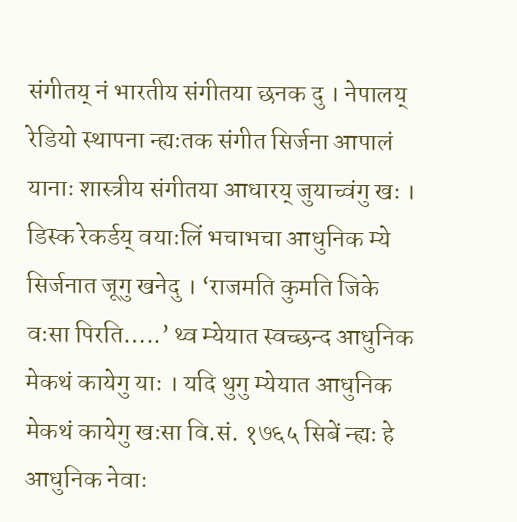संगीतय् नं भारतीय संगीतया छनक दु । नेपालय् रेडियो स्थापना न्ह्यःतक संगीत सिर्जना आपालं यानाः शास्त्रीय संगीतया आधारय् जुयाच्वंगु खः । डिस्क रेकर्डय् वयाःलिं भचाभचा आधुनिक म्ये सिर्जनात जूगु खनेदु । ‘राजमति कुमति जिके वःसा पिरति…..’ थ्व म्येयात स्वच्छन्द आधुनिक मेकथं कायेगु याः । यदि थुगु म्येयात आधुनिक मेकथं कायेगु खःसा वि.सं. १७६५ सिबें न्ह्यः हे आधुनिक नेवाः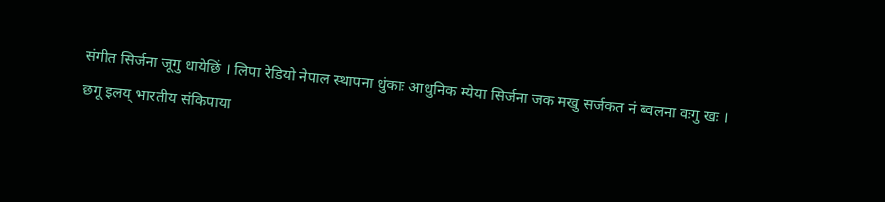संगीत सिर्जना जूगु धायेछिं । लिपा रेडियो नेपाल स्थापना धुंकाः आधुनिक म्येया सिर्जना जक मखु सर्जकत नं ब्वलना वःगु खः ।
छगू इलय् भारतीय संकिपाया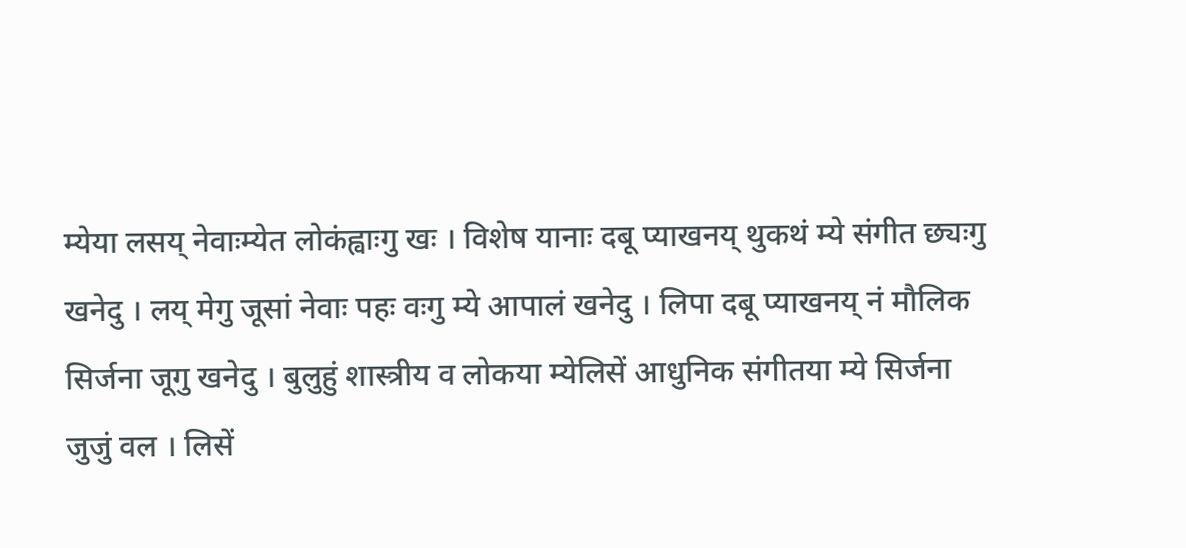म्येया लसय् नेवाःम्येत लोकंह्वाःगु खः । विशेष यानाः दबू प्याखनय् थुकथं म्ये संगीत छ्यःगु खनेदु । लय् मेगु जूसां नेवाः पहः वःगु म्ये आपालं खनेदु । लिपा दबू प्याखनय् नं मौलिक सिर्जना जूगु खनेदु । बुलुहुं शास्त्रीय व लोकया म्येलिसें आधुनिक संगीतया म्ये सिर्जना जुजुं वल । लिसें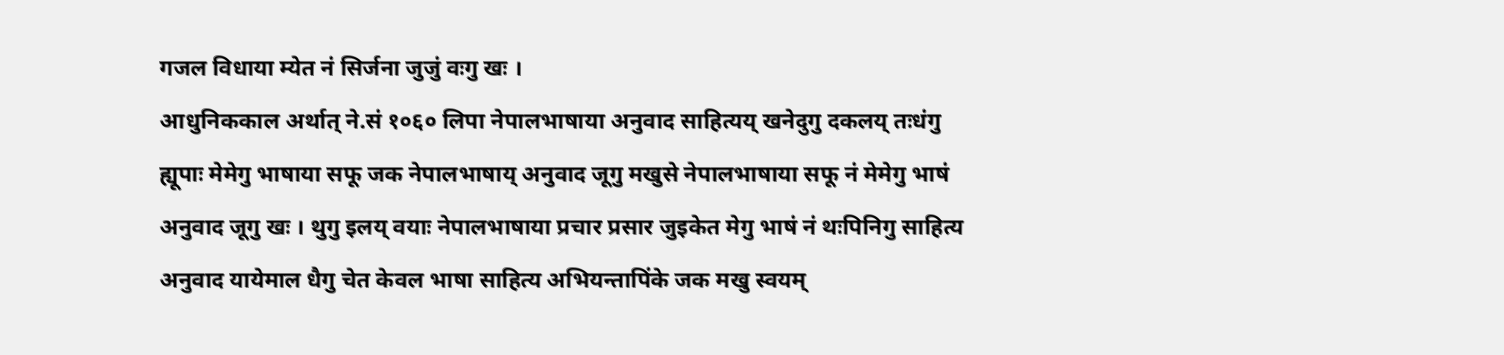गजल विधाया म्येत नं सिर्जना जुजुं वःगु खः ।
आधुनिककाल अर्थात् ने.सं १०६० लिपा नेपालभाषाया अनुवाद साहित्यय् खनेदुगु दकलय् तःधंगु ह्यूपाः मेमेगु भाषाया सफू जक नेपालभाषाय् अनुवाद जूगु मखुसे नेपालभाषाया सफू नं मेमेगु भाषं अनुवाद जूगु खः । थुगु इलय् वयाः नेपालभाषाया प्रचार प्रसार जुइकेत मेगु भाषं नं थःपिनिगु साहित्य अनुवाद यायेमाल धैगु चेत केवल भाषा साहित्य अभियन्तापिंके जक मखु स्वयम्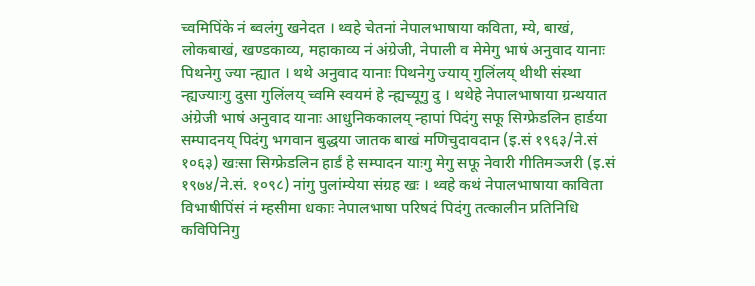च्वमिपिंके नं ब्वलंगु खनेदत । थ्वहे चेतनां नेपालभाषाया कविता, म्ये, बाखं, लोकबाखं, खण्डकाव्य, महाकाव्य नं अंग्रेजी, नेपाली व मेमेगु भाषं अनुवाद यानाः पिथनेगु ज्या न्ह्यात । थथे अनुवाद यानाः पिथनेगु ज्याय् गुलिंलय् थीथी संस्था न्ह्यज्याःगु दुसा गुलिंलय् च्वमि स्वयमं हे न्ह्यच्यूगु दु । थथेहे नेपालभाषाया ग्रन्थयात अंग्रेजी भाषं अनुवाद यानाः आधुनिककालय् न्हापां पिदंगु सफू सिग्फ्रेडलिन हार्डया सम्पादनय् पिदंगु भगवान बुद्धया जातक बाखं मणिचुदावदान (इ.सं १९६३/ने.सं १०६३) खःसा सिग्फ्रेडलिन हार्डं हे सम्पादन याःगु मेगु सफू नेवारी गीतिमञ्जरी (इ.सं १९७४/ने.सं. १०९८) नांगु पुलांम्येया संग्रह खः । थ्वहे कथं नेपालभाषाया काविता विभाषीपिंसं नं म्हसीमा धकाः नेपालभाषा परिषदं पिदंगु तत्कालीन प्रतिनिधि कविपिनिगु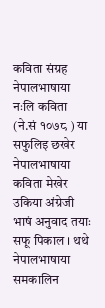कविता संग्रह नेपालभाषाया नःलि कविता (ने.सं १०७८ ) या सफुलिइ छखेर नेपालभाषाया कविता मेखेर उकिया अंग्रेजी भाषं अनुवाद तयाः सफू पिकाल । थथे नेपालभाषाया समकालिन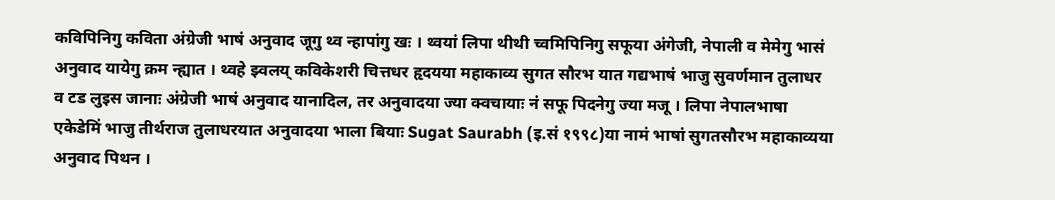कविपिनिगु कविता अंग्रेजी भाषं अनुवाद जूगु थ्व न्हापांगु खः । थ्वयां लिपा थीथी च्वमिपिनिगु सफूया अंगेजी, नेपाली व मेमेगु भासं अनुवाद यायेगु क्रम न्ह्यात । थ्वहे झ्वलय् कविकेशरी चित्तधर हृदयया महाकाव्य सुगत सौरभ यात गद्यभाषं भाजु सुवर्णमान तुलाधर व टड लुइस जानाः अंग्रेजी भाषं अनुवाद यानादिल, तर अनुवादया ज्या क्वचायाः नं सफू पिदनेगु ज्या मजू । लिपा नेपालभाषा एकेडेमिं भाजु तीर्थराज तुलाधरयात अनुवादया भाला बियाः Sugat Saurabh (इ.सं १९९८)या नामं भाषां सुगतसौरभ महाकाव्यया अनुवाद पिथन ।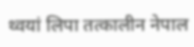थ्वयां लिपा तत्कालीन नेपाल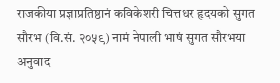राजकीया प्रज्ञाप्रतिष्ठानं कविकेशरी चित्तधर हृदयको सुगत सौरभ (वि.सं. २०५९) नामं नेपाली भाषं सुगत सौरभया अनुवाद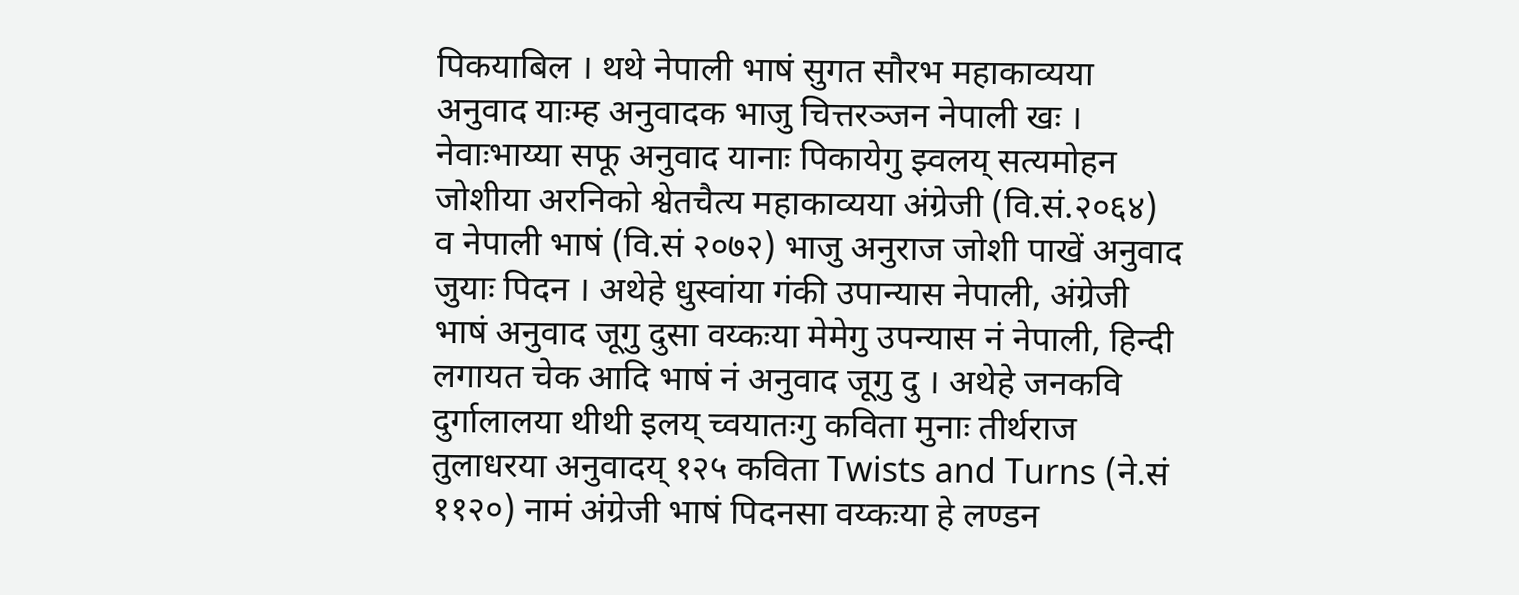पिकयाबिल । थथे नेपाली भाषं सुगत सौरभ महाकाव्यया अनुवाद याःम्ह अनुवादक भाजु चित्तरञ्जन नेपाली खः । नेवाःभाय्या सफू अनुवाद यानाः पिकायेगु झ्वलय् सत्यमोहन जोशीया अरनिको श्वेतचैत्य महाकाव्यया अंग्रेजी (वि.सं.२०६४) व नेपाली भाषं (वि.सं २०७२) भाजु अनुराज जोशी पाखें अनुवाद जुयाः पिदन । अथेहे धुस्वांया गंकी उपान्यास नेपाली, अंग्रेजी भाषं अनुवाद जूगु दुसा वय्कःया मेमेगु उपन्यास नं नेपाली, हिन्दी लगायत चेक आदि भाषं नं अनुवाद जूगु दु । अथेहे जनकवि दुर्गालालया थीथी इलय् च्वयातःगु कविता मुनाः तीर्थराज तुलाधरया अनुवादय् १२५ कविता Twists and Turns (ने.सं ११२०) नामं अंग्रेजी भाषं पिदनसा वय्कःया हे लण्डन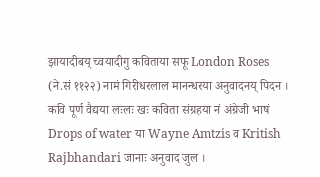झायादीबय् च्वयादीगु कविताया सफू London Roses (ने.सं ११२२) नामं गिरीधरलाल मानन्धरया अनुवादनय् पिदन । कवि पूर्ण वैद्यया लःलः खः कविता संग्रहया नं अंग्रेजी भाषं Drops of water या Wayne Amtzis व Kritish Rajbhandari जानाः अनुवाद जुल ।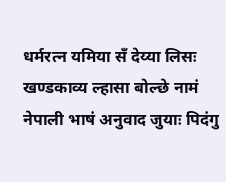धर्मरत्न यमिया सँ देय्या लिसः खण्डकाव्य ल्हासा बोल्छे नामं नेपाली भाषं अनुवाद जुयाः पिदंगु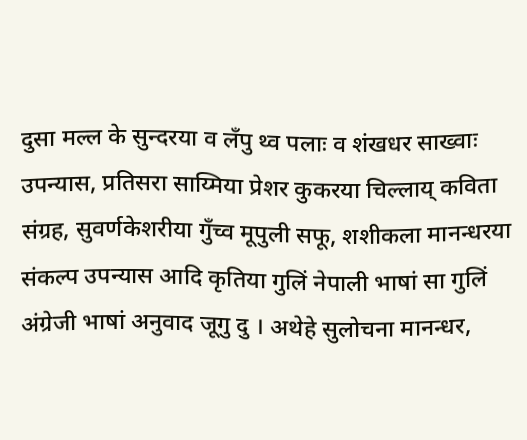दुसा मल्ल के सुन्दरया व लँपु थ्व पलाः व शंखधर साख्वाः उपन्यास, प्रतिसरा साय्मिया प्रेशर कुकरया चिल्लाय् कविता संग्रह, सुवर्णकेशरीया गुँच्व मूपुली सफू, शशीकला मानन्धरया संकल्प उपन्यास आदि कृतिया गुलिं नेपाली भाषां सा गुलिं अंग्रेजी भाषां अनुवाद जूगु दु । अथेहे सुलोचना मानन्धर,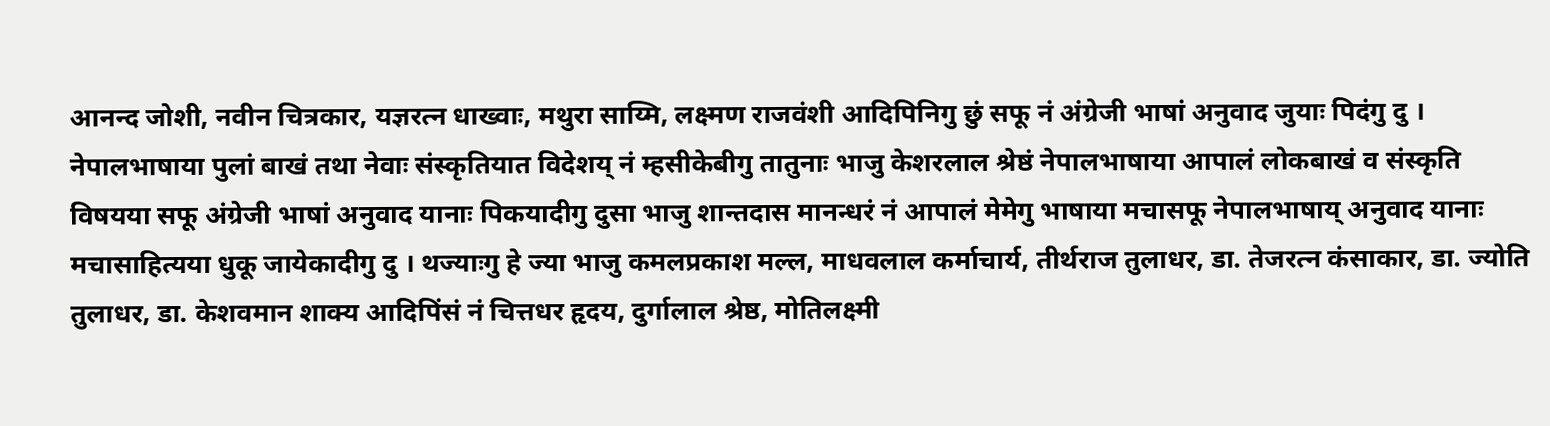आनन्द जोशी, नवीन चित्रकार, यज्ञरत्न धाख्वाः, मथुरा साय्मि, लक्ष्मण राजवंशी आदिपिनिगु छुं सफू नं अंग्रेजी भाषां अनुवाद जुयाः पिदंगु दु । नेपालभाषाया पुलां बाखं तथा नेवाः संस्कृतियात विदेशय् नं म्हसीकेबीगु तातुनाः भाजु केशरलाल श्रेष्ठं नेपालभाषाया आपालं लोकबाखं व संस्कृति विषयया सफू अंग्रेजी भाषां अनुवाद यानाः पिकयादीगु दुसा भाजु शान्तदास मानन्धरं नं आपालं मेमेगु भाषाया मचासफू नेपालभाषाय् अनुवाद यानाः मचासाहित्यया धुकू जायेकादीगु दु । थज्याःगु हे ज्या भाजु कमलप्रकाश मल्ल, माधवलाल कर्माचार्य, तीर्थराज तुलाधर, डा. तेजरत्न कंसाकार, डा. ज्योति तुलाधर, डा. केशवमान शाक्य आदिपिंसं नं चित्तधर हृदय, दुर्गालाल श्रेष्ठ, मोतिलक्ष्मी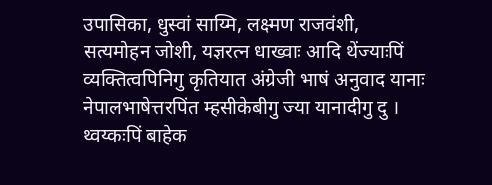उपासिका, धुस्वां साय्मि, लक्ष्मण राजवंशी, सत्यमोहन जोशी, यज्ञरत्न धाख्वाः आदि थेंज्याःपिं व्यक्तित्वपिनिगु कृतियात अंग्रेजी भाषं अनुवाद यानाः नेपालभाषेत्तरपिंत म्हसीकेबीगु ज्या यानादीगु दु । थ्वय्कःपिं बाहेक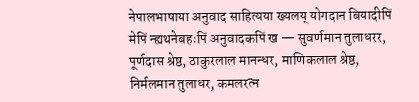नेपालभाषाया अनुवाद साहित्यया ख्यलय् योगदान बियादीपिं मेपिं न्ह्यथनेबहःपिं अनुवादकपिं ख — सुवर्णमान तुलाधरर, पूर्णदास श्रेष्ठ, ठाकुरलाल मानन्धर, माणिकलाल श्रेष्ठ, निर्मलमान तुलाधर, कमलरत्न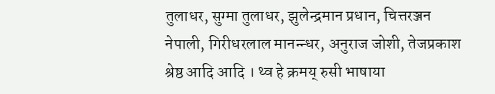तुलाधर, सुग्मा तुलाधर, झुलेन्द्रमान प्रधान, चित्तरञ्जन नेपाली, गिरीधरलाल मानन्न्धर, अनुराज जोशी, तेजप्रकाश श्रेष्ठ आदि आदि । थ्व हे क्रमय् रुसी भाषाया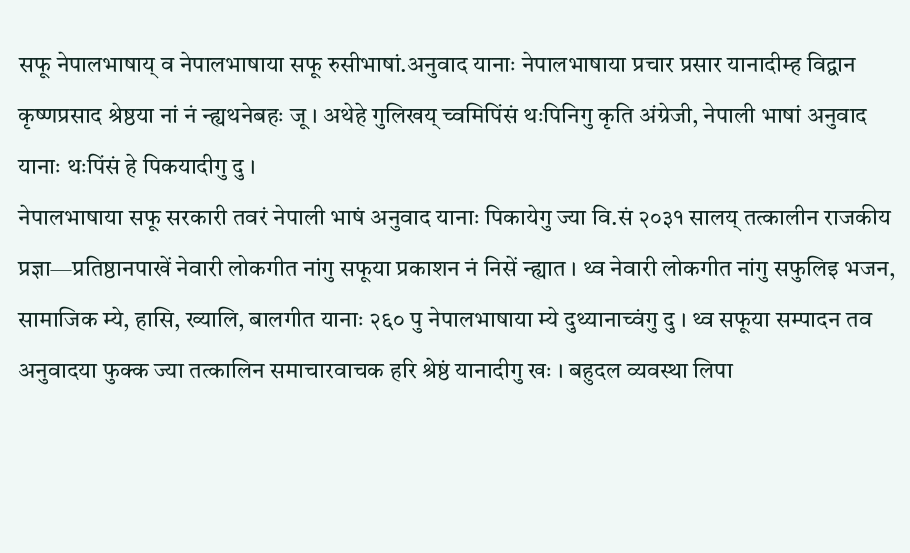सफू नेपालभाषाय् व नेपालभाषाया सफू रुसीभाषां.अनुवाद यानाः नेपालभाषाया प्रचार प्रसार यानादीम्ह विद्वान कृष्णप्रसाद श्रेष्ठया नां नं न्ह्यथनेबहः जू । अथेहे गुलिखय् च्वमिपिंसं थःपिनिगु कृति अंग्रेजी, नेपाली भाषां अनुवाद यानाः थःपिंसं हे पिकयादीगु दु ।
नेपालभाषाया सफू सरकारी तवरं नेपाली भाषं अनुवाद यानाः पिकायेगु ज्या वि.सं २०३१ सालय् तत्कालीन राजकीय प्रज्ञा—प्रतिष्ठानपाखें नेवारी लोकगीत नांगु सफूया प्रकाशन नं निसें न्ह्यात । थ्व नेवारी लोकगीत नांगु सफुलिइ भजन, सामाजिक म्ये, हासि, ख्यालि, बालगीत यानाः २६० पु नेपालभाषाया म्ये दुथ्यानाच्वंगु दु । थ्व सफूया सम्पादन तव अनुवादया फुक्क ज्या तत्कालिन समाचारवाचक हरि श्रेष्ठं यानादीगु खः । बहुदल व्यवस्था लिपा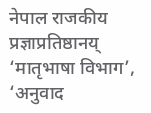नेपाल राजकीय प्रज्ञाप्रतिष्ठानय् ‘मातृभाषा विभाग’, ‘अनुवाद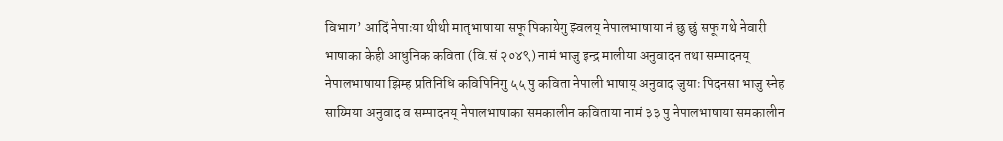विभाग’ आदिं नेपाःया थीथी मातृभाषाया सफू पिकायेगु झ्वलय् नेपालभाषाया नं छु छुं सफू गथे नेवारी भाषाका केही आधुनिक कविता (वि.सं २०४९) नामं भाजु इन्द्र मालीया अनुवादन तथा सम्पादनय् नेपालभाषाया झिम्ह प्रतिनिधि कविपिनिगु ५५ पु कविता नेपाली भाषाय् अनुवाद जुयाः पिदनसा भाजु स्नेह साय्मिया अनुवाद व सम्पादनय् नेपालभाषाका समकालीन कविताया नामं ३३ पु नेपालभाषाया समकालीन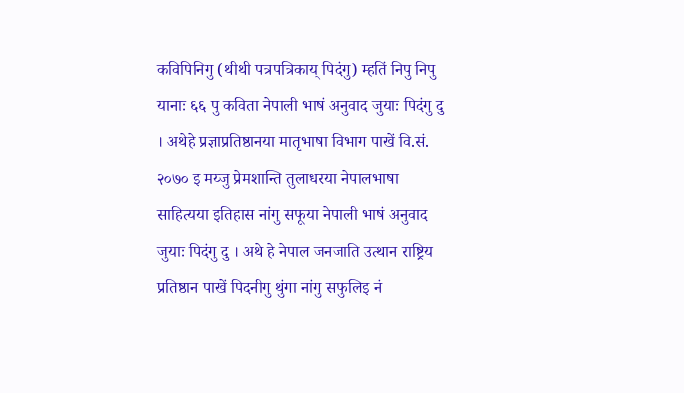कविपिनिगु (थीथी पत्रपत्रिकाय् पिदंगु) म्हतिं निपु निपु यानाः ६६ पु कविता नेपाली भाषं अनुवाद जुयाः पिदंगु दु । अथेहे प्रज्ञाप्रतिष्ठानया मातृभाषा विभाग पाखें वि.सं. २०७० इ मय्जु प्रेमशान्ति तुलाधरया नेपालभाषा साहित्यया इतिहास नांगु सफूया नेपाली भाषं अनुवाद जुयाः पिदंगु दु । अथे हे नेपाल जनजाति उत्थान राष्ट्रिय प्रतिष्ठान पाखें पिदनीगु थुंगा नांगु सफुलिइ नं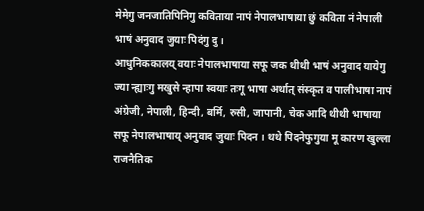मेमेगु जनजातिपिनिगु कविताया नापं नेपालभाषाया छुं कविता नं नेपाली भाषं अनुवाद जुयाः पिदंगु दु ।
आधुनिककालय् वयाः नेपालभाषाया सफू जक थीथी भाषं अनुवाद यायेगु ज्या न्ह्याःगु मखुसे न्हापा स्वयाः तःगू भाषा अर्थात् संस्कृत व पालीभाषा नापं अंग्रेजी, नेपाली, हिन्दी, बर्मि, रुसी, जापानी, चेक आदि थीथी भाषाया सफू नेपालभाषाय् अनुवाद जुयाः पिदन । थथे पिदनेफुगुया मू कारण खुल्ला राजनैतिक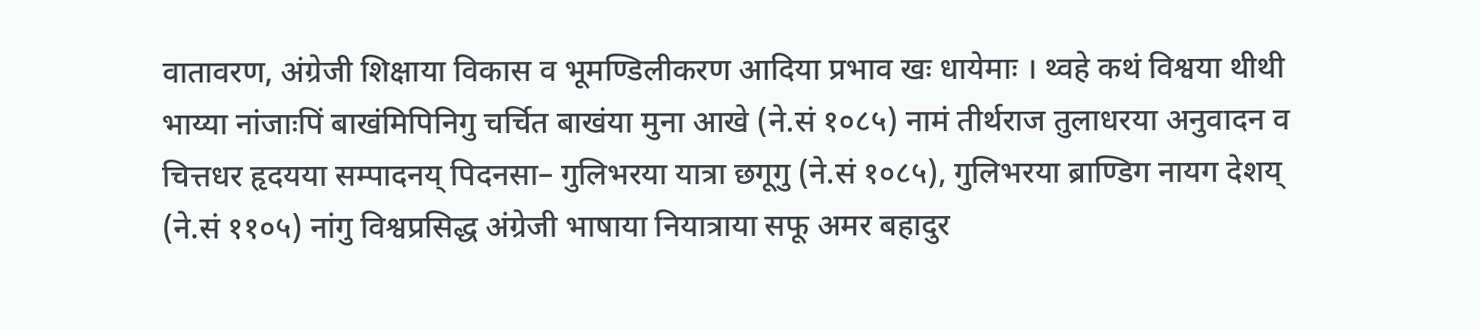वातावरण, अंग्रेजी शिक्षाया विकास व भूमण्डिलीकरण आदिया प्रभाव खः धायेमाः । थ्वहे कथं विश्वया थीथी भाय्या नांजाःपिं बाखंमिपिनिगु चर्चित बाखंया मुना आखे (ने.सं १०८५) नामं तीर्थराज तुलाधरया अनुवादन व चित्तधर हृदयया सम्पादनय् पिदनसा– गुलिभरया यात्रा छगूगु (ने.सं १०८५), गुलिभरया ब्राण्डिग नायग देशय् (ने.सं ११०५) नांगु विश्वप्रसिद्ध अंग्रेजी भाषाया नियात्राया सफू अमर बहादुर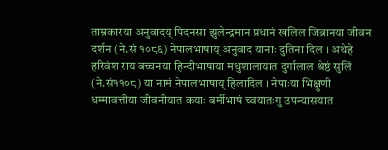ताम्रकारया अनुवादय् पिदनसा झुलेन्द्रमान प्रधानं खलिल जिब्रानया जीवन दर्शन (ने.सं १०८६) नेपालभाषाय् अनुवाद यानाः दुतिना दिल । अथेहे हरिवंश राय बच्चनया हिन्दीभाषाया मधुशालायात दुर्गालाल श्रेष्ठं सुलिं (ने.सं११०८) या नामं नेपालभाषाय् हिलादिल । नेपाःया भिक्षुणी धम्मावत्तीया जीवनीयात कयाः बर्मीभाषं च्वयातःगु उपन्यासयात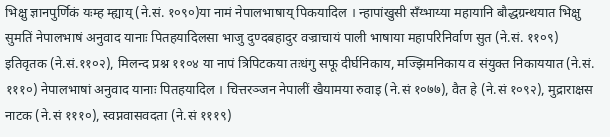भिक्षु ज्ञानपुर्णिकं यःम्ह म्ह्याय् (ने.सं. १०९०)या नामं नेपालभाषाय् पिकयादिल । न्हापांखुसी सँय्भाय्या महायानि बौद्धग्रन्थयात भिक्षु सुमतिं नेपालभाषं अनुवाद यानाः पितहयादिलसा भाजु दुण्दबहादुर वज्राचायं पाली भाषाया महापरिनिर्वाण सुत (ने.सं. ११०९) इतिवृतक (ने.सं.११०२), मिलन्द प्रश्न ११०४ या नापं त्रिपिटकया तःधंगु सफू दीर्घनिकाय, मज्झिमनिकाय व संयुक्त निकाययात (ने.सं. १११०) नेपालभाषां अनुवाद यानाः पितहयादिल । चित्तरञ्जन नेपालीं खैयामया रुवाइ (ने.सं १०७७), वैत हे (ने.सं १०९२), मुद्राराक्षस नाटक (ने.सं १११०), स्वप्नवासवदता (ने.सं १११९)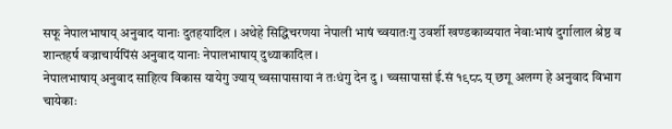सफू नेपालभाषाय् अनुवाद यानाः दुतहयादिल । अथेहे सिद्धिचरणया नेपाली भाषं च्वयातःगु उवर्शी खण्डकाव्ययात नेवाःभाषं दुर्गालाल श्रेष्ठ व शान्तहर्ष वज्राचार्यपिंसं अनुवाद यानाः नेपालभाषाय् दुथ्याकादिल ।
नेपालभाषाय् अनुवाद साहित्य विकास यायेगु ज्याय् च्वसापासाया नं तःधंगु देन दु । च्वसापासां ई.सं १९८८ य् छगू अलग्ग हे अनुवाद विभाग चायेकाः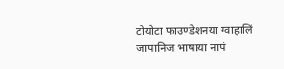टोयोटा फाउण्डेशनया ग्वाहालिं जापानिज भाषाया नापं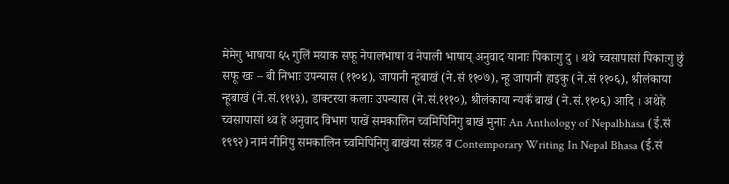मेमेगु भाषाया ६५ गुलिं मयाक सफू नेपालभाषा व नेपाली भाषाय् अनुवाद यानाः पिकाःगु दु । थथे च्वसापासां पिकाःगु छुं सफू खः – बी निभाः उपन्यास (११०४), जापानी न्हूबाखं (ने.सं ११०७), न्हू जापानी हाइकु (ने.सं ११०६), श्रीलंकाया न्हूबाखं (ने.सं.१११३), डाक्टरया कलाः उपन्यास (ने.सं.१११०), श्रीलंकाया न्यकँ बाखं (ने.सं.११०६) आदि । अथेहे च्वसापासां थ्व हे अनुवाद विभाग पाखें समकालिन च्वमिपिनिगु बाखं मुनाः An Anthology of Nepalbhasa (ई.सं १९९२) नामं नीनिपु समकालिन च्वमिपिनिगु बाखंया संग्रह व Contemporary Writing In Nepal Bhasa (ई.सं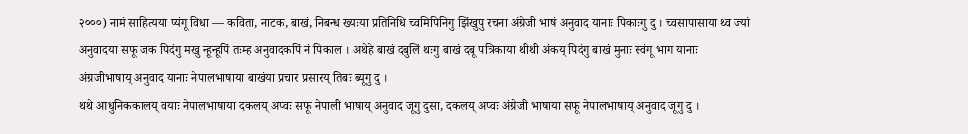२०००) नामं साहित्यया प्यंगू विधा — कविता, नाटक, बाखं, निबन्ध ख्यःया प्रतिनिधि च्वमिपिनिगु झिंखुपु रचना अंग्रेजी भाषं अनुवाद यानाः पिकाःगु दु । च्वसापासाया थ्व ज्यां अनुवादया सफू जक पिदंगु मखु न्हून्हूपिं तःम्ह अनुवादकपिं नं पिकाल । अथेहे बाखं दबुलिं थःगु बाखं दबू पत्रिकाया थीथी अंकय् पिदंगु बाखं मुनाः स्वंगू भाग यानाः अंग्रजीभाषाय् अनुवाद यानाः नेपालभाषाया बाखंया प्रचार प्रसारय् तिबः ब्यूगु दु ।
थथे आधुनिककालय् वयाः नेपालभाषाया दकलय् अप्वः सफू नेपाली भाषाय् अनुवाद जूगु दुसा, दकलय् अप्वः अंग्रेजी भाषाया सफू नेपालभाषाय् अनुवाद जूगु दु ।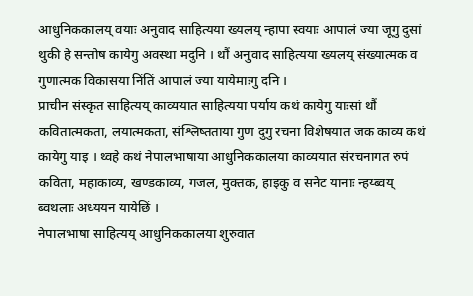आधुनिककालय् वयाः अनुवाद साहित्यया ख्यलय् न्हापा स्वयाः आपालं ज्या जूगु दुसां थुकी हे सन्तोष कायेगु अवस्था मदुनि । थौं अनुवाद साहित्यया ख्यलय् संख्यात्मक व गुणात्मक विकासया निंतिं आपालं ज्या यायेमाःगु दनि ।
प्राचीन संस्कृत साहित्यय् काव्ययात साहित्यया पर्याय कथं कायेगु याःसां थौं कवितात्मकता, लयात्मकता, संश्लिष्तताया गुण दुगु रचना विशेषयात जक काव्य कथं कायेगु याइ । थ्वहे कथं नेपालभाषाया आधुनिककालया काव्ययात संरचनागत रुपं कविता, महाकाव्य, खण्डकाव्य, गजल, मुक्तक, हाइकु व सनेट यानाः न्हय्ब्वय् ब्वथलाः अध्ययन यायेछिं ।
नेपालभाषा साहित्यय् आधुनिककालया शुरुवात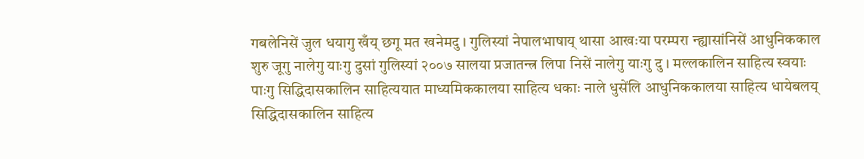गबलेनिसें जुल धयागु खँय् छगू मत खनेमदु । गुलिस्यां नेपालभाषाय् थासा आखःया परम्परा न्ह्यासांनिसें आधुनिककाल शुरु जूगु नालेगु याःगु दुसां गुलिस्यां २००७ सालया प्रजातन्त्र लिपा निसें नालेगु याःगु दु । मल्लकालिन साहित्य स्वयाः पाःगु सिद्धिदासकालिन साहित्ययात माध्यमिककालया साहित्य धकाः नाले धुसेंलि आधुनिककालया साहित्य धायेबलय् सिद्धिदासकालिन साहित्य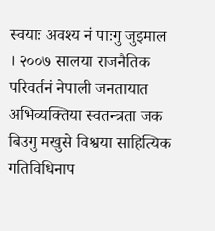स्वयाः अवश्य नं पाःगु जुइमाल । २००७ सालया राजनैतिक परिवर्तनं नेपाली जनतायात अभिव्यक्तिया स्वतन्त्रता जक बिउगु मखुसे विश्वया साहित्यिक गतिविधिनाप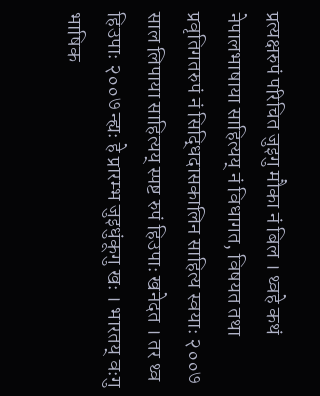प्रत्यक्षरुपं परिचित जुइगु मौका नं बिल । थ्वहे कथं नेपालभाषाया साहित्यय् नं विधागत, विषयत तथा प्रवृतिगतरुपं नं सिद्धिदासकालिन साहित्य स्वयाः २००७ साल लिपाया साहित्यय् स्पष्ट रुपं हिउपाः खनेदत । तर थ्व हिउपाः २००७ न्ह्यः हे प्रारम्भ जुइधुंकूगु खः । भारतय् वःगु भाषिक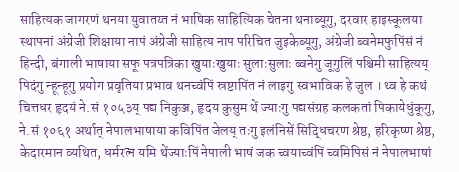साहित्यक जागरणं थनया युवातय्त नं भाषिक साहित्यिक चेतना थनाब्यूगु, दरवार हाइस्कूलया स्थापनां अंग्रेजी शिक्षाया नापं अंग्रेजी साहित्य नाप परिचित जुइकेब्यूगु, अंग्रेजी ब्वनेमफुपिंसं नं हिन्दी, बंगाली भाषाया सफू पत्रपत्रिका खुयाःखुयाः सुलाःसुलाः ब्वनेगु जूगुलिं पश्चिमी साहित्यय् पिदंगु न्हून्हूगु प्रयोग प्रवृतिया प्रभाव थनच्वंपिं स्रष्टापिंत नं लाइगु स्वभाविक हे जुल । थ्व हे कथं चित्तधर हृदयं ने.सं १०५३य् पद्य निकुञ्ज, हृदय कुसुम थें ज्याःगु पद्यसंग्रह कलकतां पिकायेधुंकूगु, ने.सं १०६१ अर्थात् नेपालभाषाया कविपिंत जेलय् तःगु इलंनिसें सिद्धिचरण श्रेष्ठ, हरिकृष्ण श्रेष्ठ, केदारमान व्यथित, धर्मरत्न यमि थेंज्याःपिं नेपाली भाषं जक च्वयाच्वंपिं च्वमिपिसं नं नेपालभाषां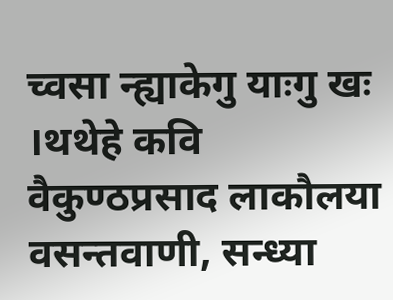च्वसा न्ह्याकेगु याःगु खः ।थथेहे कवि वैकुण्ठप्रसाद लाकौलया वसन्तवाणी, सन्ध्या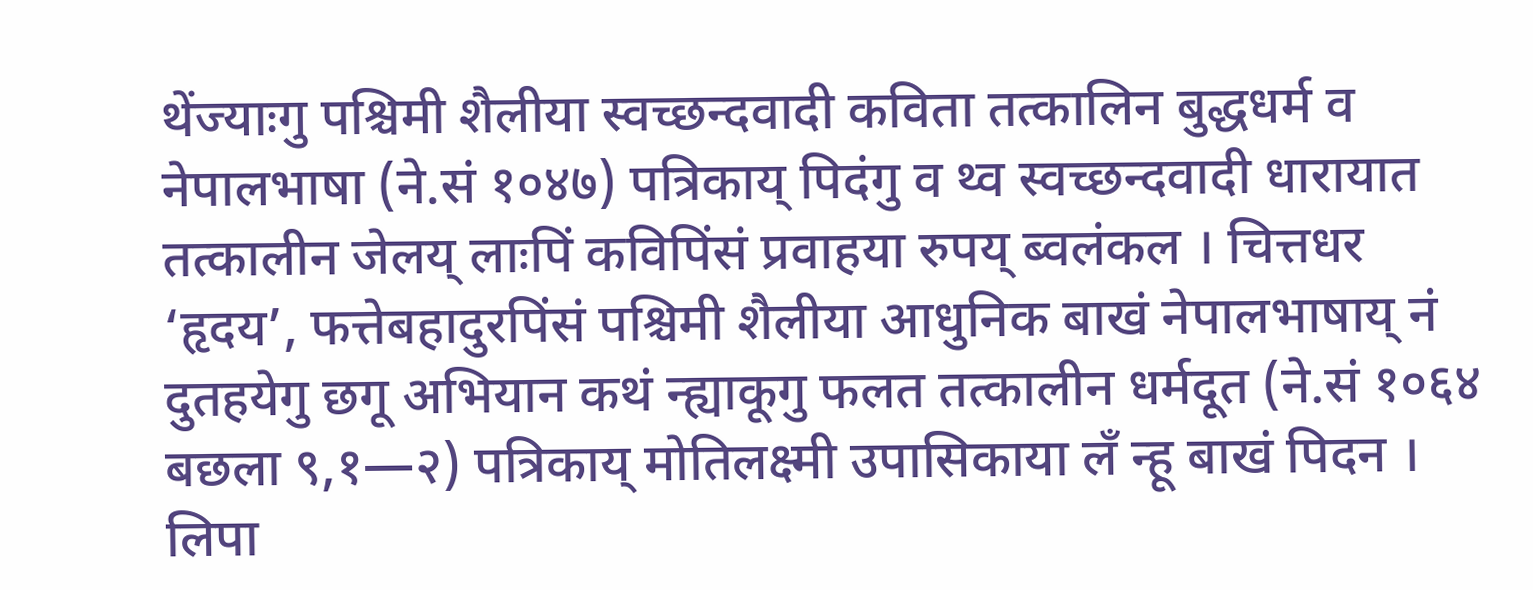थेंज्याःगु पश्चिमी शैलीया स्वच्छन्दवादी कविता तत्कालिन बुद्धधर्म व नेपालभाषा (ने.सं १०४७) पत्रिकाय् पिदंगु व थ्व स्वच्छन्दवादी धारायात तत्कालीन जेलय् लाःपिं कविपिंसं प्रवाहया रुपय् ब्वलंकल । चित्तधर ‘हृदय’, फत्तेबहादुरपिंसं पश्चिमी शैलीया आधुनिक बाखं नेपालभाषाय् नं दुतहयेगु छगू अभियान कथं न्ह्याकूगु फलत तत्कालीन धर्मदूत (ने.सं १०६४ बछला ९,१—२) पत्रिकाय् मोतिलक्ष्मी उपासिकाया लँ न्हू बाखं पिदन । लिपा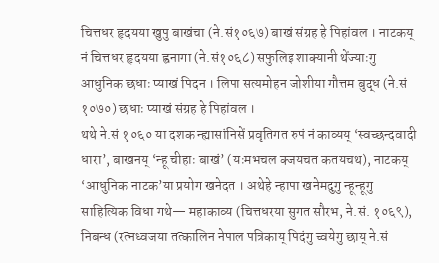चित्तधर हृदयया खुपु बाखंचा (ने.सं१०६७) बाखं संग्रह हे पिहांवल । नाटकय् नं चित्तधर हृदयया ह्वनागा (ने.सं१०६८) सफुलिइ शाक्यानी थेंज्याःगु आधुनिक छधाः प्याखं पिदन । लिपा सत्यमोहन जोशीया गौत्तम बुद्ध (ने.सं १०७०) छधाः प्याखं संग्रह हे पिहांवल ।
थथे ने.सं १०६० या दशक न्ह्यासांनिसें प्रवृतिगत रुपं नं काव्यय् ‘स्वच्छन्दवादी धारा’, बाखनय् ‘न्हू चीहाः बाखं’ (यःमभचल क्जयचत कतयचथ), नाटकय् ‘आधुनिक नाटक’या प्रयोग खनेदत । अथेहे न्हापा खनेमदुगु न्हून्हूगु साहित्यिक विधा गथे— महाकाव्य (चित्तधरया सुगत सौरभ, ने.सं. १०६९), निबन्ध (रत्नध्वजया तत्कालिन नेपाल पत्रिकाय् पिदंगु च्वयेगु छाय् ने.सं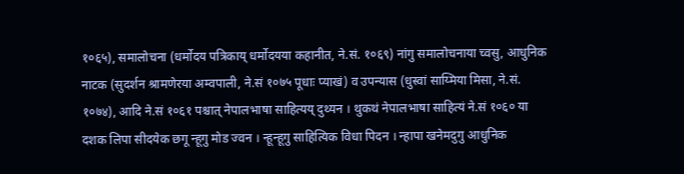१०६५), समालोचना (धर्मोदय पत्रिकाय् धर्मोदयया कहानीत, ने.सं. १०६९) नांगु समालोचनाया च्वसु, आधुनिक नाटक (सुदर्शन श्रामणेरया अम्वपाली, ने.सं १०७५ पूधाः प्याखं) व उपन्यास (धुस्वां साय्मिया मिसा, ने.सं. १०७४), आदि ने.सं १०६१ पश्चात् नेपालभाषा साहित्यय् दुथ्यन । थुकथं नेपालभाषा साहित्यं ने.सं १०६० या दशक लिपा सीदयेक छगू न्हूगु मोड ज्वन । न्हून्हूगु साहित्यिक विधा पिदन । न्हापा खनेमदुगु आधुनिक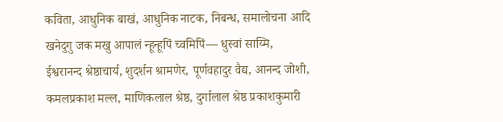कविता, आधुनिक बाखं, आधुनिक नाटक, निबन्ध, समालोचना आदि खनेदुगु जक मखु आपालं न्हून्हूपिं च्वमिपिं— धुस्वां साय्मि, ईश्वरानन्द श्रेष्ठाचार्य, शुदर्शन श्रामणेर, पूर्णवहादुर वैद्य, आनन्द जोशी, कमलप्रकाश मल्ल, माणिकलाल श्रेष्ठ, दुर्गालाल श्रेष्ठ प्रकाशकुमारी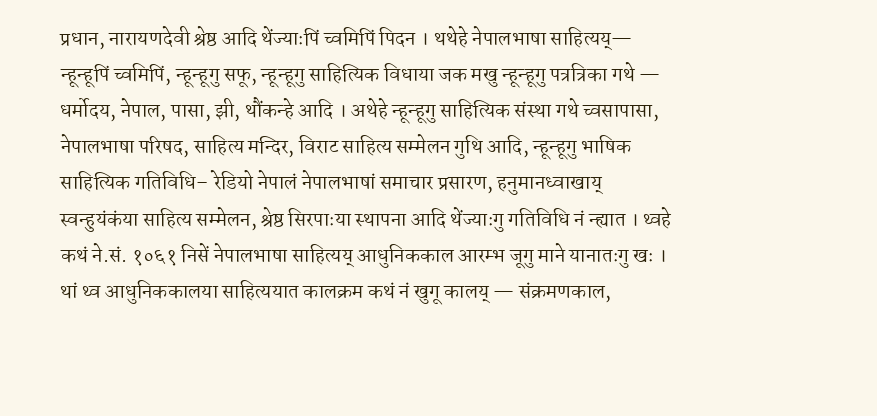प्रधान, नारायणदेवी श्रेष्ठ आदि थेंज्याःपिं च्वमिपिं पिदन । थथेहे नेपालभाषा साहित्यय्— न्हून्हूपिं च्वमिपिं, न्हून्हूगु सफू, न्हून्हूगु साहित्यिक विधाया जक मखु न्हून्हूगु पत्रत्रिका गथे — धर्मोदय, नेपाल, पासा, झी, थौंकन्हे आदि । अथेहे न्हून्हूगु साहित्यिक संस्था गथे च्वसापासा, नेपालभाषा परिषद, साहित्य मन्दिर, विराट साहित्य सम्मेलन गुथि आदि, न्हून्हूगु भाषिक साहित्यिक गतिविधि– रेडियो नेपालं नेपालभाषां समाचार प्रसारण, हनुमानध्वाखाय् स्वन्हुयंकंया साहित्य सम्मेलन, श्रेष्ठ सिरपाःया स्थापना आदि थेंज्याःगु गतिविधि नं न्ह्यात । थ्वहे कथं ने.सं. १०६१ निसें नेपालभाषा साहित्यय् आधुनिककाल आरम्भ जूगु माने यानातःगु खः । थां थ्व आधुनिककालया साहित्ययात कालक्रम कथं नं खुगू कालय् — संक्रमणकाल,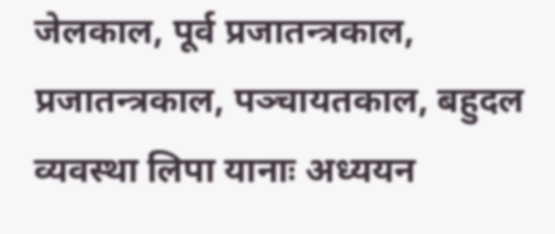जेलकाल, पूर्व प्रजातन्त्रकाल, प्रजातन्त्रकाल, पञ्चायतकाल, बहुदल व्यवस्था लिपा यानाः अध्ययन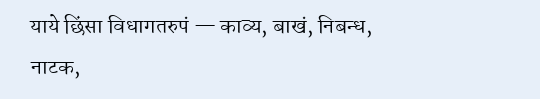याये छिंसा विधागतरुपं — काव्य, बाखं, निबन्ध, नाटक,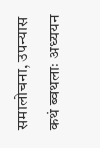समालोचना, उपन्यास कथं ब्वथलाः अध्ययन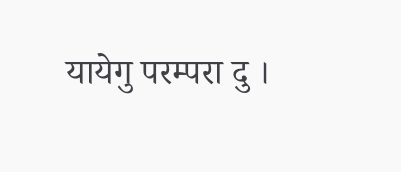यायेगु परम्परा दु ।